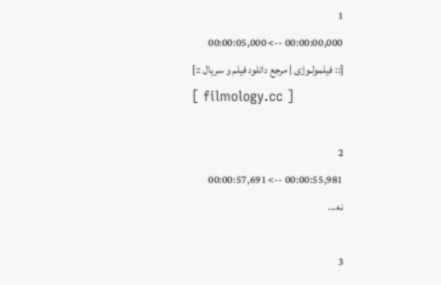1
00:00:00,000 --> 00:00:05,000
[:: فیلمولـوژی | مرجع دانلود فیلم و سریال ::]
[ filmology.cc ]

2
00:00:55,981 --> 00:00:57,691
نه...

3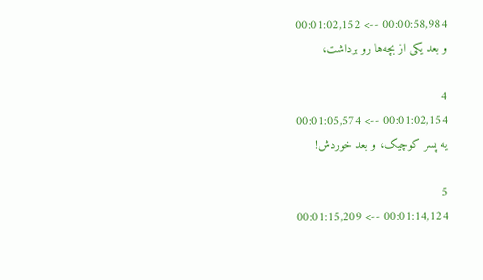00:00:58,984 --> 00:01:02,152
و بعد یکی از بچه‌ها رو برداشت،

4
00:01:02,154 --> 00:01:05,574
یه پسر کوچیک، و بعد خوردش!

5
00:01:14,124 --> 00:01:15,209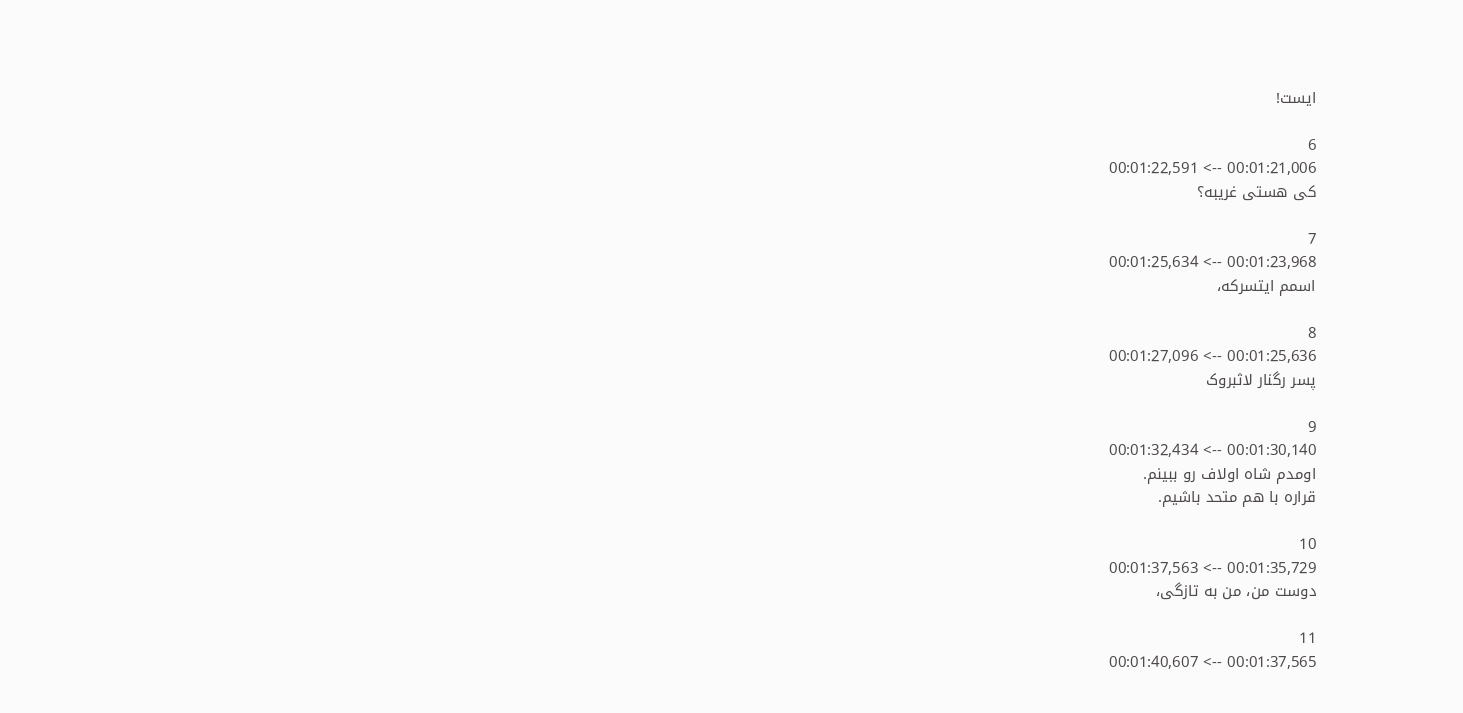ایست!

6
00:01:21,006 --> 00:01:22,591
کی هستی غریبه؟

7
00:01:23,968 --> 00:01:25,634
اسمم ایتسرکه،

8
00:01:25,636 --> 00:01:27,096
پسر رگنار لاثبروک

9
00:01:30,140 --> 00:01:32,434
اومدم شاه اولاف رو ببینم.
قراره با هم متحد باشیم.

10
00:01:35,729 --> 00:01:37,563
دوست من، من به تازگی،

11
00:01:37,565 --> 00:01:40,607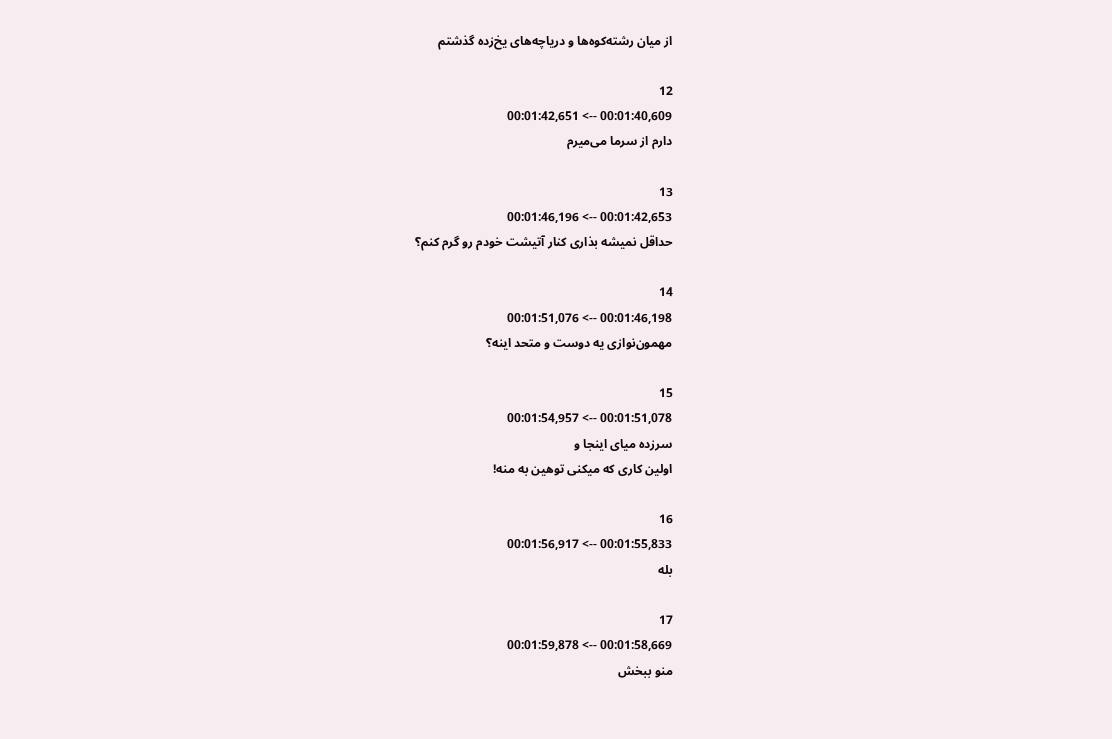از میان رشته‌کوه‌ها و دریاچه‌های یخ‌زده گذشتم

12
00:01:40,609 --> 00:01:42,651
دارم از سرما می‌میرم

13
00:01:42,653 --> 00:01:46,196
حداقل نمیشه بذاری کنار آتیشت خودم رو گرم کنم؟

14
00:01:46,198 --> 00:01:51,076
مهمون‌نوازی یه دوست و متحد اینه؟

15
00:01:51,078 --> 00:01:54,957
سرزده میای اینجا و
اولین کاری که میکنی توهین به منه!

16
00:01:55,833 --> 00:01:56,917
بله

17
00:01:58,669 --> 00:01:59,878
منو ببخش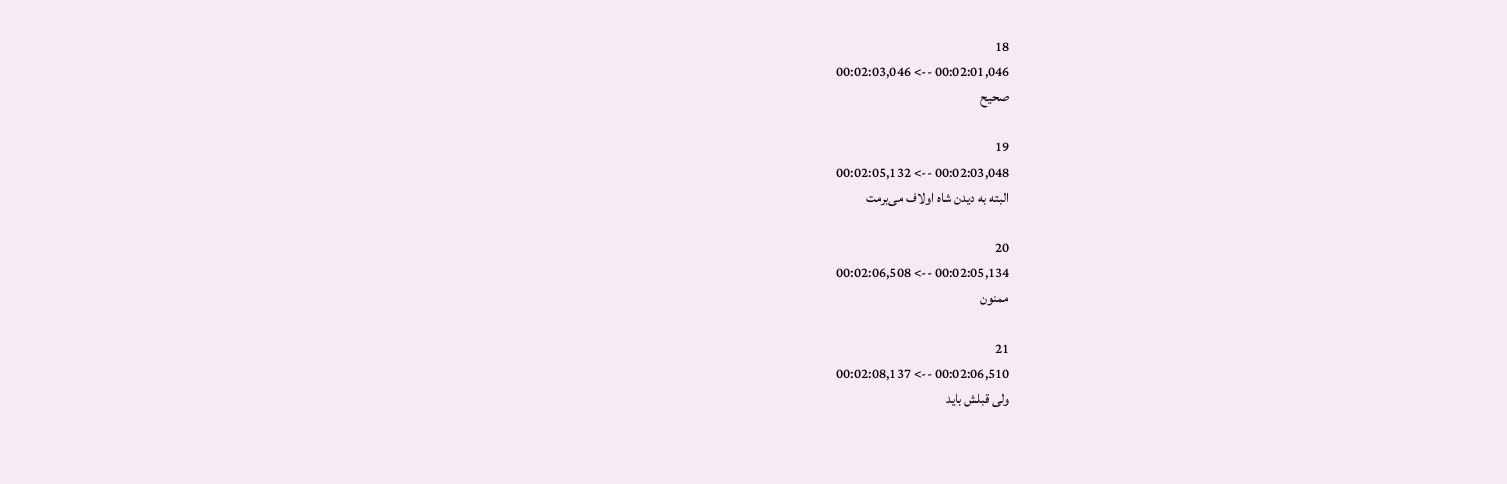18
00:02:01,046 --> 00:02:03,046
صحیح

19
00:02:03,048 --> 00:02:05,132
البته به دیدن شاه اولاف می‌برمت

20
00:02:05,134 --> 00:02:06,508
ممنون

21
00:02:06,510 --> 00:02:08,137
ولی قبلش باید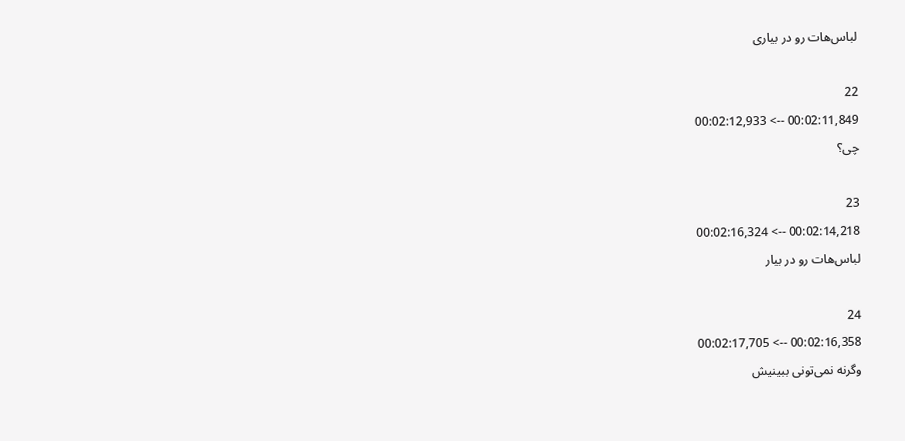لباس‌هات رو در بیاری

22
00:02:11,849 --> 00:02:12,933
چی؟

23
00:02:14,218 --> 00:02:16,324
لباس‌هات رو در بیار

24
00:02:16,358 --> 00:02:17,705
وگرنه نمی‌تونی ببینیش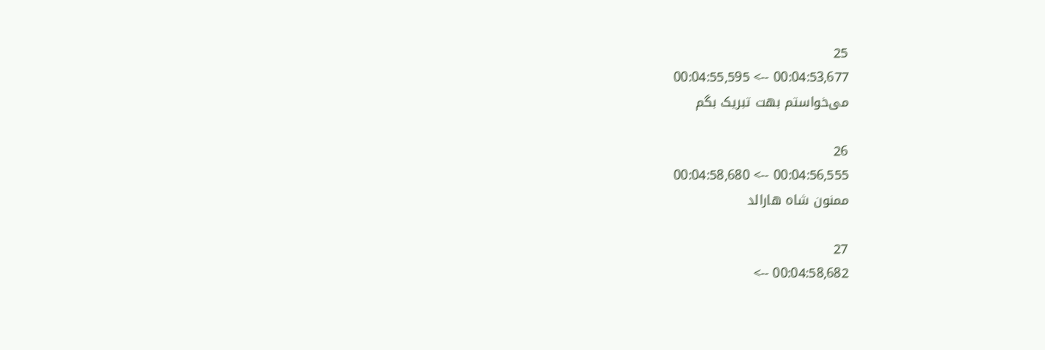25
00:04:53,677 --> 00:04:55,595
می‌خواستم بهت تبریک بگم

26
00:04:56,555 --> 00:04:58,680
ممنون شاه هارالد

27
00:04:58,682 -->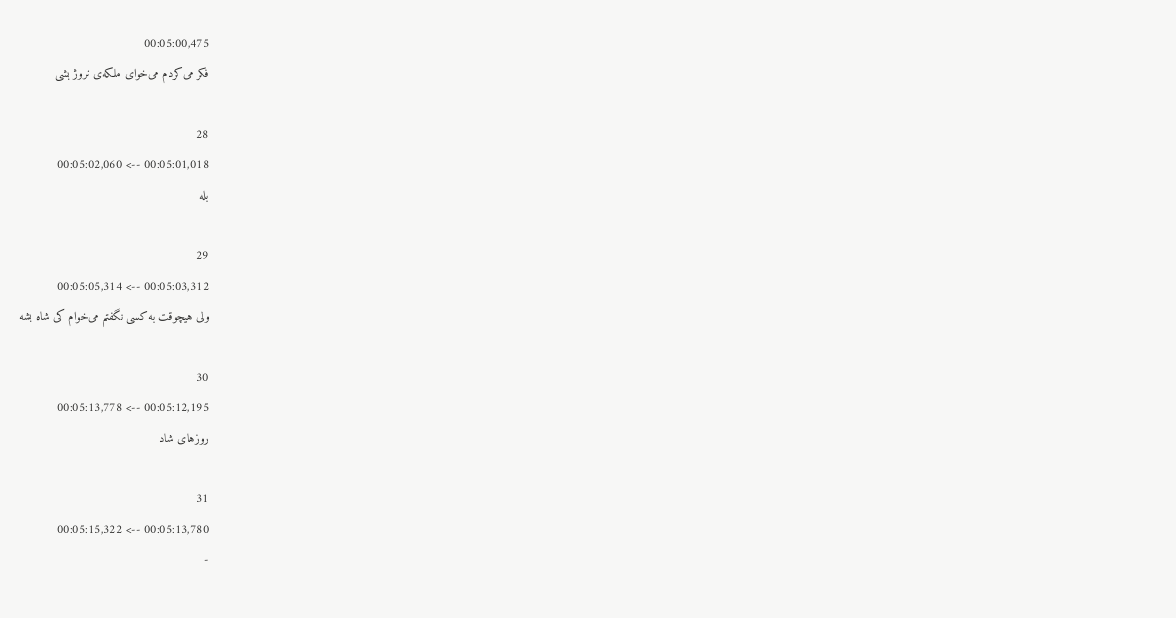00:05:00,475
فکر می‌کردم می‌خوای ملکه‌ی نروژ بشی

28
00:05:01,018 --> 00:05:02,060
بله

29
00:05:03,312 --> 00:05:05,314
ولی هیچوقت به کسی نگفتم می‌خوام کی شاه بشه

30
00:05:12,195 --> 00:05:13,778
روزهای شاد

31
00:05:13,780 --> 00:05:15,322
-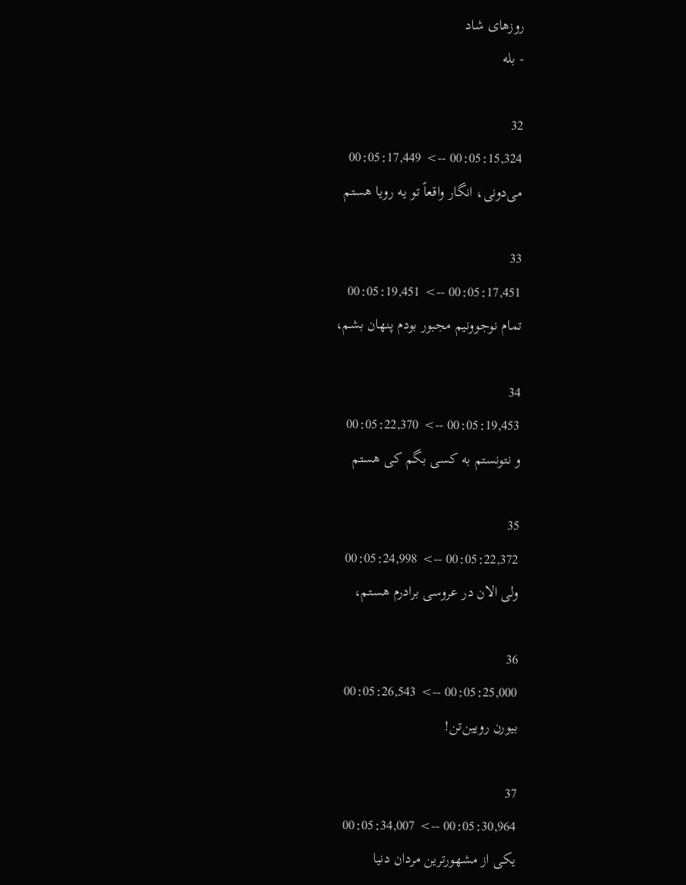روزهای شاد
- بله

32
00:05:15,324 --> 00:05:17,449
می‌دونی، انگار واقعاً تو یه رویا هستم

33
00:05:17,451 --> 00:05:19,451
تمام نوجوونیم مجبور بودم پنهان بشم،

34
00:05:19,453 --> 00:05:22,370
و نتونستم به کسی بگم کی هستم

35
00:05:22,372 --> 00:05:24,998
ولی الان در عروسی برادرم هستم،

36
00:05:25,000 --> 00:05:26,543
بیورن رویین‌تن!

37
00:05:30,964 --> 00:05:34,007
یکی از مشهورترین مردان دنیا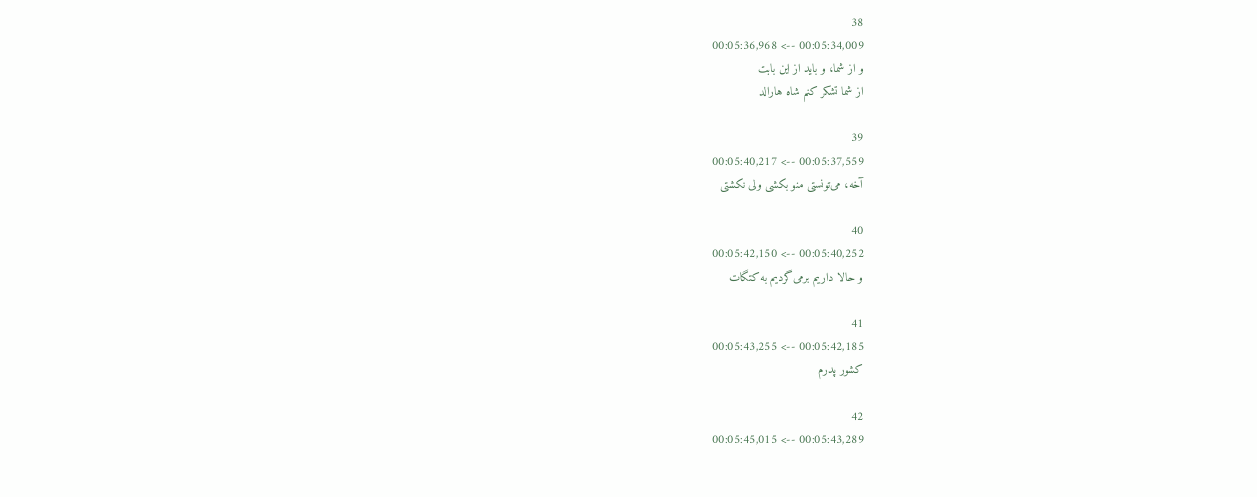38
00:05:34,009 --> 00:05:36,968
و از شما، و باید از این بابت
از شما تشکر کنم شاه هارالد

39
00:05:37,559 --> 00:05:40,217
آخه، می‌تونستی منو بکشی ولی نکشتی

40
00:05:40,252 --> 00:05:42,150
و حالا داریم برمی‌گردیم به کتگات

41
00:05:42,185 --> 00:05:43,255
کشور پدرم

42
00:05:43,289 --> 00:05:45,015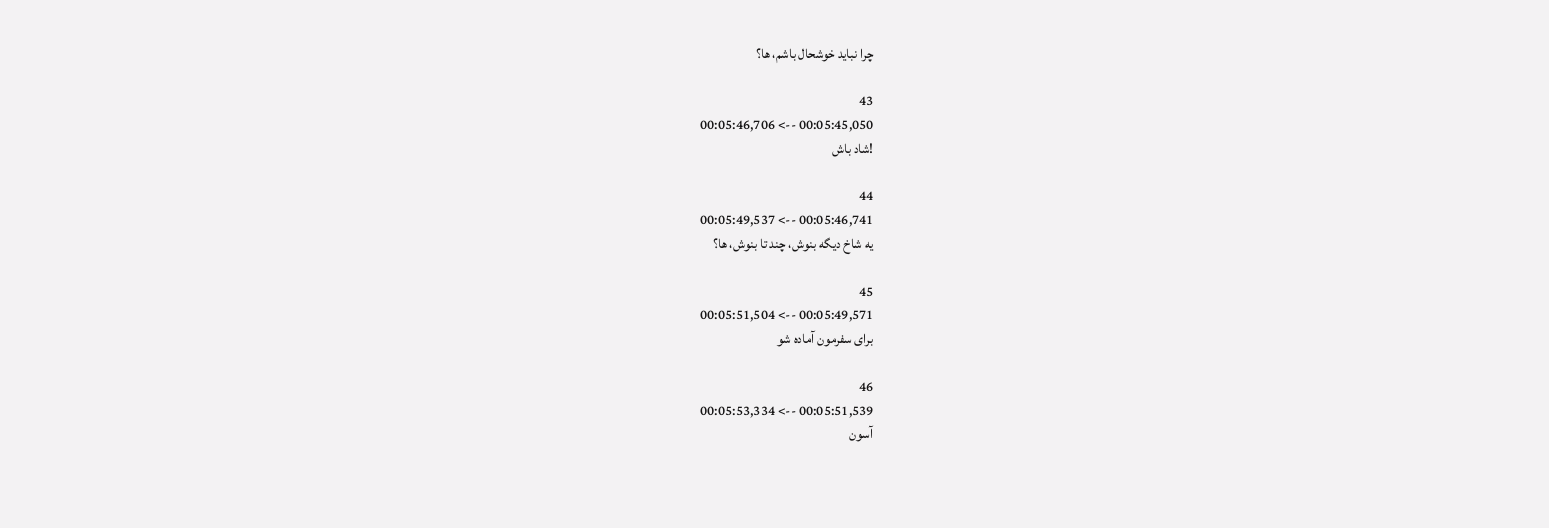چرا نباید خوشحال باشم، ها؟

43
00:05:45,050 --> 00:05:46,706
!شاد باش

44
00:05:46,741 --> 00:05:49,537
یه شاخ دیگه بنوش، چند تا بنوش، ها؟

45
00:05:49,571 --> 00:05:51,504
برای سفرمون آماده شو

46
00:05:51,539 --> 00:05:53,334
آسون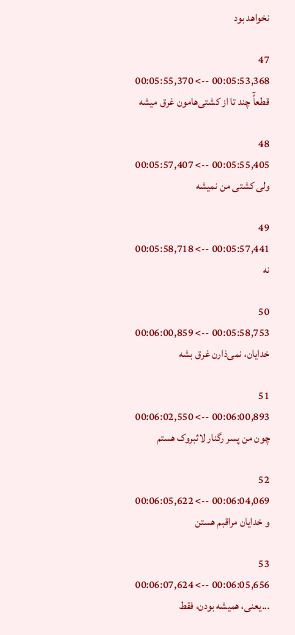نخواهد بود

47
00:05:53,368 --> 00:05:55,370
قطعآً چند تا از کشتی‌هامون غرق میشه

48
00:05:55,405 --> 00:05:57,407
ولی کشتی من نمیشه

49
00:05:57,441 --> 00:05:58,718
نه

50
00:05:58,753 --> 00:06:00,859
خدایان، نمی‌ذارن غرق بشه

51
00:06:00,893 --> 00:06:02,550
چون من پسر رگنار لاثبروک هستم

52
00:06:04,069 --> 00:06:05,622
و خدایان مراقبم هستن

53
00:06:05,656 --> 00:06:07,624
...یعنی، همیشه بودن، فقط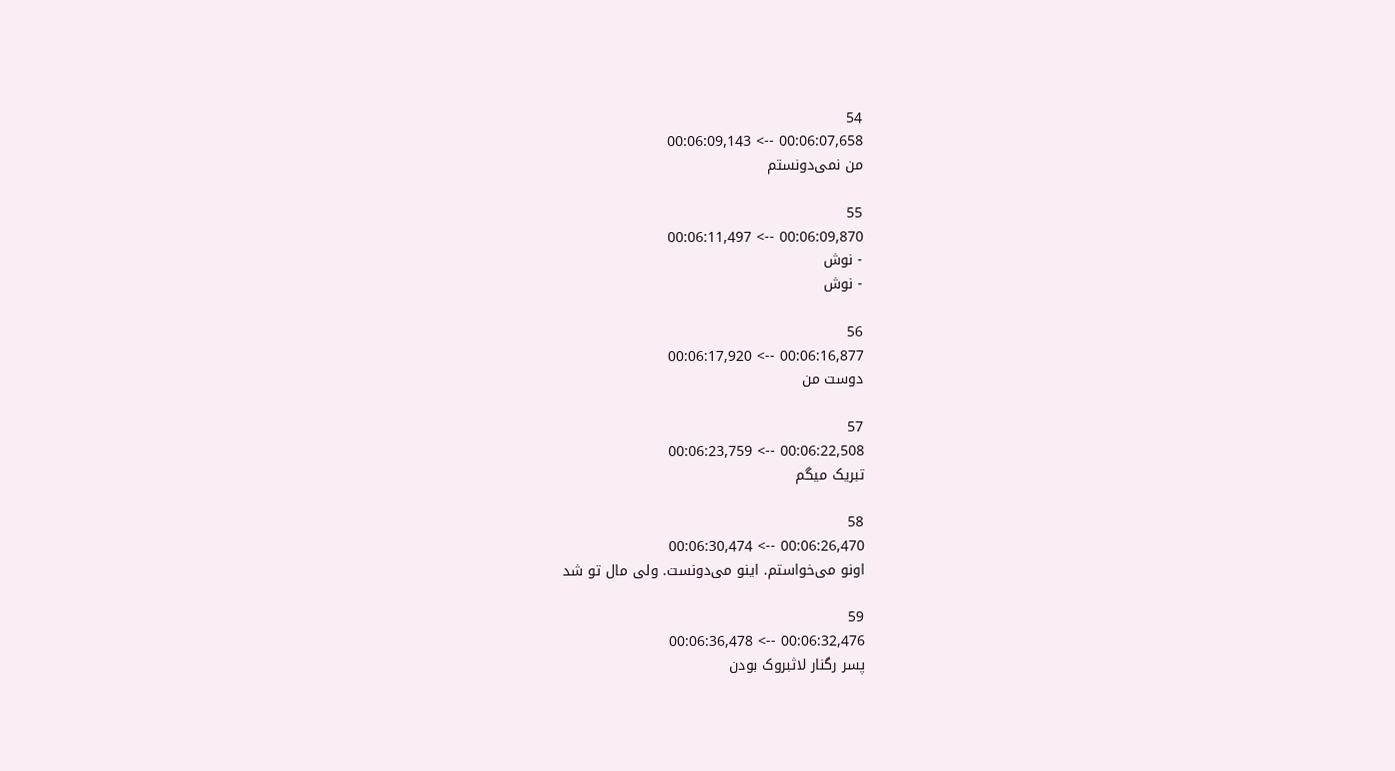54
00:06:07,658 --> 00:06:09,143
من نمی‌دونستم

55
00:06:09,870 --> 00:06:11,497
- نوش
- نوش

56
00:06:16,877 --> 00:06:17,920
دوست من

57
00:06:22,508 --> 00:06:23,759
تبریک میگم

58
00:06:26,470 --> 00:06:30,474
اونو می‌خواستم. اینو می‌دونست. ولی مال تو شد

59
00:06:32,476 --> 00:06:36,478
پسر رگنار لاثبروک بودن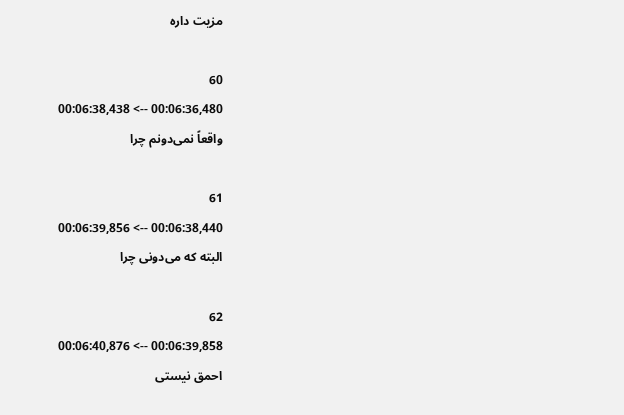مزیت داره

60
00:06:36,480 --> 00:06:38,438
واقعاً نمی‌دونم چرا

61
00:06:38,440 --> 00:06:39,856
البته که می‌دونی چرا

62
00:06:39,858 --> 00:06:40,876
احمق نیستی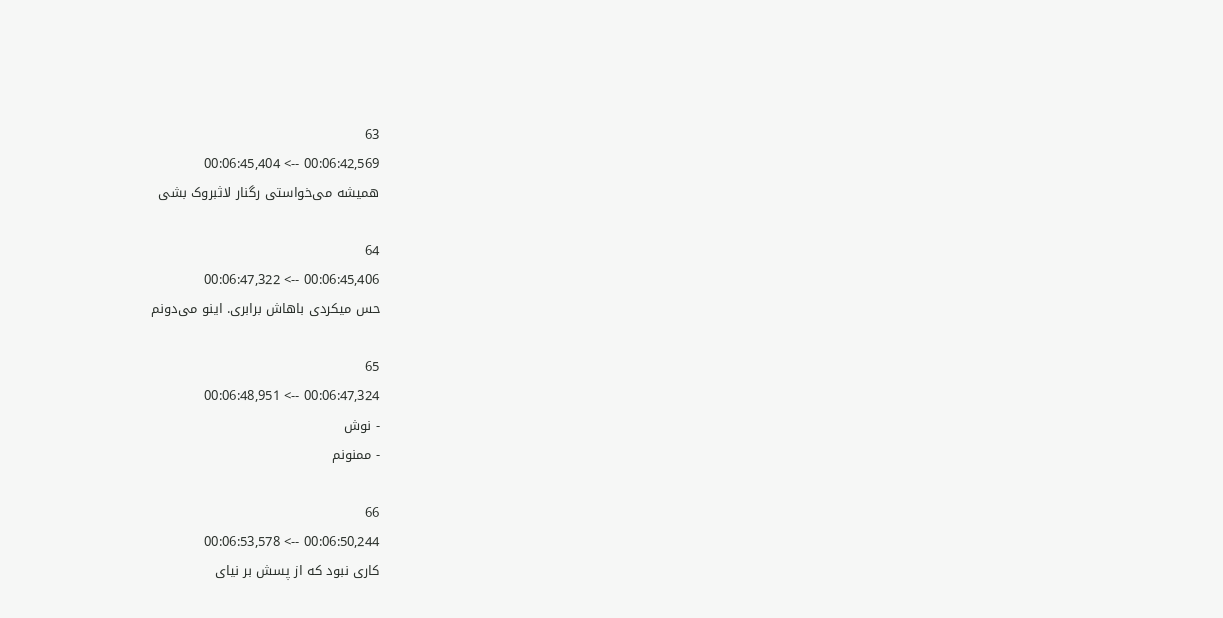63
00:06:42,569 --> 00:06:45,404
همیشه می‌خواستی رگنار لاثبروک بشی

64
00:06:45,406 --> 00:06:47,322
حس میکردی باهاش برابری. اینو می‌دونم

65
00:06:47,324 --> 00:06:48,951
- نوش
- ممنونم

66
00:06:50,244 --> 00:06:53,578
کاری نبود که از پسش بر نیای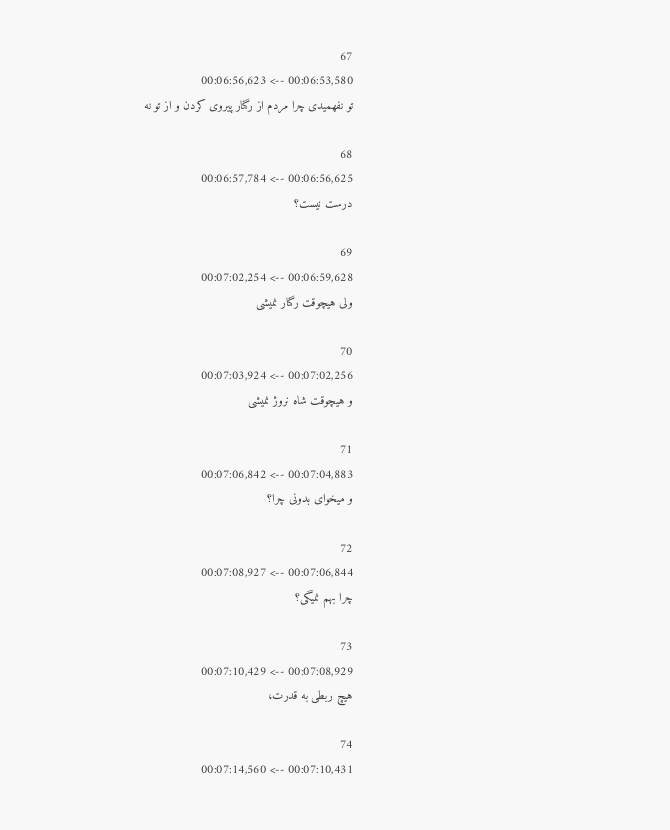67
00:06:53,580 --> 00:06:56,623
تو نفهمیدی چرا مردم از رگنار پیروی کردن و از تو نه

68
00:06:56,625 --> 00:06:57,784
درست نیست؟

69
00:06:59,628 --> 00:07:02,254
ولی هیچوقت رگنار نمیشی

70
00:07:02,256 --> 00:07:03,924
و هیچوقت شاه نروژ نمیشی

71
00:07:04,883 --> 00:07:06,842
و میخوای بدونی چرا؟

72
00:07:06,844 --> 00:07:08,927
چرا بهم نمیگی؟

73
00:07:08,929 --> 00:07:10,429
هیچ ربطی به قدرت،

74
00:07:10,431 --> 00:07:14,560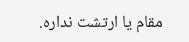مقام یا ارتشت نداره.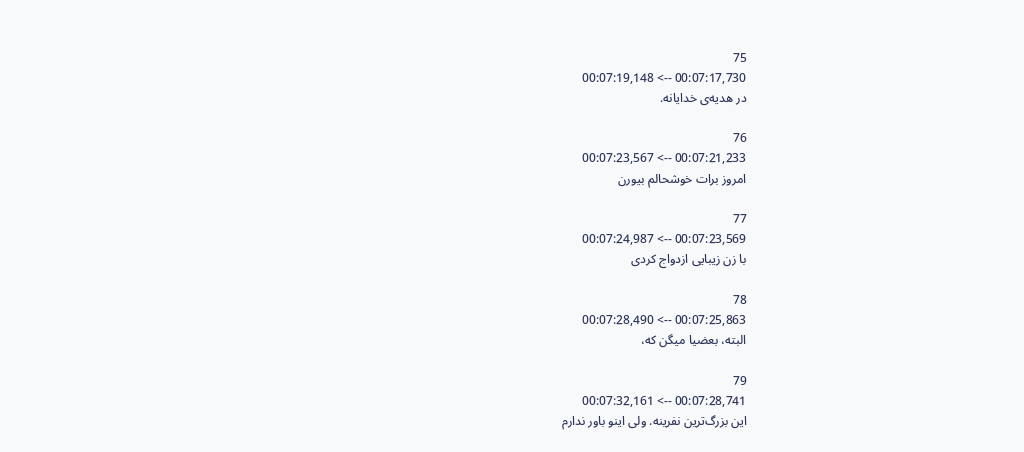75
00:07:17,730 --> 00:07:19,148
در هدیه‌ی خدایانه.

76
00:07:21,233 --> 00:07:23,567
امروز برات خوشحالم بیورن

77
00:07:23,569 --> 00:07:24,987
با زن زیبایی ازدواج کردی

78
00:07:25,863 --> 00:07:28,490
البته، بعضیا میگن که،

79
00:07:28,741 --> 00:07:32,161
این بزرگ‌ترین نفرینه. ولی اینو باور ندارم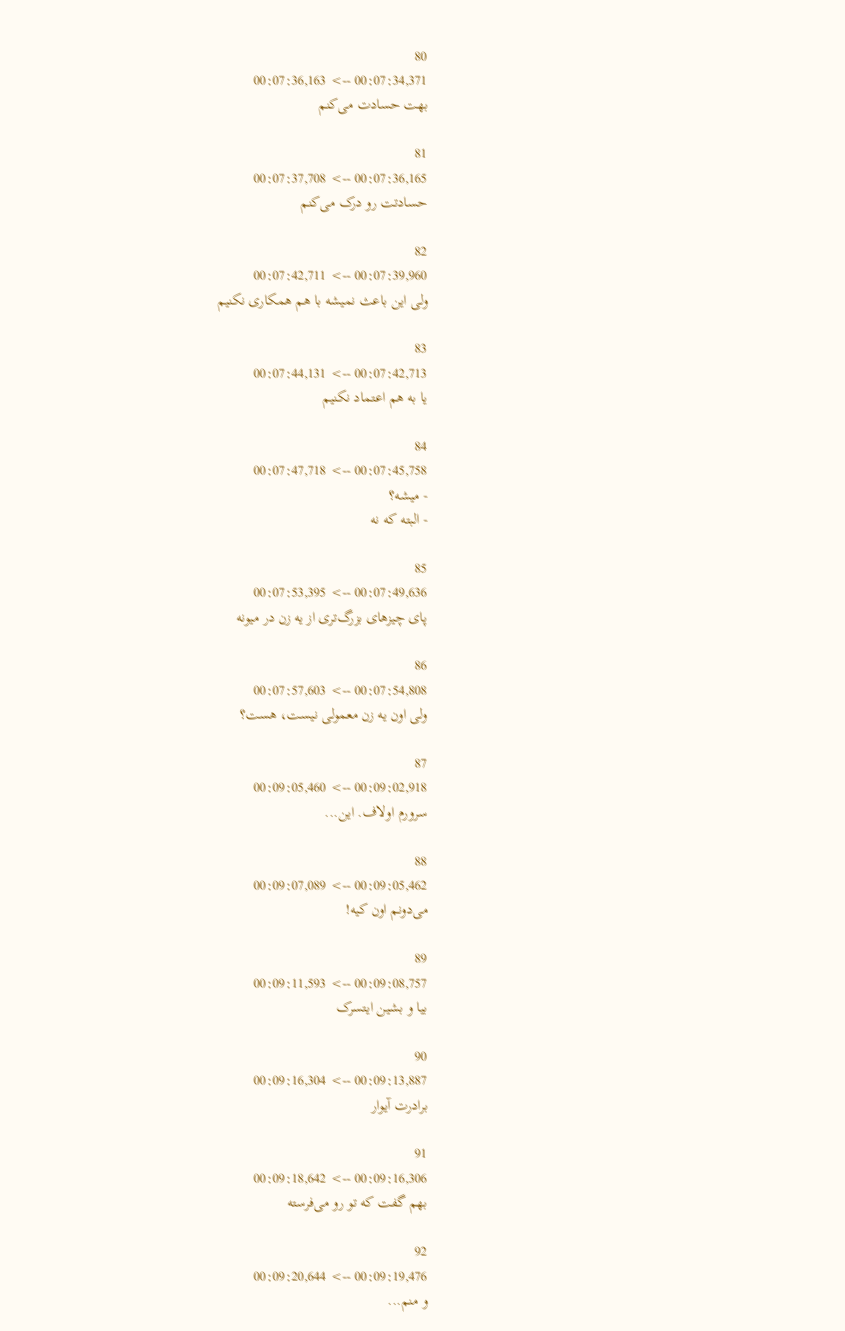80
00:07:34,371 --> 00:07:36,163
بهت حسادت می‌کنم

81
00:07:36,165 --> 00:07:37,708
حسادتت رو درک می‌کنم

82
00:07:39,960 --> 00:07:42,711
ولی این باعث نمیشه با هم همکاری نکنیم

83
00:07:42,713 --> 00:07:44,131
یا به هم اعتماد نکنیم

84
00:07:45,758 --> 00:07:47,718
- میشه؟
- البته که نه

85
00:07:49,636 --> 00:07:53,395
پای چیزهای بزرگ‌تری از یه زن در میونه

86
00:07:54,808 --> 00:07:57,603
ولی اون یه زن معمولی نیست، هست؟

87
00:09:02,918 --> 00:09:05,460
سرورم اولاف. این...

88
00:09:05,462 --> 00:09:07,089
می‌دونم اون کیه!

89
00:09:08,757 --> 00:09:11,593
بیا و بشین ایتسرک

90
00:09:13,887 --> 00:09:16,304
برادرت آیوار

91
00:09:16,306 --> 00:09:18,642
بهم گفت که تو رو می‌فرسته

92
00:09:19,476 --> 00:09:20,644
و منم...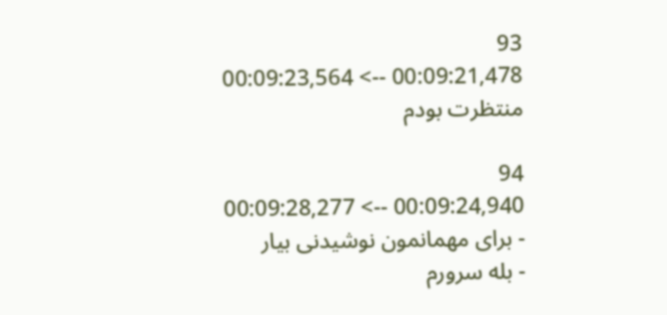93
00:09:21,478 --> 00:09:23,564
منتظرت بودم

94
00:09:24,940 --> 00:09:28,277
- برای مهمانمون نوشیدنی بیار
- بله سرورم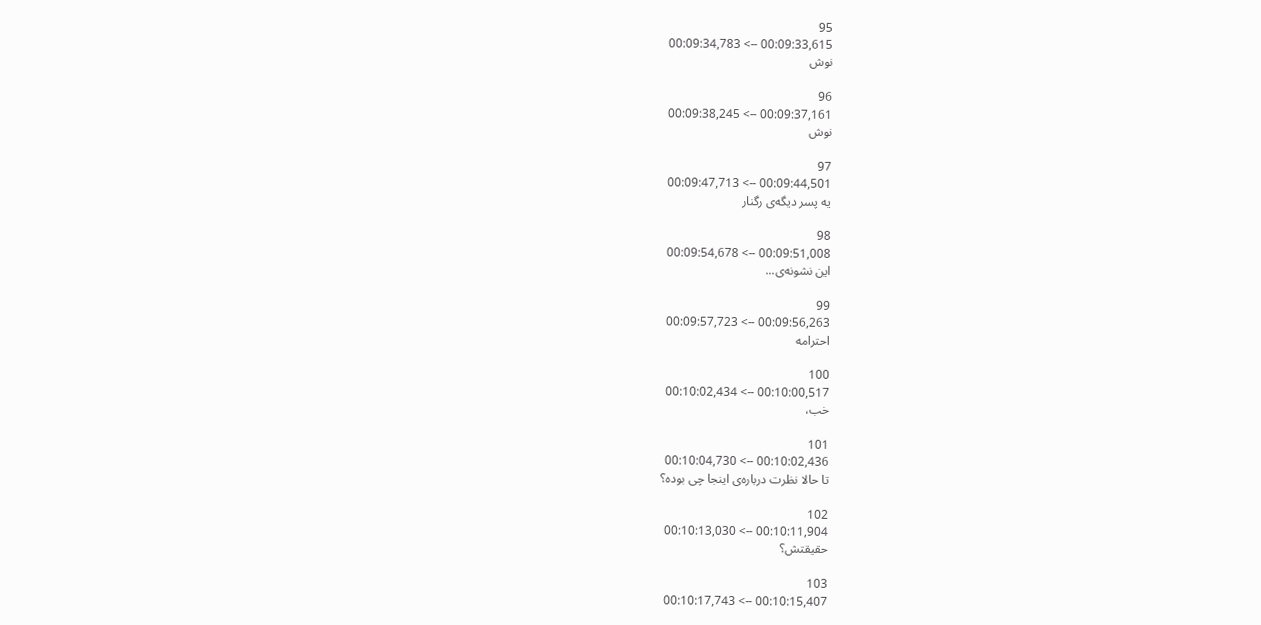95
00:09:33,615 --> 00:09:34,783
نوش

96
00:09:37,161 --> 00:09:38,245
نوش

97
00:09:44,501 --> 00:09:47,713
یه پسر دیگه‌ی رگنار

98
00:09:51,008 --> 00:09:54,678
این نشونه‌ی...

99
00:09:56,263 --> 00:09:57,723
احترامه

100
00:10:00,517 --> 00:10:02,434
خب،

101
00:10:02,436 --> 00:10:04,730
تا حالا نظرت درباره‌ی اینجا چی بوده؟

102
00:10:11,904 --> 00:10:13,030
حقیقتش؟

103
00:10:15,407 --> 00:10:17,743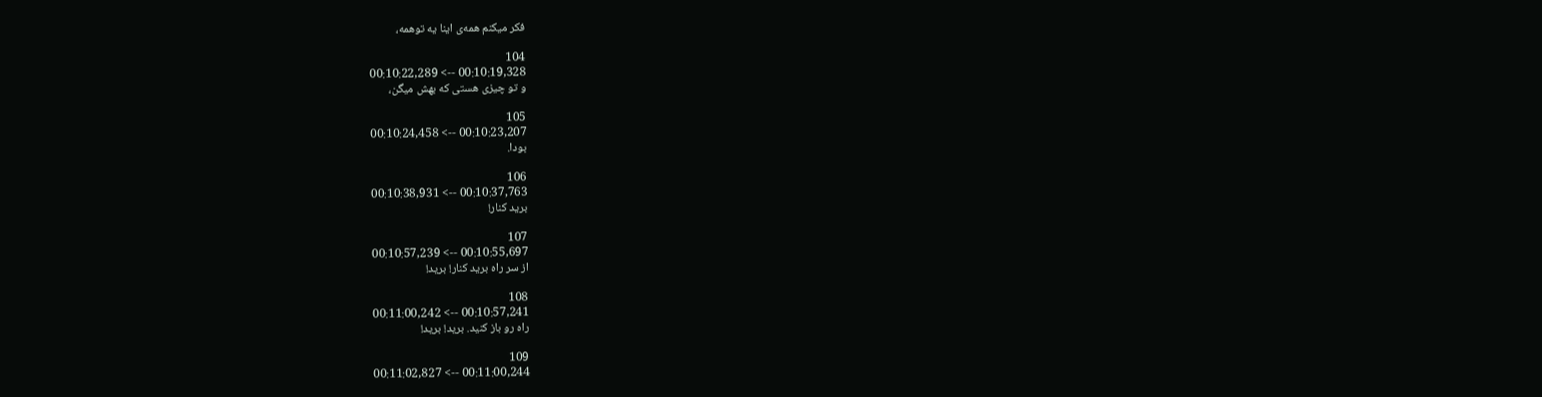فکر میکنم همه‌ی اینا یه توهمه،

104
00:10:19,328 --> 00:10:22,289
و تو چیزی هستی که بهش میگن،

105
00:10:23,207 --> 00:10:24,458
بودا.

106
00:10:37,763 --> 00:10:38,931
برید کنار!

107
00:10:55,697 --> 00:10:57,239
از سر راه برید کنار! برید!

108
00:10:57,241 --> 00:11:00,242
راه رو باز کنید. برید! برید!

109
00:11:00,244 --> 00:11:02,827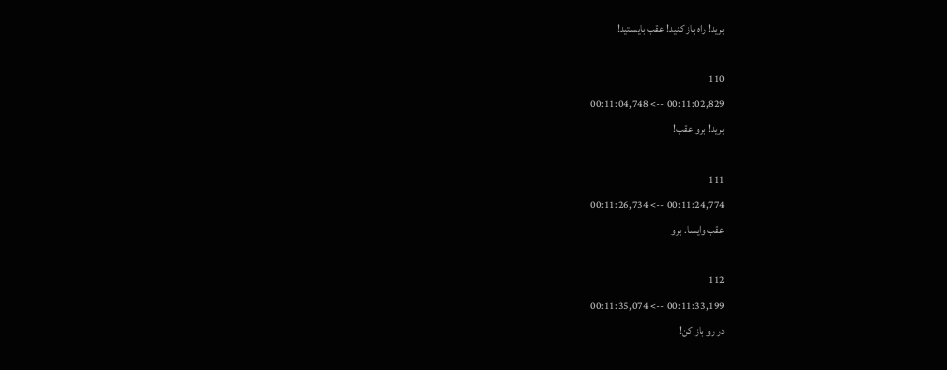برید! راه باز کنید! عقب بایستید!

110
00:11:02,829 --> 00:11:04,748
برید! برو عقب!

111
00:11:24,774 --> 00:11:26,734
عقب وایسا. برو

112
00:11:33,199 --> 00:11:35,074
در رو باز کن!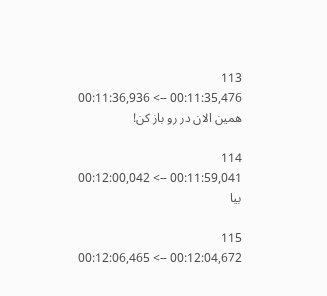113
00:11:35,476 --> 00:11:36,936
همین الان در رو باز کن!

114
00:11:59,041 --> 00:12:00,042
بیا

115
00:12:04,672 --> 00:12:06,465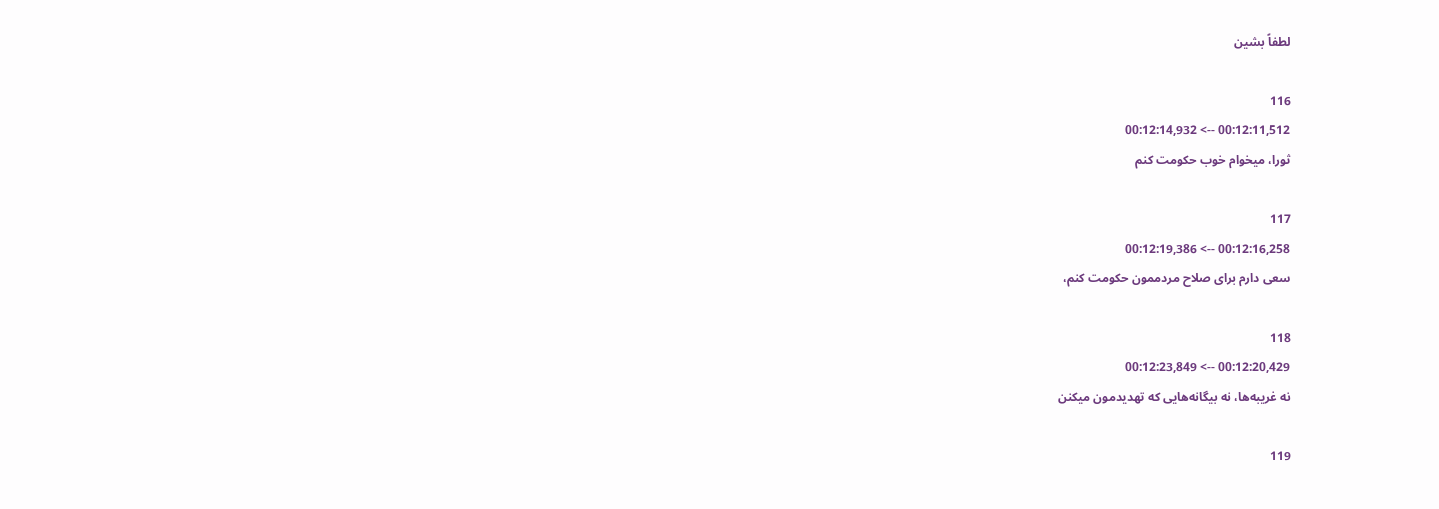لطفاً بشین

116
00:12:11,512 --> 00:12:14,932
ثورا، میخوام خوب حکومت کنم

117
00:12:16,258 --> 00:12:19,386
سعی دارم برای صلاح مردممون حکومت کنم،

118
00:12:20,429 --> 00:12:23,849
نه غریبه‌ها، نه بیگانه‌هایی که تهدیدمون میکنن

119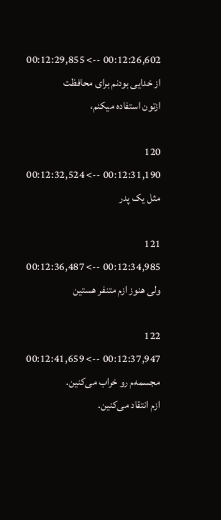00:12:26,602 --> 00:12:29,855
از خدایی بودنم برای محافظت
ازتون استفاده میکنم،

120
00:12:31,190 --> 00:12:32,524
مثل یک پدر

121
00:12:34,985 --> 00:12:36,487
ولی هنوز ازم متنفر هستین

122
00:12:37,947 --> 00:12:41,659
مجسمه‌م رو خراب می‌کنین.
ازم انتقاد می‌کنین.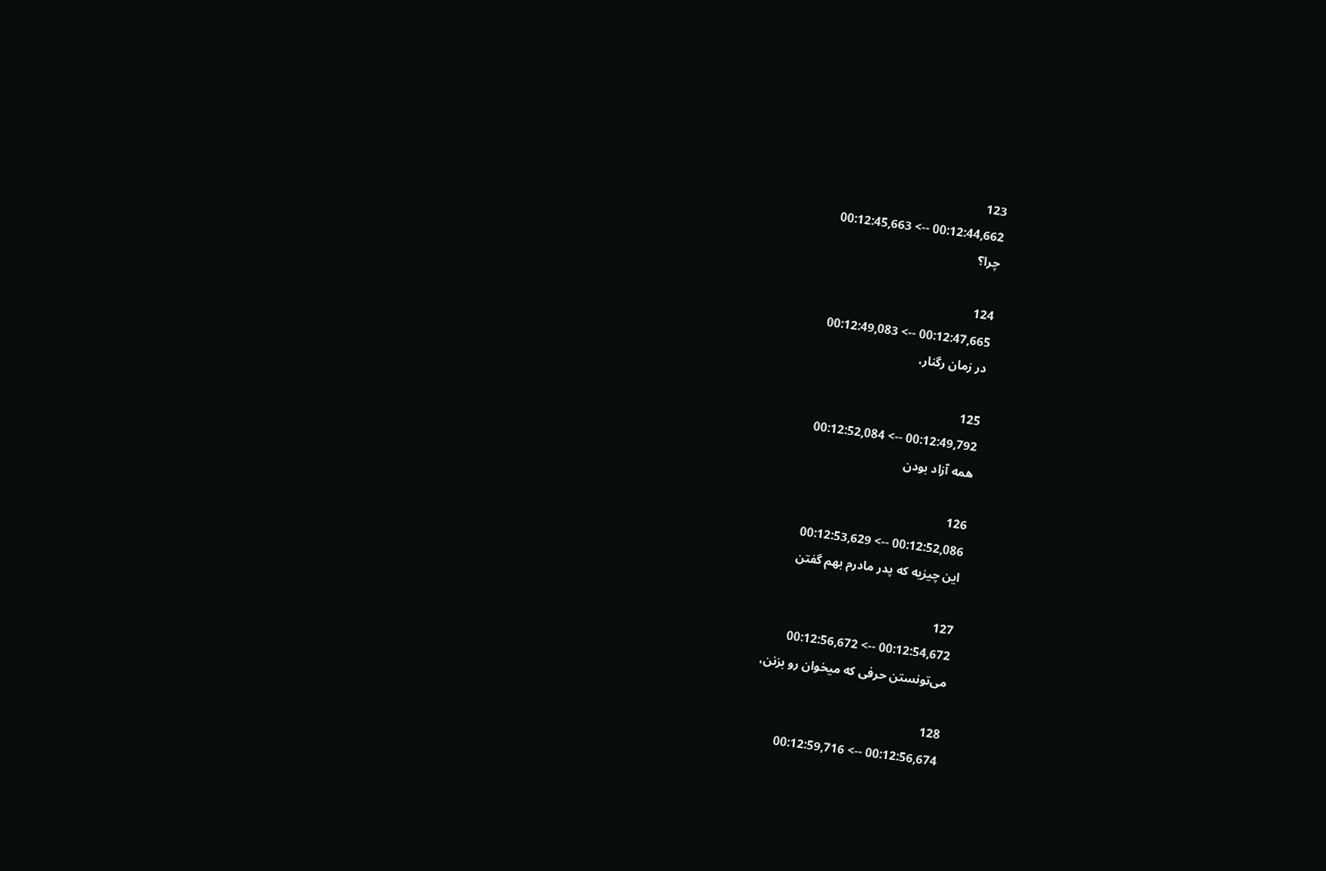123
00:12:44,662 --> 00:12:45,663
چرا؟

124
00:12:47,665 --> 00:12:49,083
در زمان رگنار،

125
00:12:49,792 --> 00:12:52,084
همه آزاد بودن

126
00:12:52,086 --> 00:12:53,629
این چیزیه که پدر مادرم بهم گفتن

127
00:12:54,672 --> 00:12:56,672
می‌تونستن حرفی که میخوان رو بزنن،

128
00:12:56,674 --> 00:12:59,716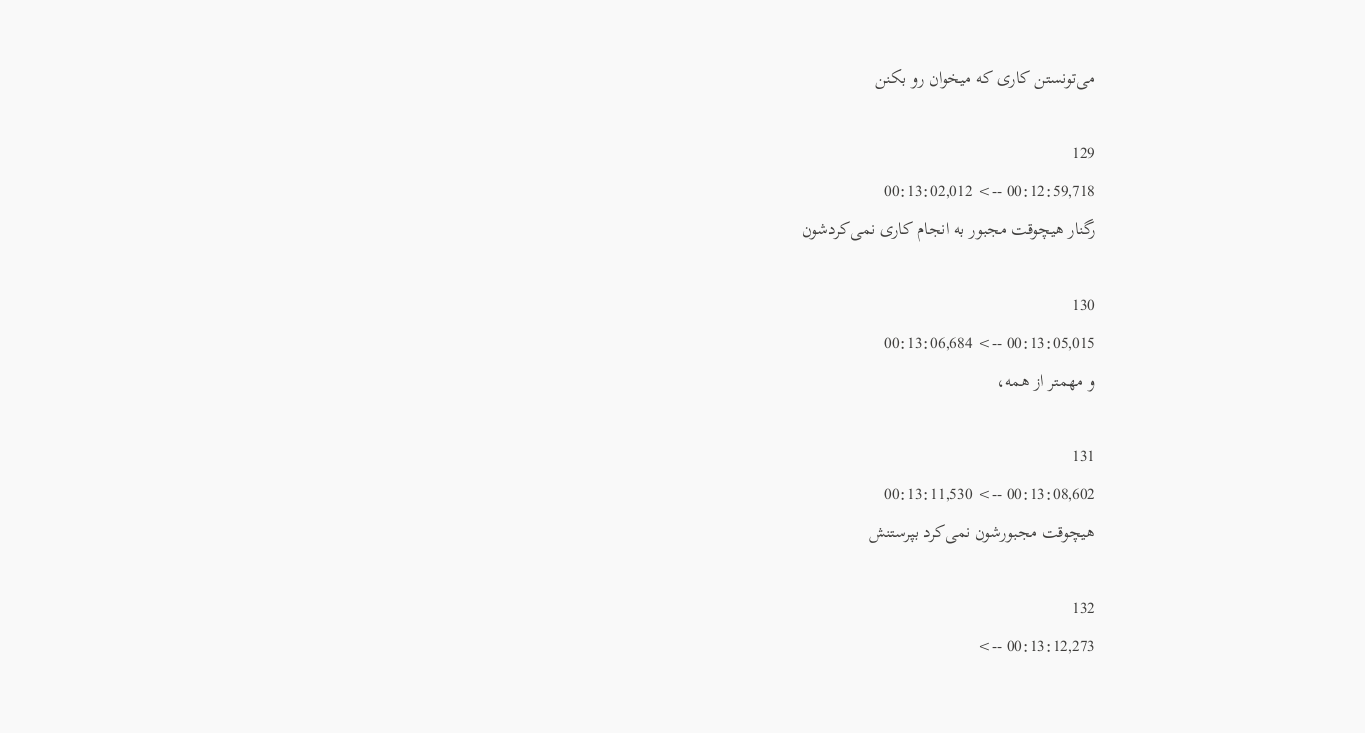می‌تونستن کاری که میخوان رو بکنن

129
00:12:59,718 --> 00:13:02,012
رگنار هیچوقت مجبور به انجام کاری نمی‌کردشون

130
00:13:05,015 --> 00:13:06,684
و مهمتر از همه،

131
00:13:08,602 --> 00:13:11,530
هیچوقت مجبورشون نمی‌کرد بپرستنش

132
00:13:12,273 -->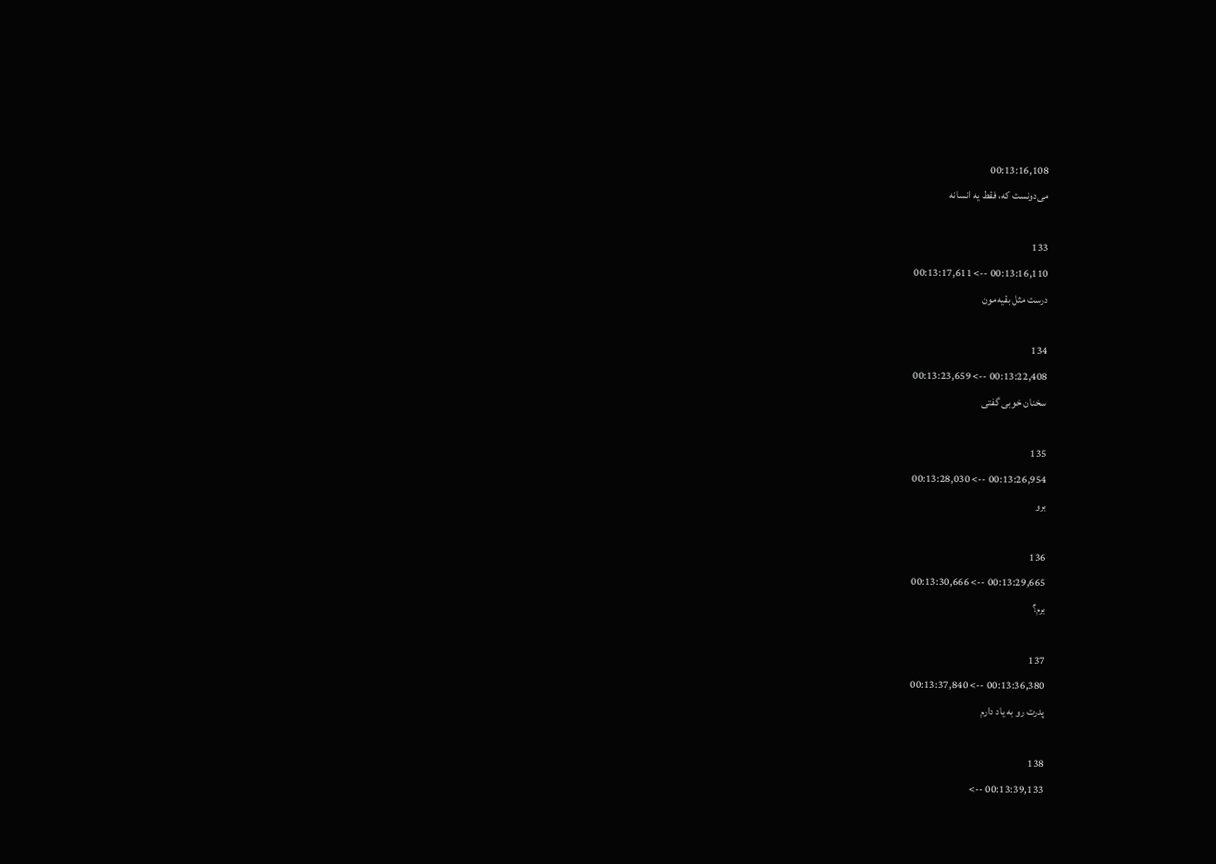00:13:16,108
می‌دونست که، فقط یه انسانه

133
00:13:16,110 --> 00:13:17,611
درست مثل بقیه‌مون

134
00:13:22,408 --> 00:13:23,659
سخنان خوبی گفتی

135
00:13:26,954 --> 00:13:28,030
برو

136
00:13:29,665 --> 00:13:30,666
برم؟

137
00:13:36,380 --> 00:13:37,840
پدرت رو به یاد دارم

138
00:13:39,133 -->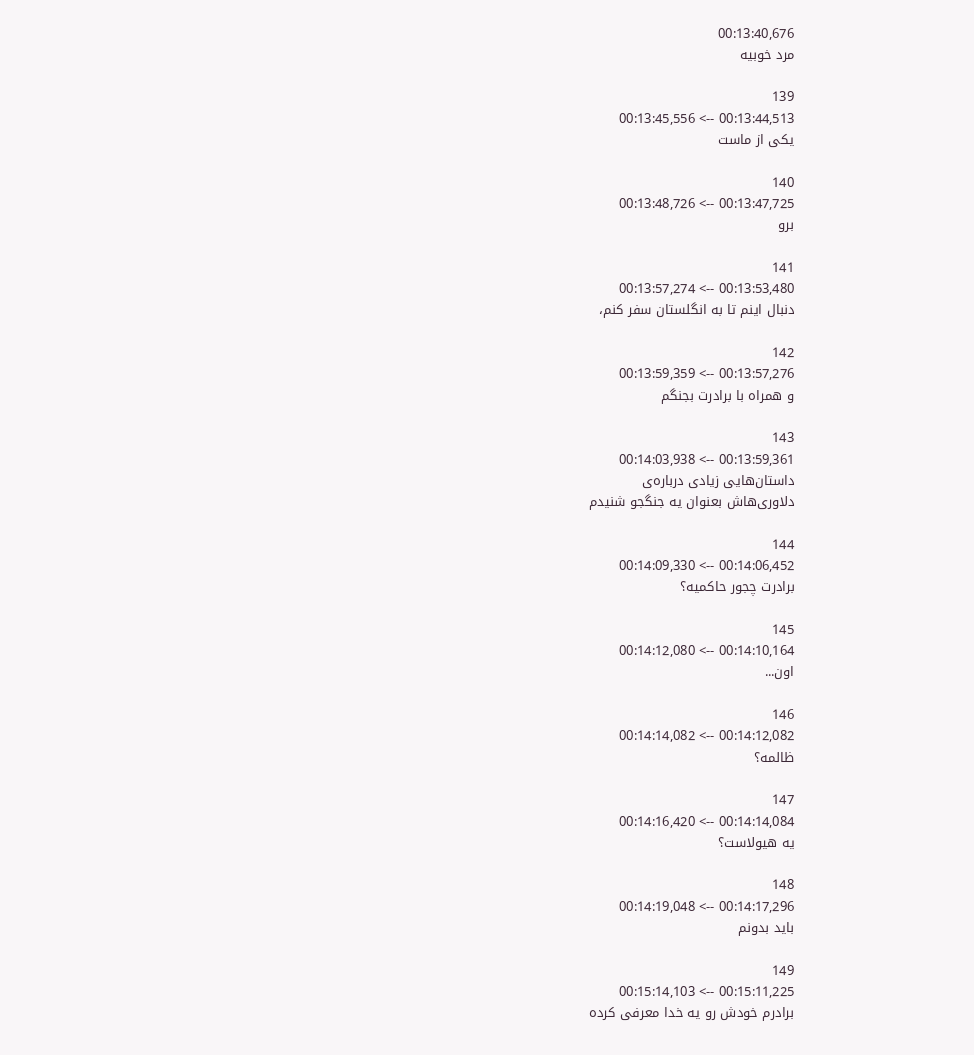00:13:40,676
مرد خوبیه

139
00:13:44,513 --> 00:13:45,556
یکی از ماست

140
00:13:47,725 --> 00:13:48,726
برو

141
00:13:53,480 --> 00:13:57,274
دنبال اینم تا به انگلستان سفر کنم،

142
00:13:57,276 --> 00:13:59,359
و همراه با برادرت بجنگم

143
00:13:59,361 --> 00:14:03,938
داستان‌هایی زیادی درباره‌ی
دلاوری‌هاش بعنوان یه جنگجو شنیدم

144
00:14:06,452 --> 00:14:09,330
برادرت چجور حاکمیه؟

145
00:14:10,164 --> 00:14:12,080
اون...

146
00:14:12,082 --> 00:14:14,082
ظالمه؟

147
00:14:14,084 --> 00:14:16,420
یه هیولاست؟

148
00:14:17,296 --> 00:14:19,048
باید بدونم

149
00:15:11,225 --> 00:15:14,103
برادرم خودش رو یه خدا معرفی کرده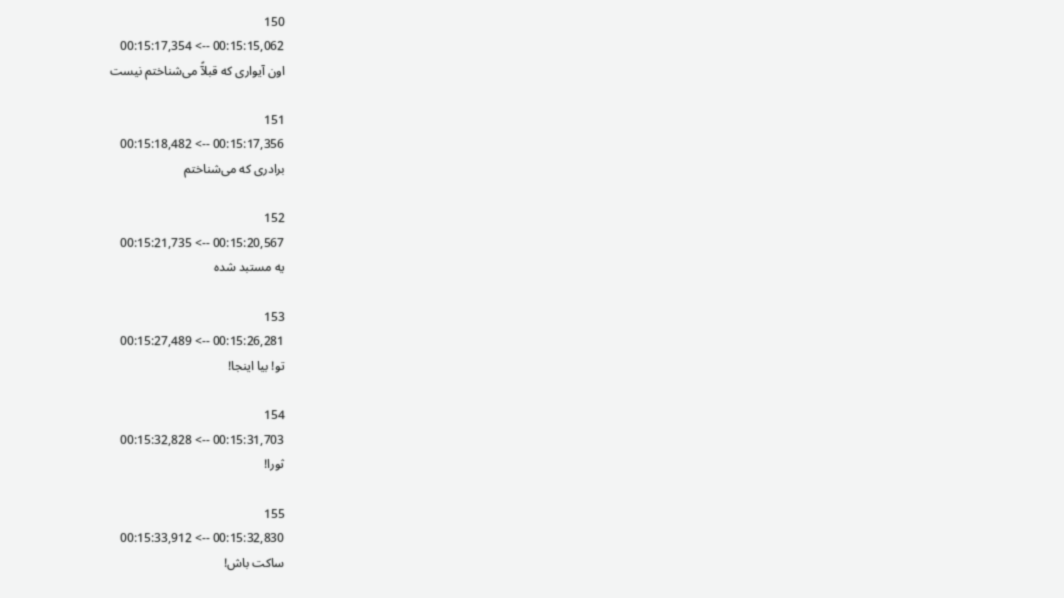150
00:15:15,062 --> 00:15:17,354
اون آیواری که قبلآً می‌شناختم نیست

151
00:15:17,356 --> 00:15:18,482
برادری که می‌شناختم

152
00:15:20,567 --> 00:15:21,735
یه مستبد شده

153
00:15:26,281 --> 00:15:27,489
تو! بیا اینجا!

154
00:15:31,703 --> 00:15:32,828
ثورا!

155
00:15:32,830 --> 00:15:33,912
ساکت باش!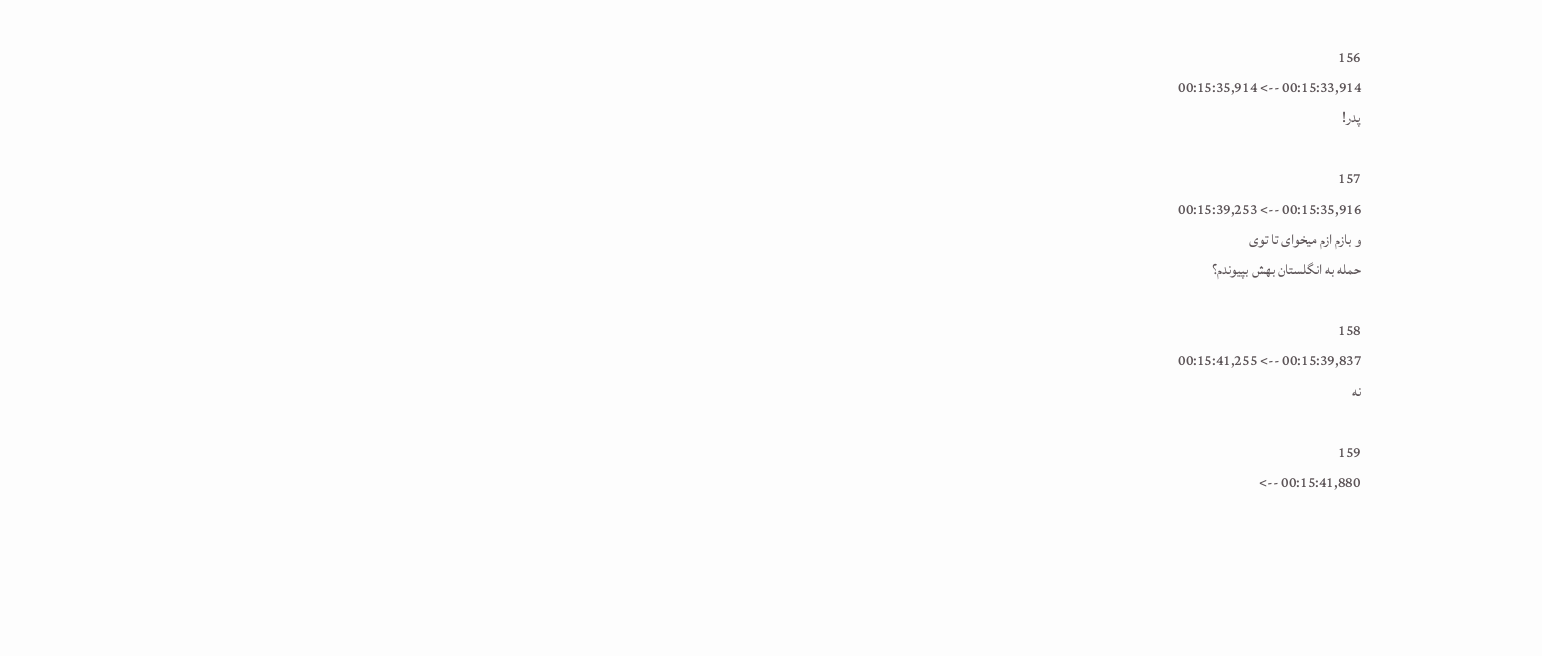156
00:15:33,914 --> 00:15:35,914
پدر!

157
00:15:35,916 --> 00:15:39,253
و بازم ازم میخوای تا توی
حمله به انگلستان بهش بپیوندم؟

158
00:15:39,837 --> 00:15:41,255
نه

159
00:15:41,880 -->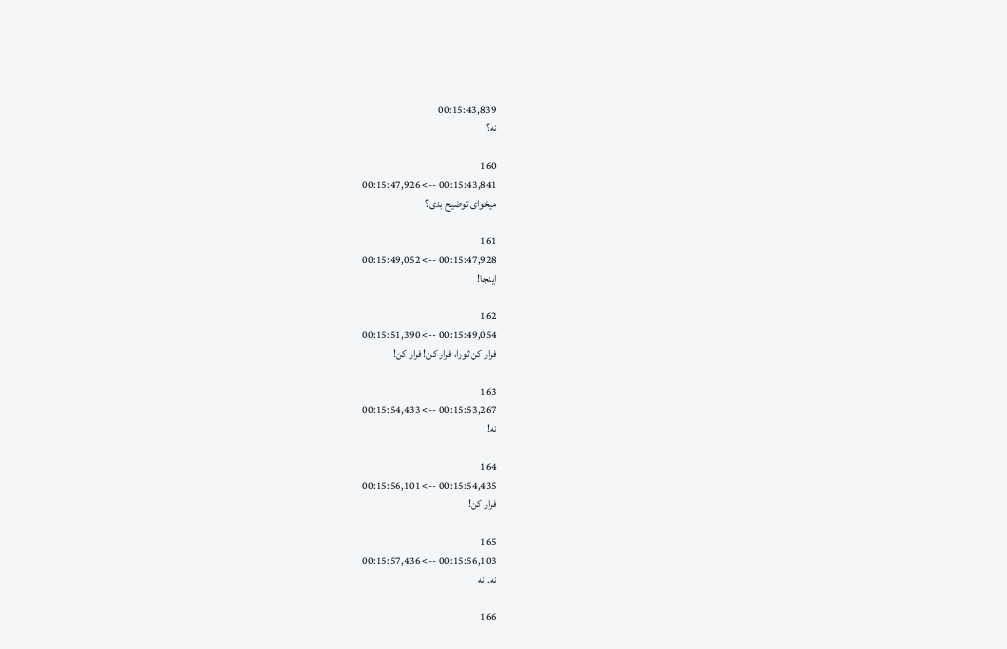00:15:43,839
نه؟

160
00:15:43,841 --> 00:15:47,926
میخوای توضیح بدی؟

161
00:15:47,928 --> 00:15:49,052
اینجا!

162
00:15:49,054 --> 00:15:51,390
فرار کن ثورا، فرار کن! فرار کن!

163
00:15:53,267 --> 00:15:54,433
نه!

164
00:15:54,435 --> 00:15:56,101
فرار کن!

165
00:15:56,103 --> 00:15:57,436
نه. نه

166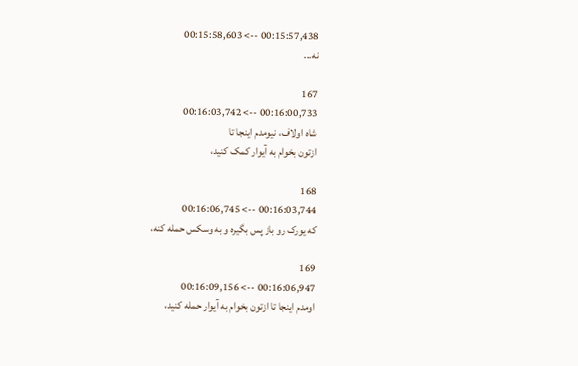00:15:57,438 --> 00:15:58,603
نه...

167
00:16:00,733 --> 00:16:03,742
شاه اولاف، نیومدم اینجا تا
ازتون بخوام به آیوار کمک کنید،

168
00:16:03,744 --> 00:16:06,745
که یورک رو باز پس بگیره و به وسکس حمله کنه،

169
00:16:06,947 --> 00:16:09,156
اومدم اینجا تا ازتون بخوام به آیوار حمله کنید،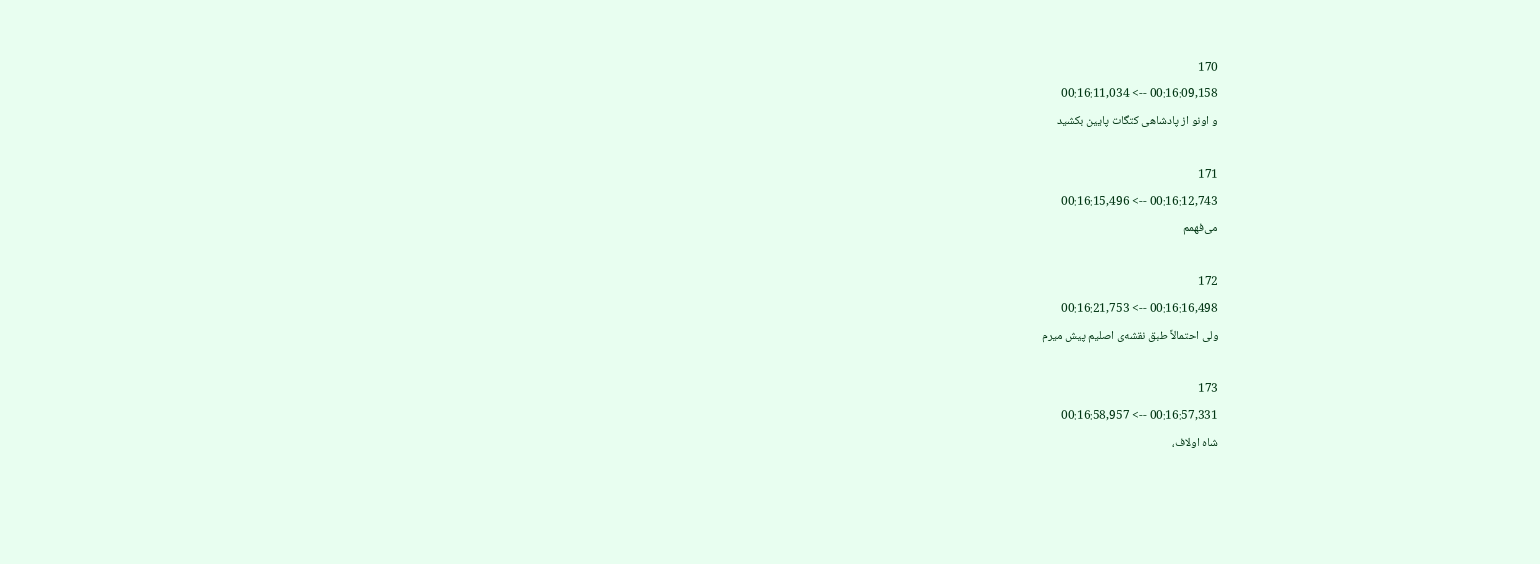170
00:16:09,158 --> 00:16:11,034
و اونو از پادشاهی کتگات پایین بکشید

171
00:16:12,743 --> 00:16:15,496
می‌فهمم

172
00:16:16,498 --> 00:16:21,753
ولی احتمالاً طبق نقشه‌ی اصلیم پیش میرم

173
00:16:57,331 --> 00:16:58,957
شاه اولاف،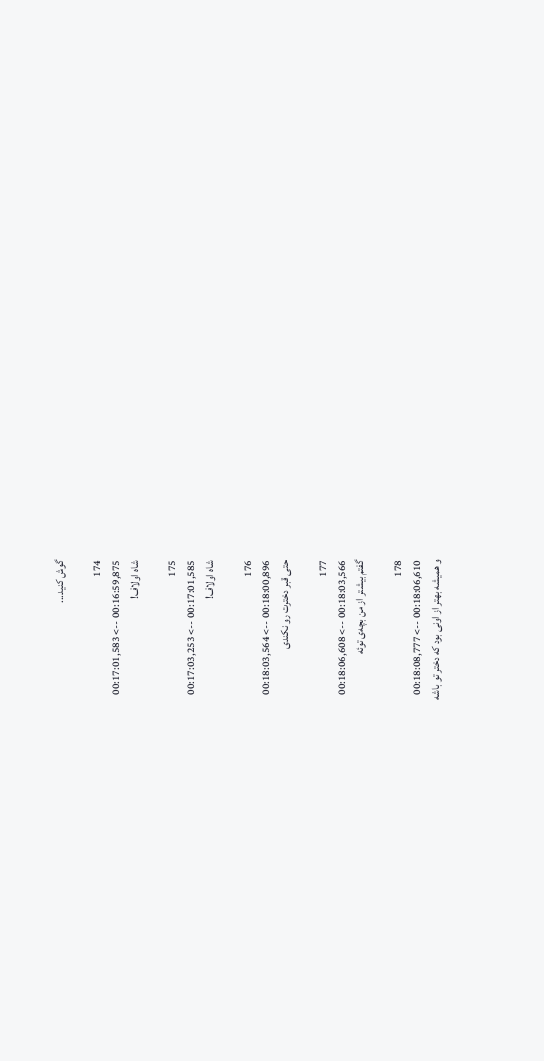گوش کنید...

174
00:16:59,875 --> 00:17:01,583
شاه اولاف!

175
00:17:01,585 --> 00:17:03,253
شاه اولاف!

176
00:18:00,896 --> 00:18:03,564
حتی قبر دخترت رو نکندی

177
00:18:03,566 --> 00:18:06,608
گفتم بیشتر از من بچه‌ی توئه

178
00:18:06,610 --> 00:18:08,777
و همیشه بهتر از اونی بود که دختر تو باشه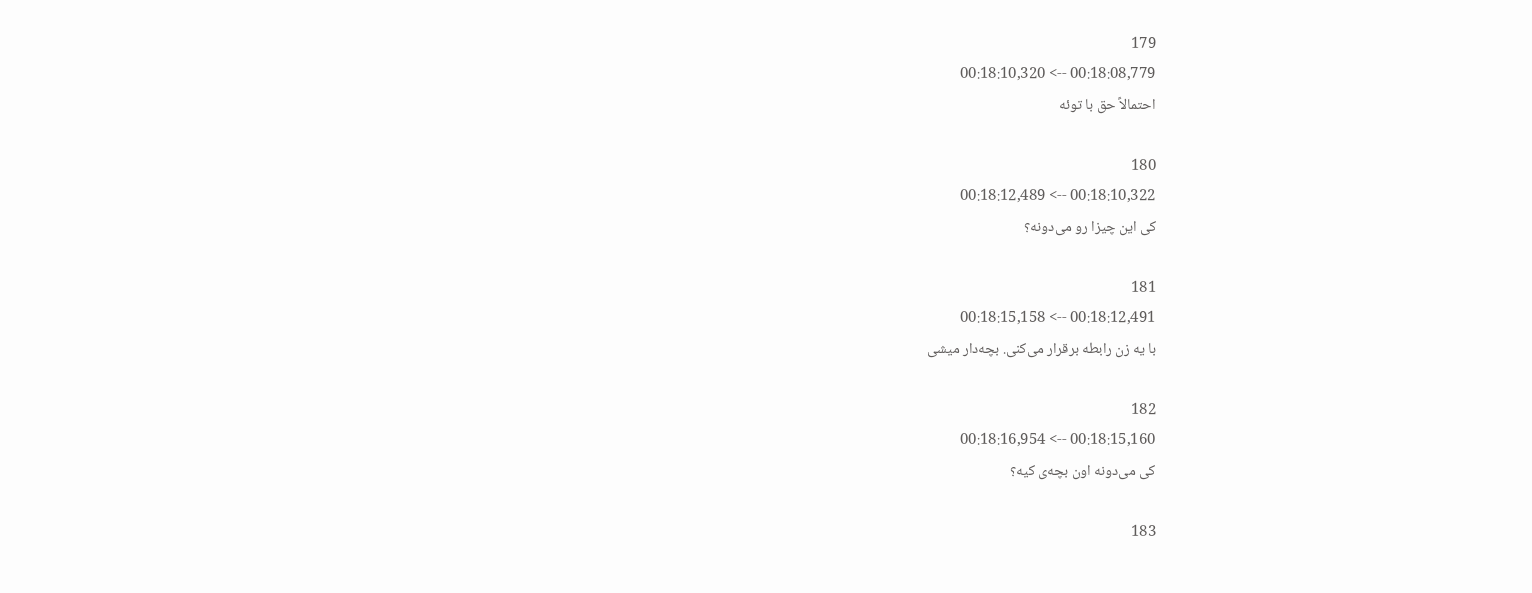179
00:18:08,779 --> 00:18:10,320
احتمالاً حق با توئه

180
00:18:10,322 --> 00:18:12,489
کی این چیزا رو می‌دونه؟

181
00:18:12,491 --> 00:18:15,158
با یه زن رابطه برقرار می‌کنی. بچه‌دار میشی

182
00:18:15,160 --> 00:18:16,954
کی می‌دونه اون بچه‌ی کیه؟

183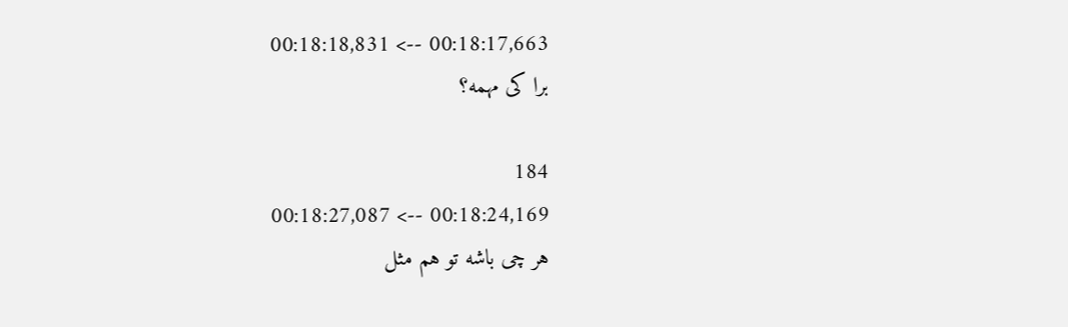00:18:17,663 --> 00:18:18,831
برا کی مهمه؟

184
00:18:24,169 --> 00:18:27,087
هر چی باشه تو هم مثل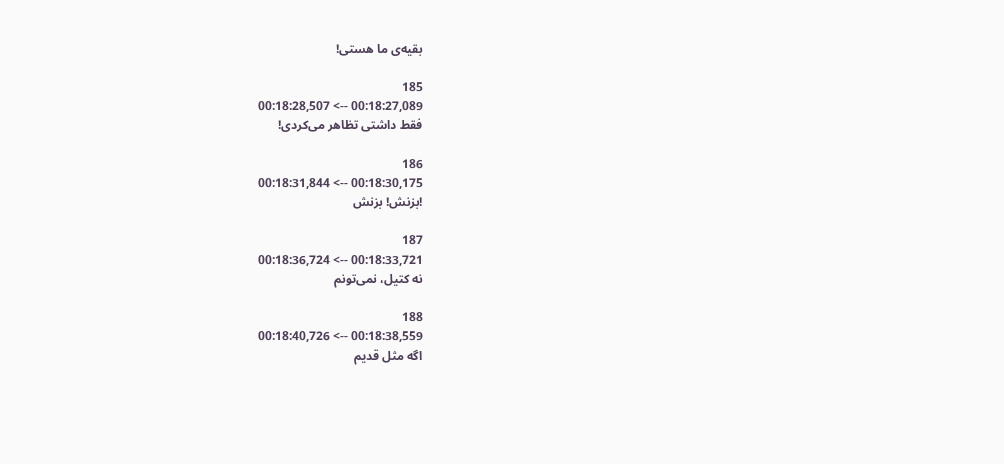بقیه‌ی ما هستی!

185
00:18:27,089 --> 00:18:28,507
فقط داشتی تظاهر می‌کردی!

186
00:18:30,175 --> 00:18:31,844
!بزنش! بزنش

187
00:18:33,721 --> 00:18:36,724
نه کتیل، نمی‌تونم

188
00:18:38,559 --> 00:18:40,726
اگه مثل قدیم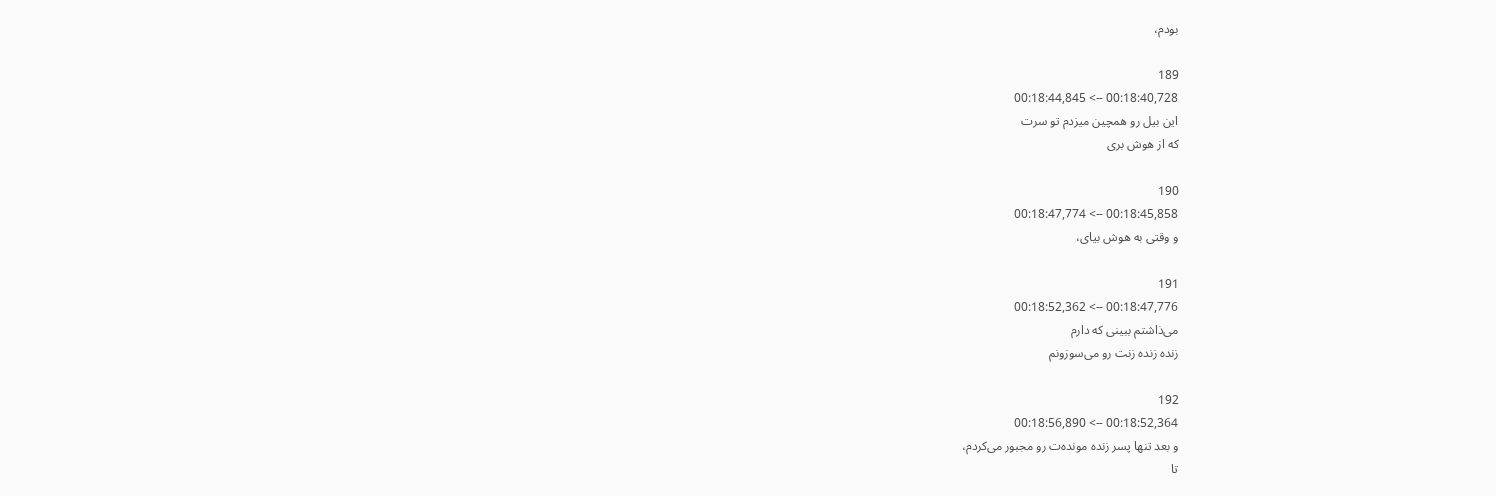بودم،

189
00:18:40,728 --> 00:18:44,845
این بیل رو همچین میزدم تو سرت
که از هوش بری

190
00:18:45,858 --> 00:18:47,774
و وقتی به هوش بیای،

191
00:18:47,776 --> 00:18:52,362
می‌ذاشتم ببینی که دارم
زنده زنده زنت رو می‌سوزونم

192
00:18:52,364 --> 00:18:56,890
و بعد تنها پسر زنده مونده‌ت رو مجبور می‌کردم،
تا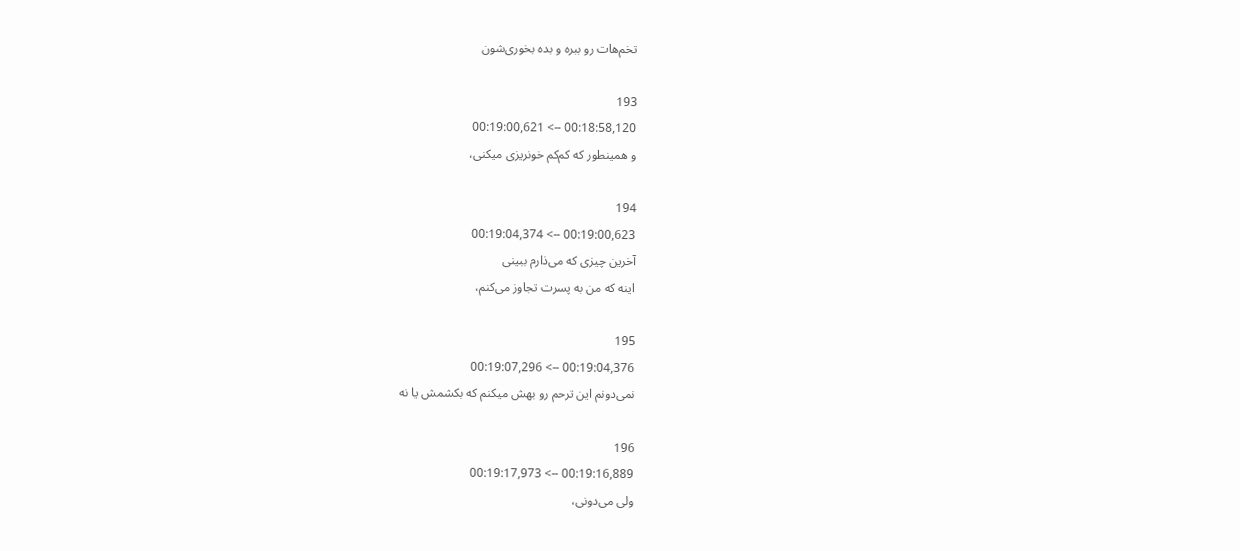تخم‌هات رو ببره و بده بخوری‌شون

193
00:18:58,120 --> 00:19:00,621
و همینطور که کم‌کم خونریزی میکنی،

194
00:19:00,623 --> 00:19:04,374
آخرین چیزی که می‌ذارم ببینی
اینه که من به پسرت تجاوز می‌کنم،

195
00:19:04,376 --> 00:19:07,296
نمی‌دونم این ترحم رو بهش میکنم که بکشمش یا نه

196
00:19:16,889 --> 00:19:17,973
ولی می‌دونی،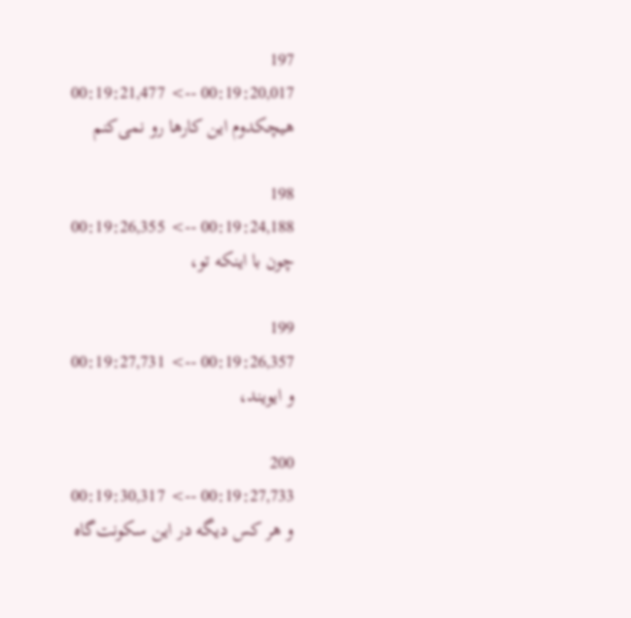197
00:19:20,017 --> 00:19:21,477
هیچکدوم این کارها رو نمی‌کنم

198
00:19:24,188 --> 00:19:26,355
چون با اینکه تو،

199
00:19:26,357 --> 00:19:27,731
و ایویند،

200
00:19:27,733 --> 00:19:30,317
و هر کس دیگه در این سکونت‌گاه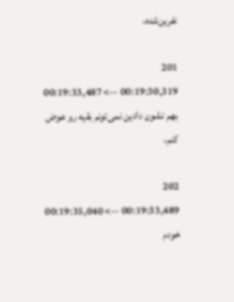نفرین‌شده،

201
00:19:30,319 --> 00:19:33,487
بهم نشون دادین نمی‌تونم بقیه رو عوض کنم،

202
00:19:33,489 --> 00:19:35,040
خودم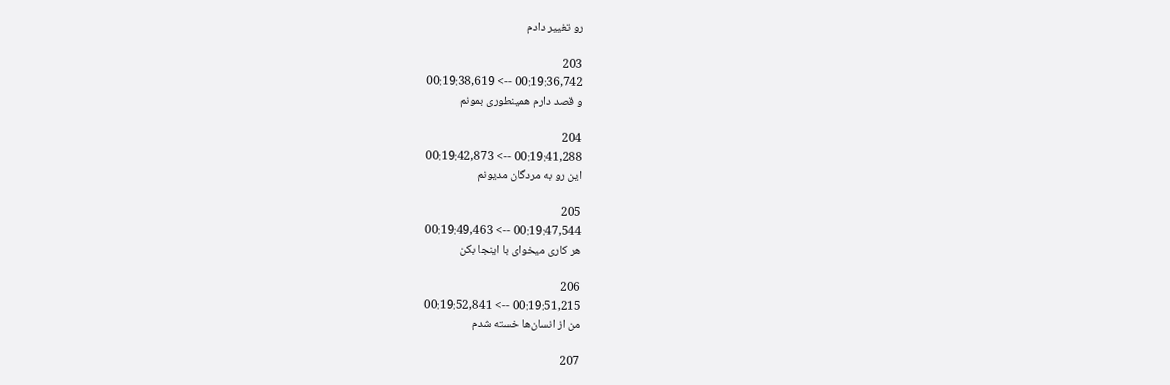رو تغییر دادم

203
00:19:36,742 --> 00:19:38,619
و قصد دارم همینطوری بمونم

204
00:19:41,288 --> 00:19:42,873
این رو به مردگان مدیونم

205
00:19:47,544 --> 00:19:49,463
هر کاری میخوای با اینجا بکن

206
00:19:51,215 --> 00:19:52,841
من از انسان‌ها خسته شدم

207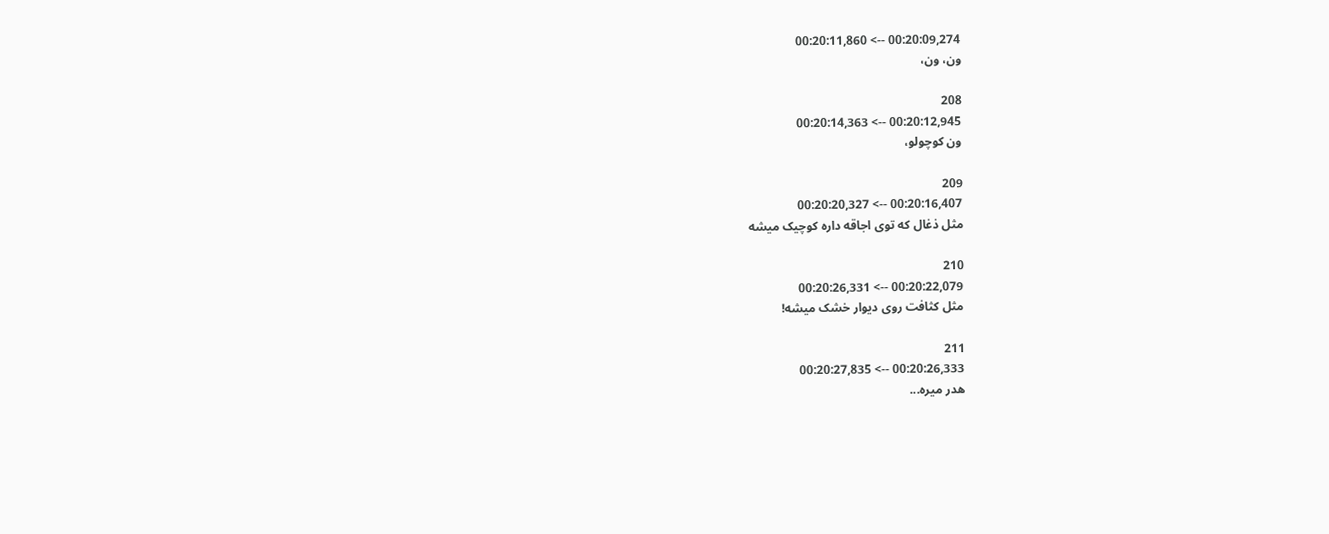00:20:09,274 --> 00:20:11,860
ون، ون،

208
00:20:12,945 --> 00:20:14,363
ون کوچولو،

209
00:20:16,407 --> 00:20:20,327
مثل ذغال که توی اجاقه داره کوچیک میشه

210
00:20:22,079 --> 00:20:26,331
مثل کثافت روی دیوار خشک میشه!

211
00:20:26,333 --> 00:20:27,835
هدر میره...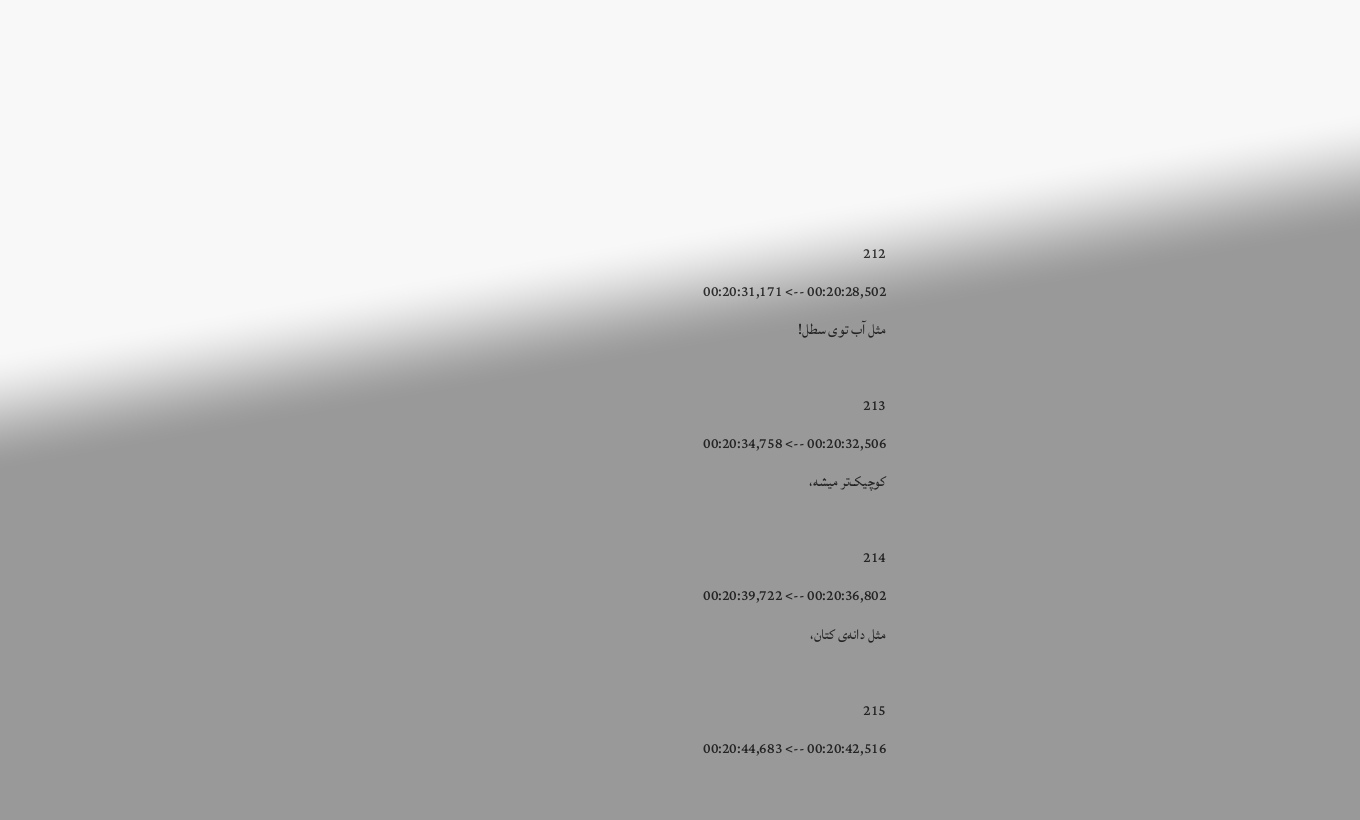212
00:20:28,502 --> 00:20:31,171
مثل آب توی سطل!

213
00:20:32,506 --> 00:20:34,758
کوچیک‌تر میشه،

214
00:20:36,802 --> 00:20:39,722
مثل دانه‌ی کتان،

215
00:20:42,516 --> 00:20:44,683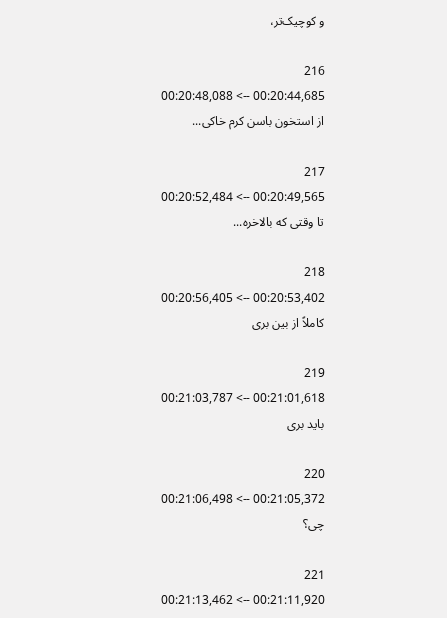و کوچیک‌تر،

216
00:20:44,685 --> 00:20:48,088
از استخون باسن کرم خاکی...

217
00:20:49,565 --> 00:20:52,484
تا وقتی که بالاخره...

218
00:20:53,402 --> 00:20:56,405
کاملاً از بین بری

219
00:21:01,618 --> 00:21:03,787
باید بری

220
00:21:05,372 --> 00:21:06,498
چی؟

221
00:21:11,920 --> 00:21:13,462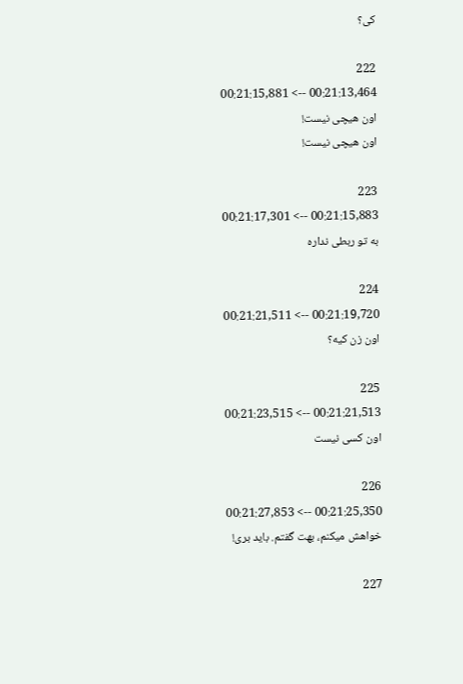کی؟

222
00:21:13,464 --> 00:21:15,881
اون هیچی نیست!
اون هیچی نیست!

223
00:21:15,883 --> 00:21:17,301
به تو ربطی نداره

224
00:21:19,720 --> 00:21:21,511
اون زن کیه؟

225
00:21:21,513 --> 00:21:23,515
اون کسی نیست

226
00:21:25,350 --> 00:21:27,853
خواهش میکنم، بهت گفتم. باید بری!

227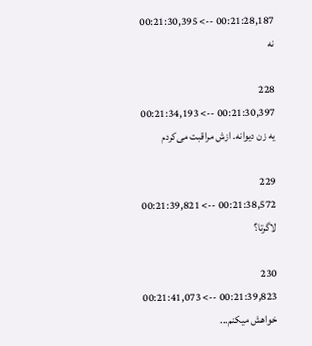00:21:28,187 --> 00:21:30,395
نه

228
00:21:30,397 --> 00:21:34,193
یه زن دیوانه. ازش مراقبت می‌کردم

229
00:21:38,572 --> 00:21:39,821
لاگرتا؟

230
00:21:39,823 --> 00:21:41,073
خواهش میکنم...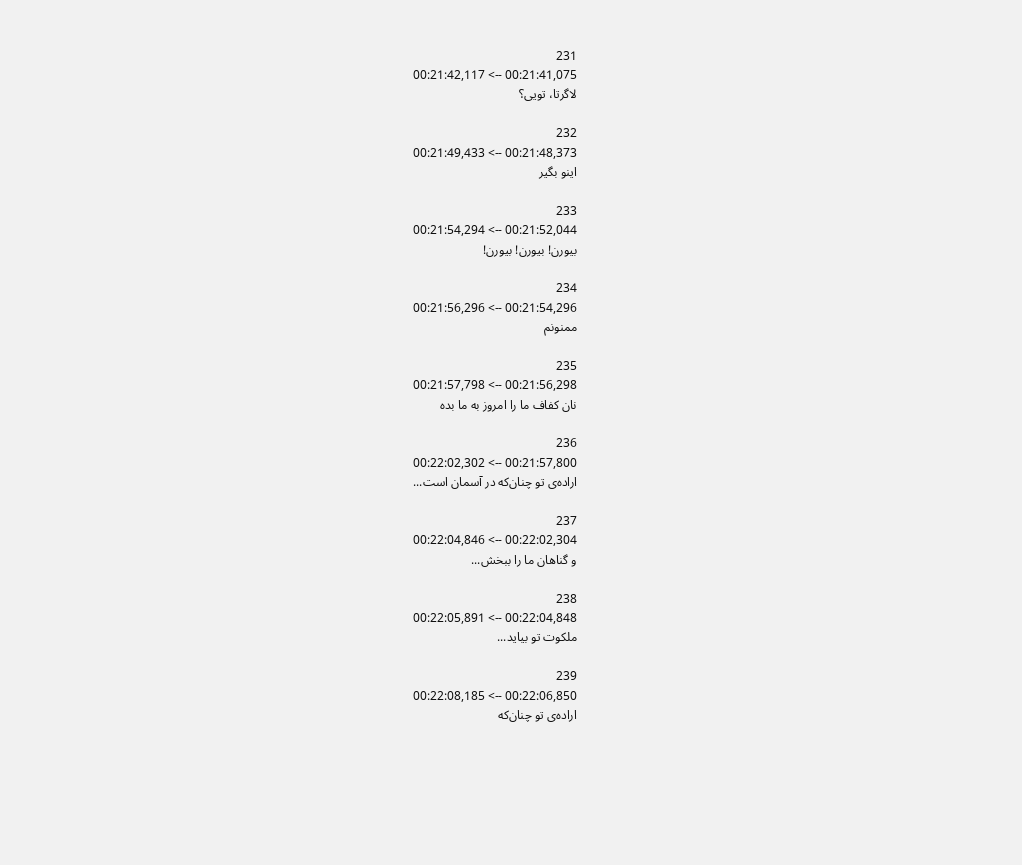231
00:21:41,075 --> 00:21:42,117
لاگرتا، تویی؟

232
00:21:48,373 --> 00:21:49,433
اینو بگیر

233
00:21:52,044 --> 00:21:54,294
بیورن! بیورن! بیورن!

234
00:21:54,296 --> 00:21:56,296
ممنونم

235
00:21:56,298 --> 00:21:57,798
نان کفاف ما را امروز به ما بده

236
00:21:57,800 --> 00:22:02,302
اراده‌ی تو چنان‌که در آسمان است...

237
00:22:02,304 --> 00:22:04,846
و گناهان ما را ببخش...

238
00:22:04,848 --> 00:22:05,891
ملکوت تو بیاید...

239
00:22:06,850 --> 00:22:08,185
اراده‌ی تو چنان‌که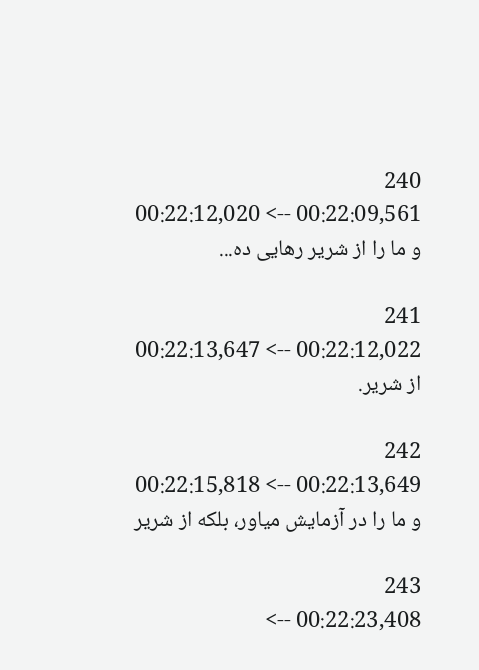240
00:22:09,561 --> 00:22:12,020
و ما را از شریر رهایی ده...

241
00:22:12,022 --> 00:22:13,647
از شریر.

242
00:22:13,649 --> 00:22:15,818
و ما را در آزمایش میاور، بلکه از شریر

243
00:22:23,408 -->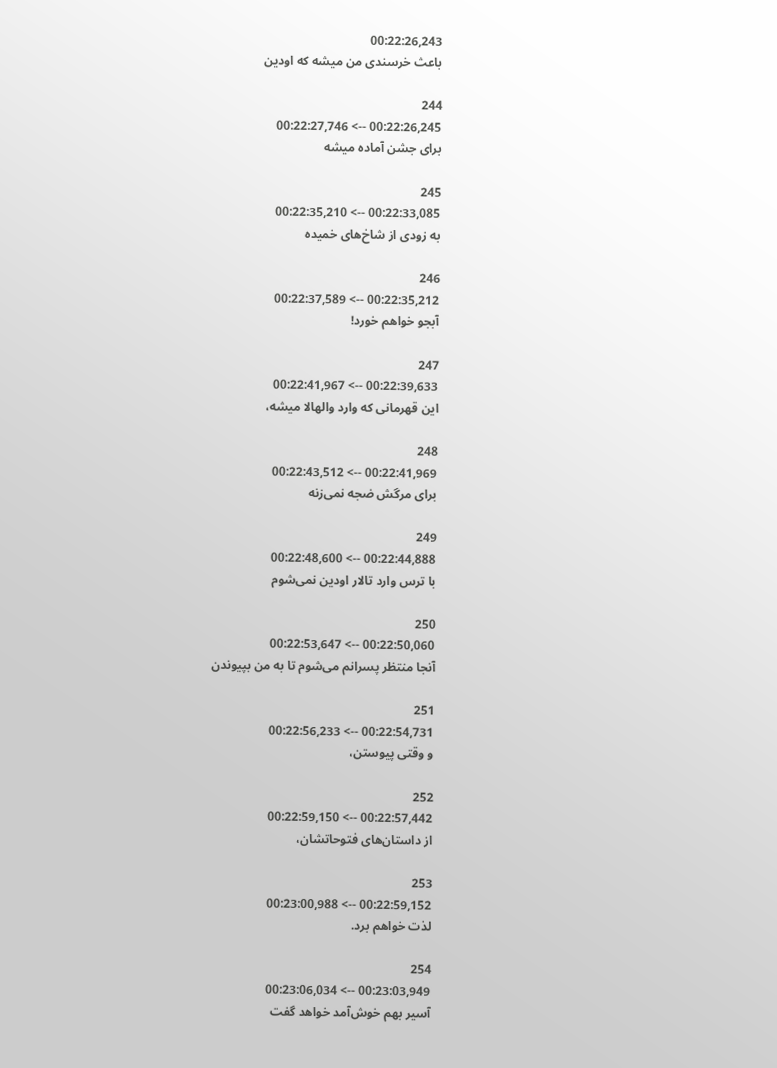00:22:26,243
باعث خرسندی من میشه که اودین

244
00:22:26,245 --> 00:22:27,746
برای جشن آماده میشه

245
00:22:33,085 --> 00:22:35,210
به زودی از شاخ‌های خمیده

246
00:22:35,212 --> 00:22:37,589
آبجو خواهم خورد!

247
00:22:39,633 --> 00:22:41,967
این قهرمانی که وارد والهالا میشه،

248
00:22:41,969 --> 00:22:43,512
برای مرگش ضجه نمی‌زنه

249
00:22:44,888 --> 00:22:48,600
با ترس وارد تالار اودین نمی‌شوم

250
00:22:50,060 --> 00:22:53,647
آنجا منتظر پسرانم می‌شوم تا به من بپیوندن

251
00:22:54,731 --> 00:22:56,233
و وقتی پیوستن،

252
00:22:57,442 --> 00:22:59,150
از داستان‌های فتوحاتشان،

253
00:22:59,152 --> 00:23:00,988
لذت خواهم برد.

254
00:23:03,949 --> 00:23:06,034
آسیر بهم خوش‌آمد خواهد گفت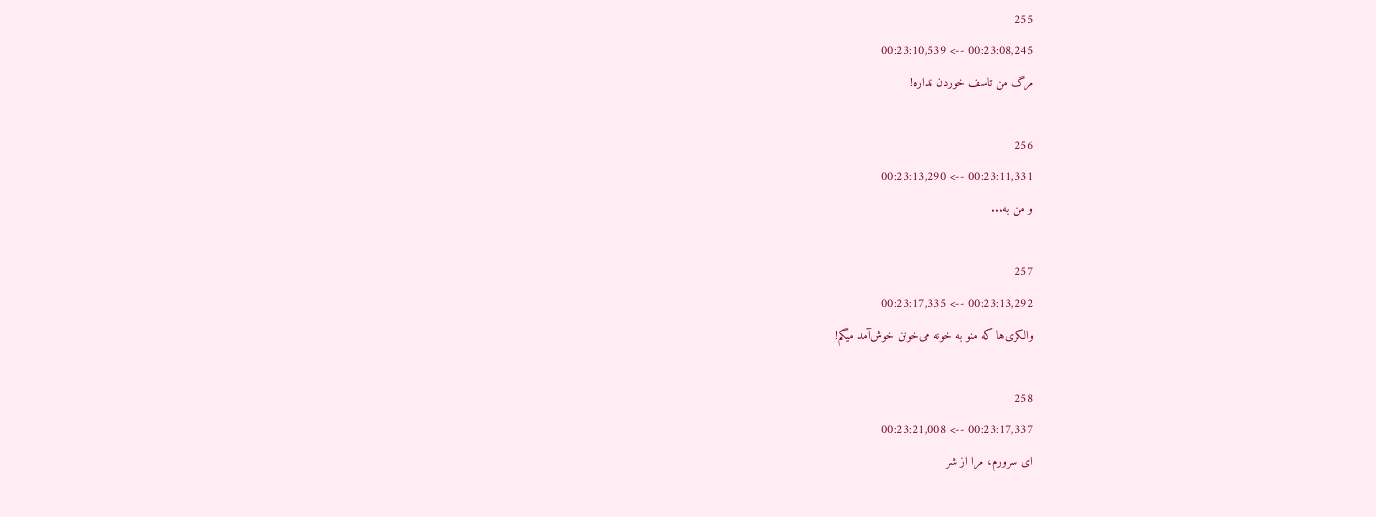255
00:23:08,245 --> 00:23:10,539
مرگ من تاسف خوردن نداره!

256
00:23:11,331 --> 00:23:13,290
و من به...

257
00:23:13,292 --> 00:23:17,335
والکری‌ها که منو به خونه می‌خونن خوش‌آمد میگم!

258
00:23:17,337 --> 00:23:21,008
ای سرورم، مرا از شر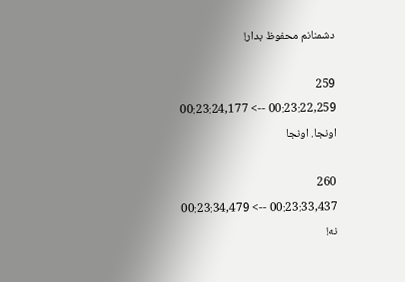دشمنانم محفوظ بدار!

259
00:23:22,259 --> 00:23:24,177
اونجا. اونجا

260
00:23:33,437 --> 00:23:34,479
نه!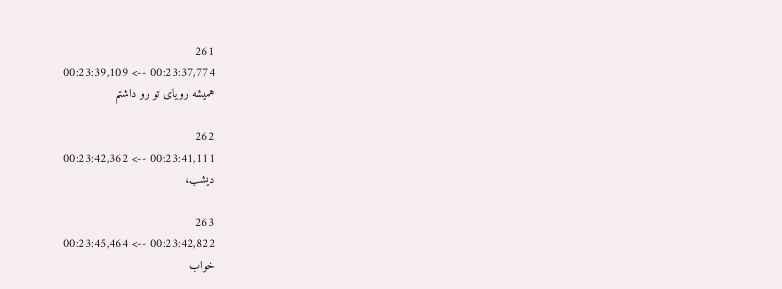261
00:23:37,774 --> 00:23:39,109
همیشه رویای تو رو داشتم

262
00:23:41,111 --> 00:23:42,362
دیشب،

263
00:23:42,822 --> 00:23:45,464
خواب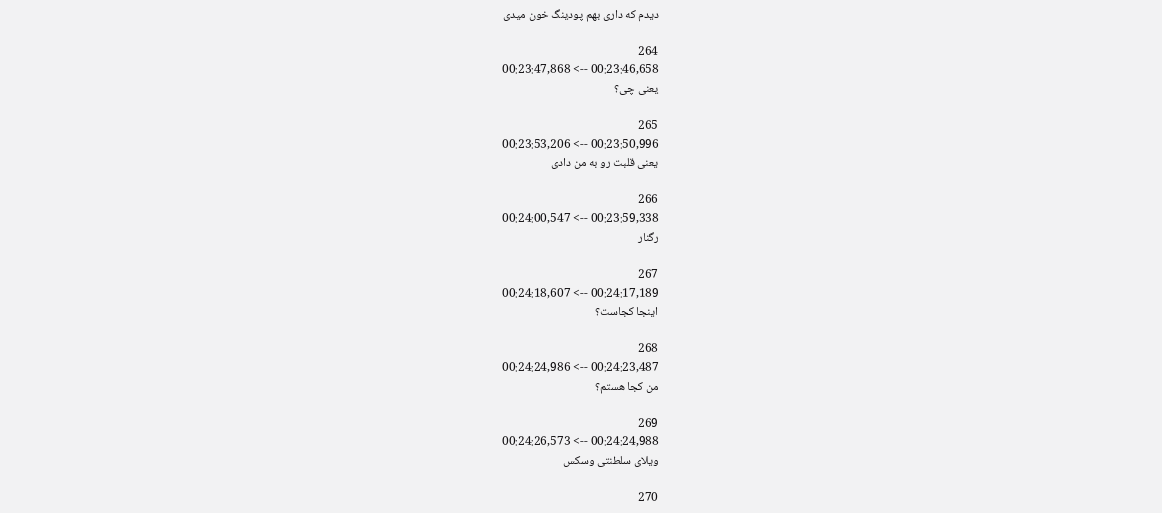دیدم که داری بهم پودینگ خون میدی

264
00:23:46,658 --> 00:23:47,868
یعنی چی؟

265
00:23:50,996 --> 00:23:53,206
یعنی قلبت رو به من دادی

266
00:23:59,338 --> 00:24:00,547
رگنار

267
00:24:17,189 --> 00:24:18,607
اینجا کجاست؟

268
00:24:23,487 --> 00:24:24,986
من کجا هستم؟

269
00:24:24,988 --> 00:24:26,573
ویلای سلطنتی وسکس

270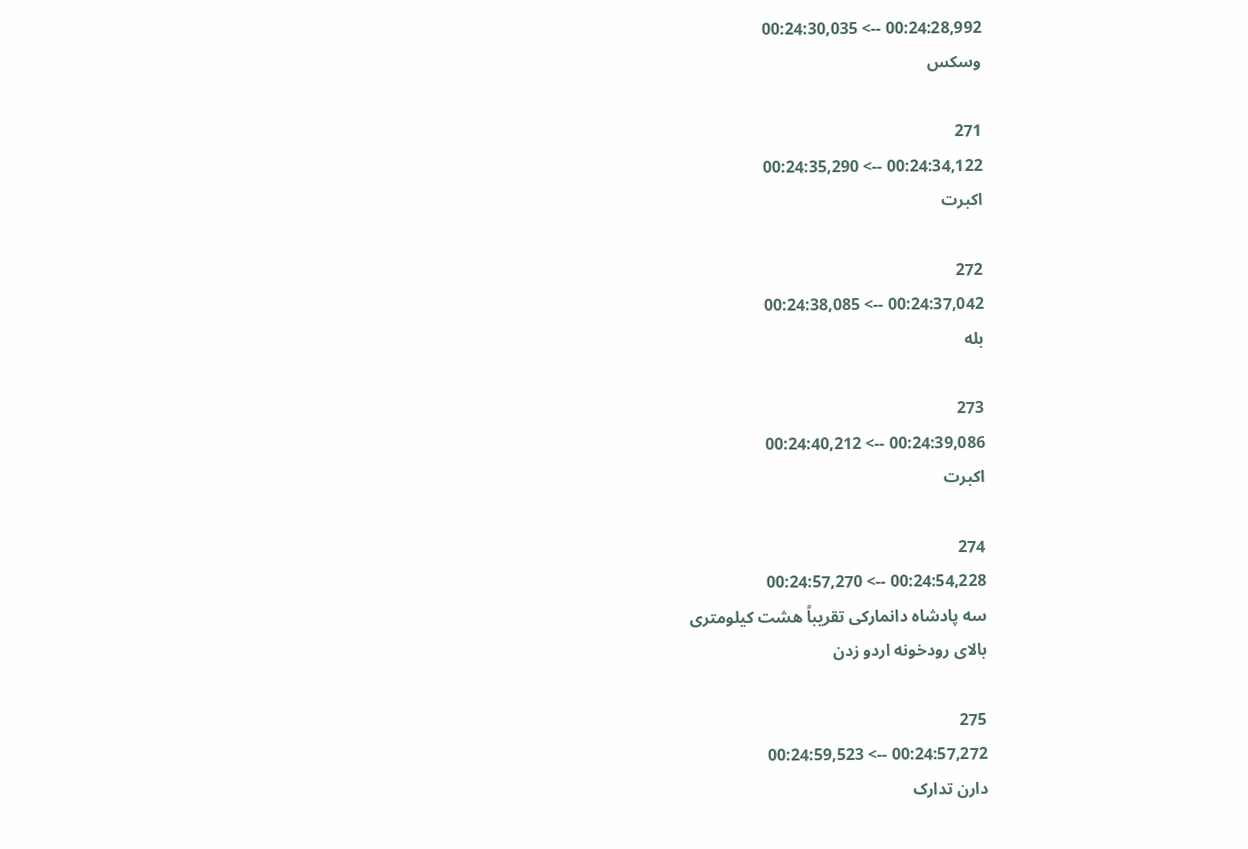00:24:28,992 --> 00:24:30,035
وسکس

271
00:24:34,122 --> 00:24:35,290
اکبرت

272
00:24:37,042 --> 00:24:38,085
بله

273
00:24:39,086 --> 00:24:40,212
اکبرت

274
00:24:54,228 --> 00:24:57,270
سه پادشاه دانمارکی تقریباً هشت کیلومتری
بالای رودخونه اردو زدن

275
00:24:57,272 --> 00:24:59,523
دارن تدارک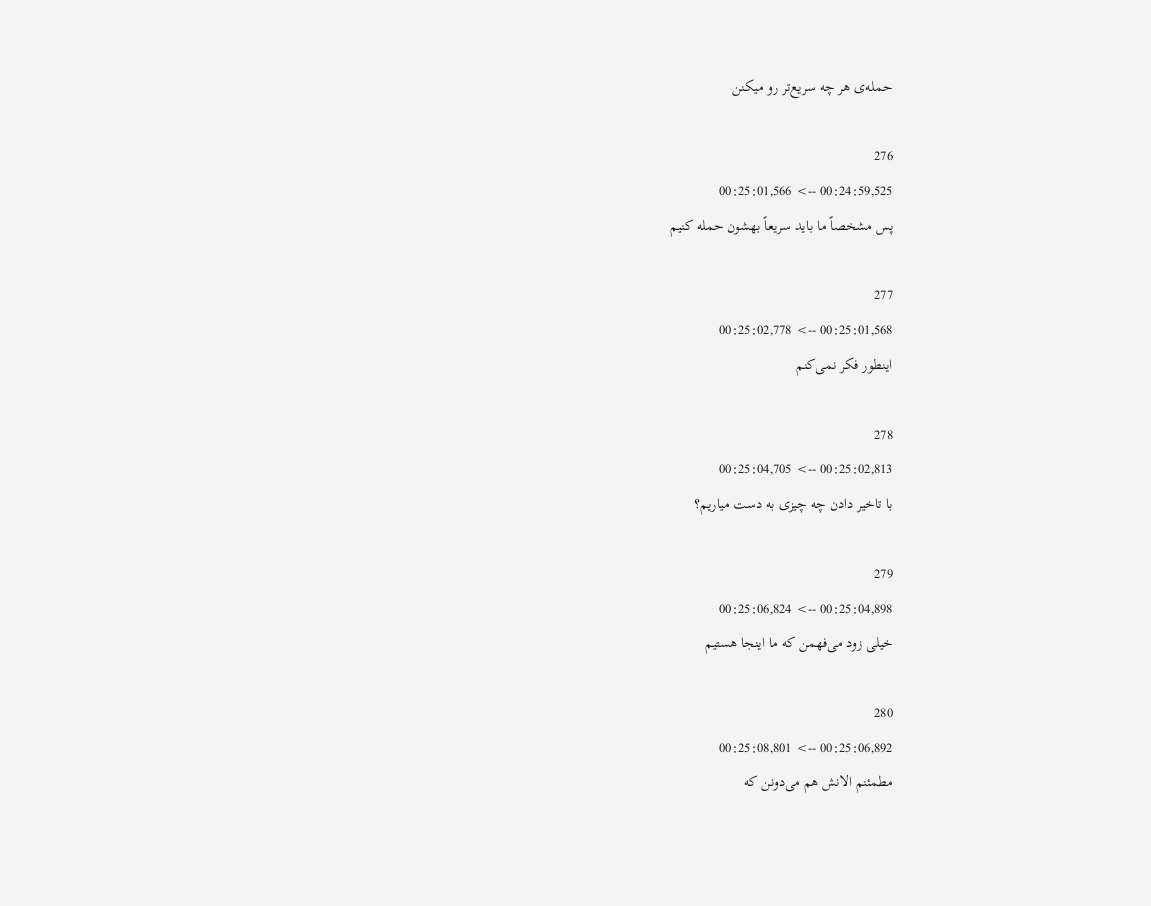حمله‌ی هر چه سریع‌تر رو میکنن

276
00:24:59,525 --> 00:25:01,566
پس مشخصاً ما باید سریعاً بهشون حمله کنیم

277
00:25:01,568 --> 00:25:02,778
اینطور فکر نمی‌کنم

278
00:25:02,813 --> 00:25:04,705
با تاخیر دادن چه چیزی به دست میاریم؟

279
00:25:04,898 --> 00:25:06,824
خیلی زود می‌فهمن که ما اینجا هستیم

280
00:25:06,892 --> 00:25:08,801
مطمئنم الانش هم می‌دونن که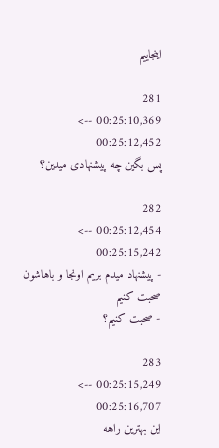اینجاییم

281
00:25:10,369 --> 00:25:12,452
پس بگین چه پیشنهادی میدین؟

282
00:25:12,454 --> 00:25:15,242
- پیشنهاد میدم بریم اونجا و باهاشون صحبت کنیم
- صحبت کنیم؟

283
00:25:15,249 --> 00:25:16,707
این بهترین راهه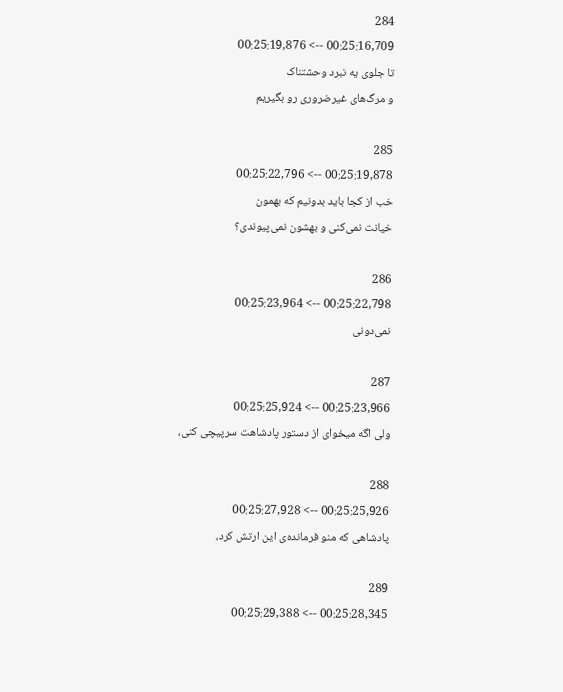284
00:25:16,709 --> 00:25:19,876
تا جلوی یه نبرد وحشتناک
و مرگ‌های غیرضروری رو بگیریم

285
00:25:19,878 --> 00:25:22,796
خب از کجا باید بدونیم که بهمون
خیانت نمی‌کنی و بهشون نمی‌پیوندی؟

286
00:25:22,798 --> 00:25:23,964
نمی‌دونی

287
00:25:23,966 --> 00:25:25,924
ولی اگه میخوای از دستور پادشاهت سرپیچی کنی،

288
00:25:25,926 --> 00:25:27,928
پادشاهی که منو فرمانده‌ی این ارتش کرد،

289
00:25:28,345 --> 00:25:29,388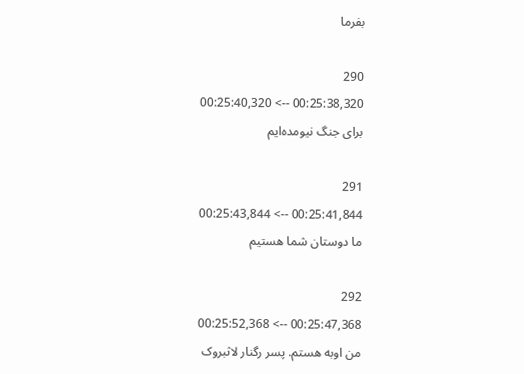بفرما

290
00:25:38,320 --> 00:25:40,320
برای جنگ نیومده‌ایم

291
00:25:41,844 --> 00:25:43,844
ما دوستان شما هستیم

292
00:25:47,368 --> 00:25:52,368
من اوبه هستم. پسر رگنار لاثبروک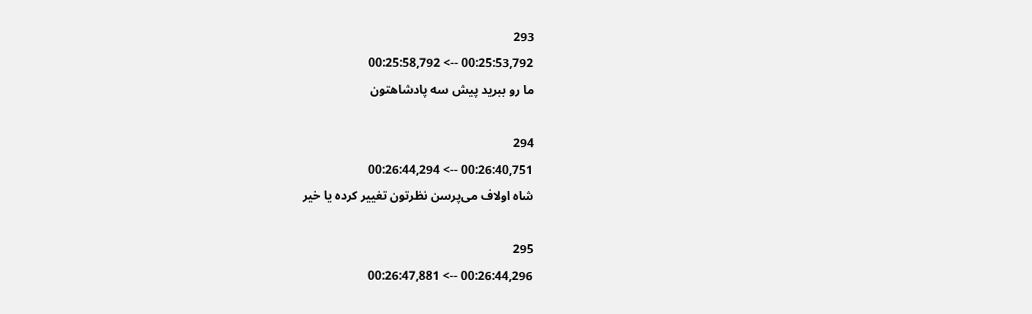293
00:25:53,792 --> 00:25:58,792
ما رو ببرید پیش سه پادشاهتون

294
00:26:40,751 --> 00:26:44,294
شاه اولاف می‌پرسن نظرتون تغییر کرده یا خیر

295
00:26:44,296 --> 00:26:47,881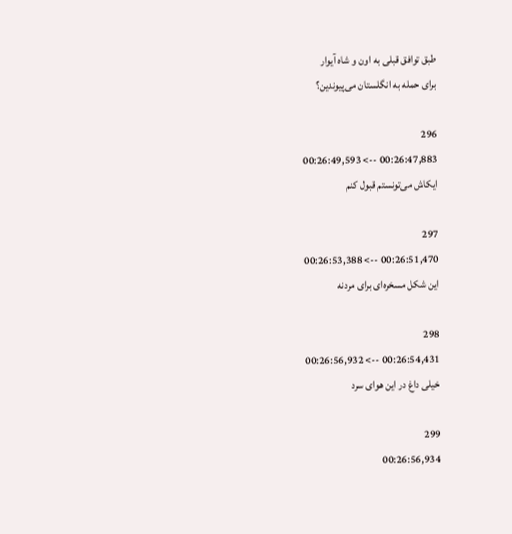طبق توافق قبلی به اون و شاه آیوار
برای حمله به انگلستان می‌پیوندین؟

296
00:26:47,883 --> 00:26:49,593
ایکاش می‌تونستم قبول کنم

297
00:26:51,470 --> 00:26:53,388
این شکل مسخره‌ای برای مردنه

298
00:26:54,431 --> 00:26:56,932
خیلی داغ در این هوای سرد

299
00:26:56,934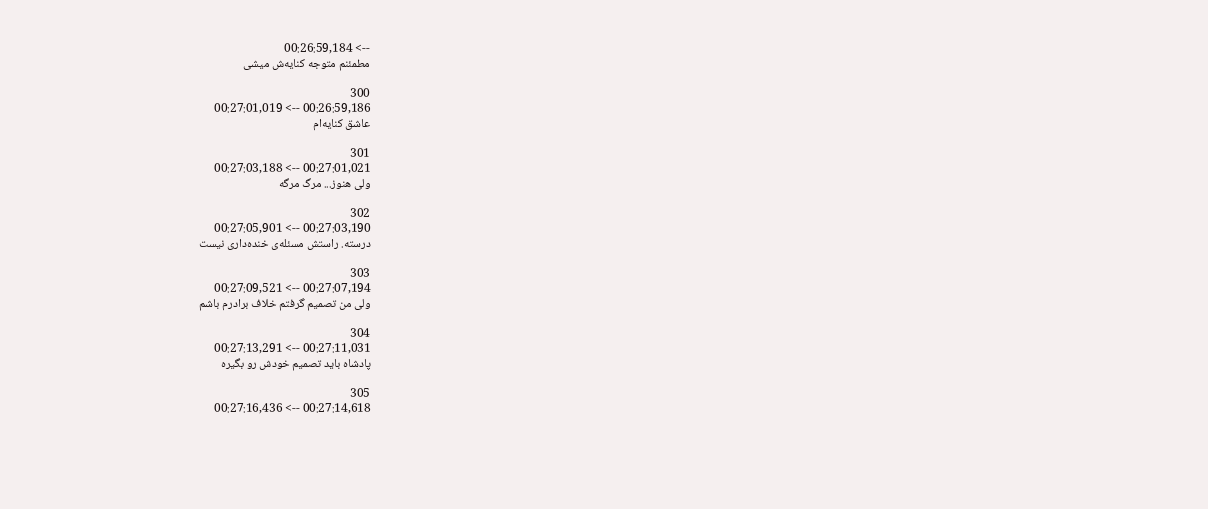--> 00:26:59,184
مطمئنم متوجه کنایه‌ش میشی

300
00:26:59,186 --> 00:27:01,019
عاشق کنایه‌ام

301
00:27:01,021 --> 00:27:03,188
ولی هنوز... مرگ مرگه

302
00:27:03,190 --> 00:27:05,901
درسته. راستش مسئله‌ی خنده‌داری نیست

303
00:27:07,194 --> 00:27:09,521
ولی من تصمیم گرفتم خلاف برادرم باشم

304
00:27:11,031 --> 00:27:13,291
پادشاه باید تصمیم خودش رو بگیره

305
00:27:14,618 --> 00:27:16,436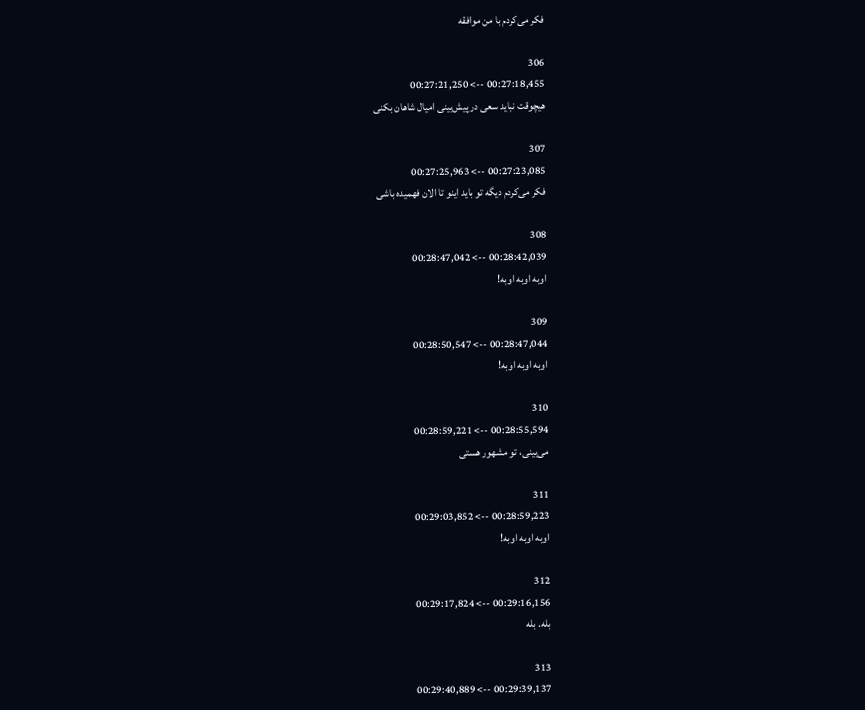فکر می‌کردم با من موافقه

306
00:27:18,455 --> 00:27:21,250
هیچوقت نباید سعی در پیش‌بینی امیال شاهان بکنی

307
00:27:23,085 --> 00:27:25,963
فکر می‌کردم دیگه تو باید اینو تا الان فهمیده باشی

308
00:28:42,039 --> 00:28:47,042
اوبه اوبه اوبه!

309
00:28:47,044 --> 00:28:50,547
اوبه اوبه اوبه!

310
00:28:55,594 --> 00:28:59,221
می‌بینی، تو مشهور هستی

311
00:28:59,223 --> 00:29:03,852
اوبه اوبه اوبه!

312
00:29:16,156 --> 00:29:17,824
بله. بله

313
00:29:39,137 --> 00:29:40,889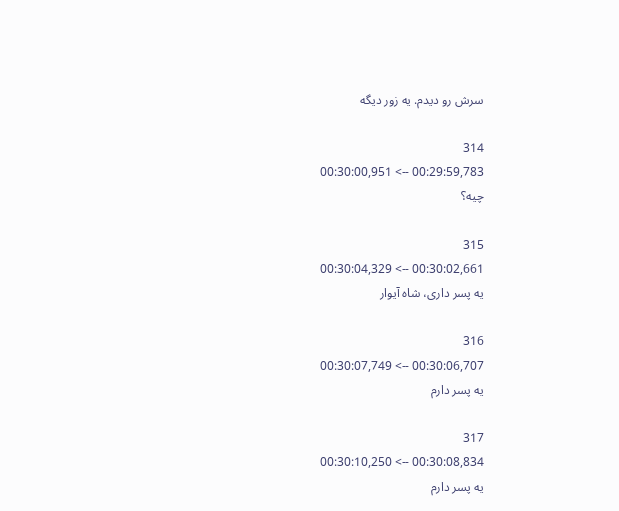سرش رو دیدم. یه زور دیگه

314
00:29:59,783 --> 00:30:00,951
چیه؟

315
00:30:02,661 --> 00:30:04,329
یه پسر داری، شاه آیوار

316
00:30:06,707 --> 00:30:07,749
یه پسر دارم

317
00:30:08,834 --> 00:30:10,250
یه پسر دارم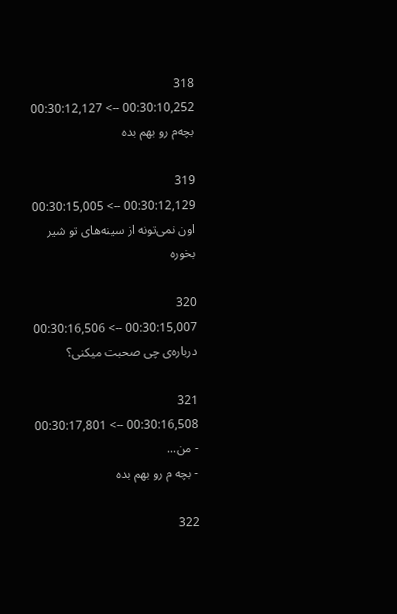318
00:30:10,252 --> 00:30:12,127
بچه‌م رو بهم بده

319
00:30:12,129 --> 00:30:15,005
اون نمی‌تونه از سینه‌های تو شیر بخوره

320
00:30:15,007 --> 00:30:16,506
درباره‌ی چی صحبت میکنی؟

321
00:30:16,508 --> 00:30:17,801
- من...
- بچه م رو بهم بده

322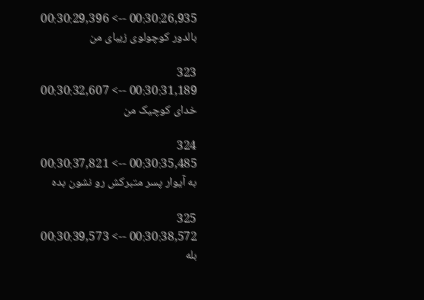00:30:26,935 --> 00:30:29,396
بالدور کوچولوی زیبای من

323
00:30:31,189 --> 00:30:32,607
خدای کوچیک من

324
00:30:35,485 --> 00:30:37,821
به آیوار پسر متبرکش رو نشون بده

325
00:30:38,572 --> 00:30:39,573
بله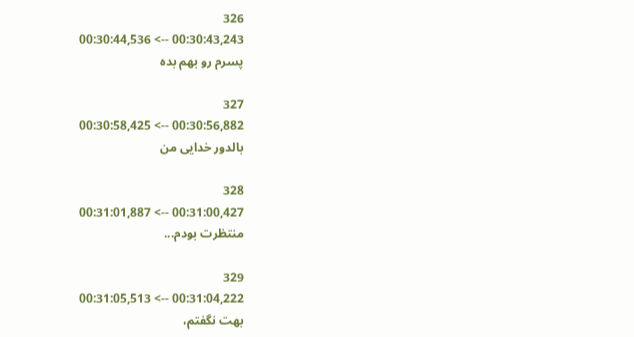326
00:30:43,243 --> 00:30:44,536
پسرم رو بهم بده

327
00:30:56,882 --> 00:30:58,425
بالدور خدایی من

328
00:31:00,427 --> 00:31:01,887
منتظرت بودم...

329
00:31:04,222 --> 00:31:05,513
بهت نگفتم،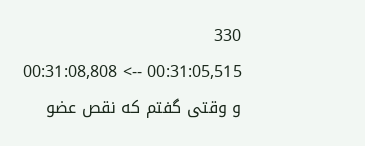330
00:31:05,515 --> 00:31:08,808
و وقتی گفتم که نقص عضو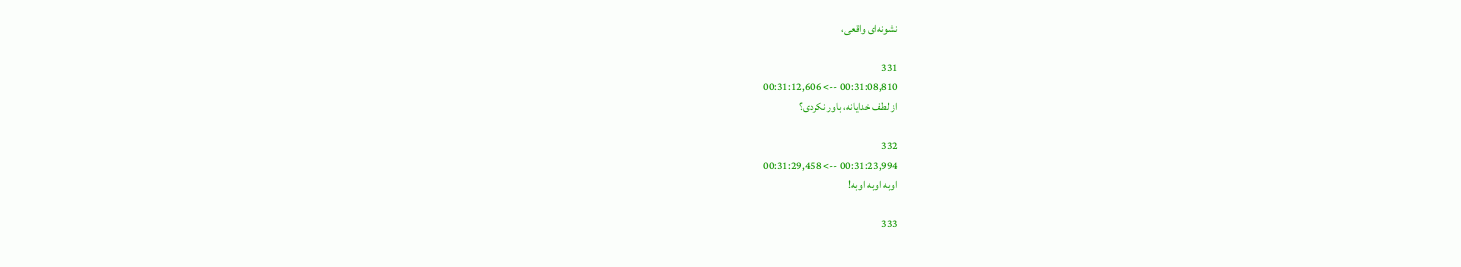نشونه‌ای واقعی،

331
00:31:08,810 --> 00:31:12,606
از لطف خدایانه، باور نکردی؟

332
00:31:23,994 --> 00:31:29,458
اوبه اوبه اوبه!

333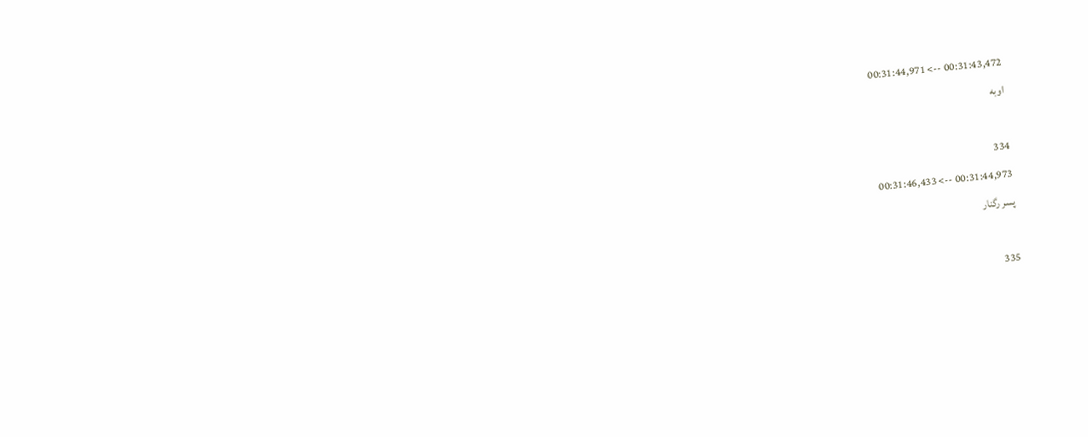00:31:43,472 --> 00:31:44,971
اوبه

334
00:31:44,973 --> 00:31:46,433
پسر رگنار

335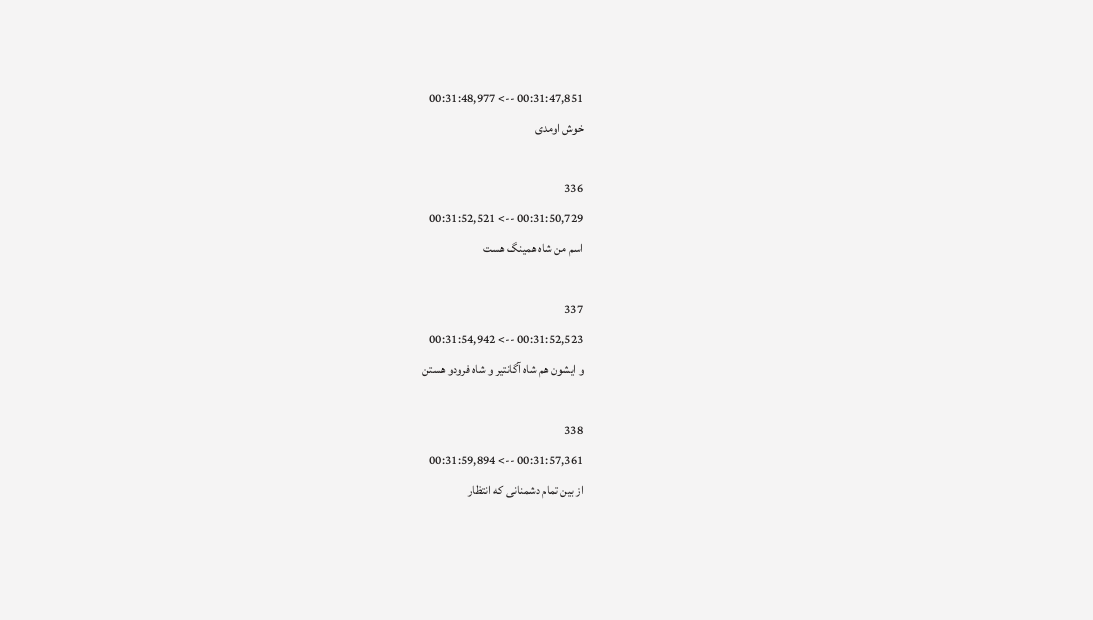00:31:47,851 --> 00:31:48,977
خوش اومدی

336
00:31:50,729 --> 00:31:52,521
اسم من شاه همینگ هست

337
00:31:52,523 --> 00:31:54,942
و ایشون هم شاه آگانتیر و شاه فرودو هستن

338
00:31:57,361 --> 00:31:59,894
از بین تمام دشمنانی که انتظار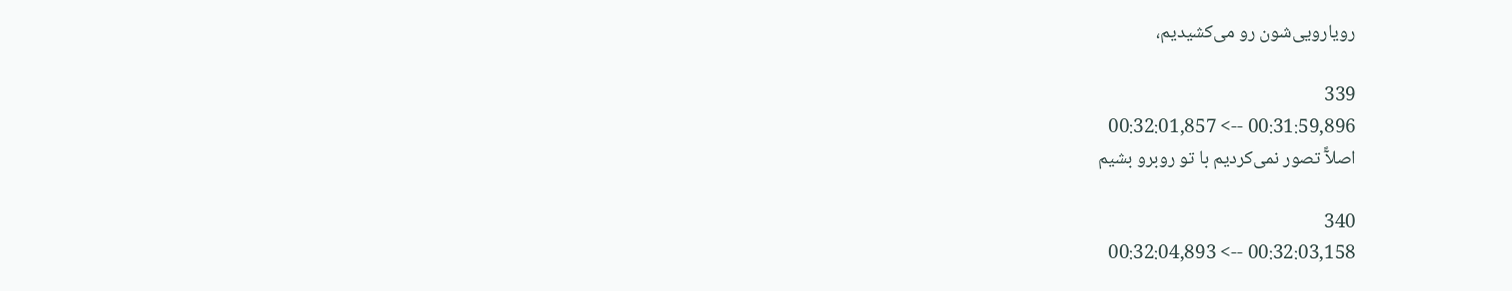رویارویی‌شون رو می‌کشیدیم،

339
00:31:59,896 --> 00:32:01,857
اصلآً تصور نمی‌کردیم با تو روبرو بشیم

340
00:32:03,158 --> 00:32:04,893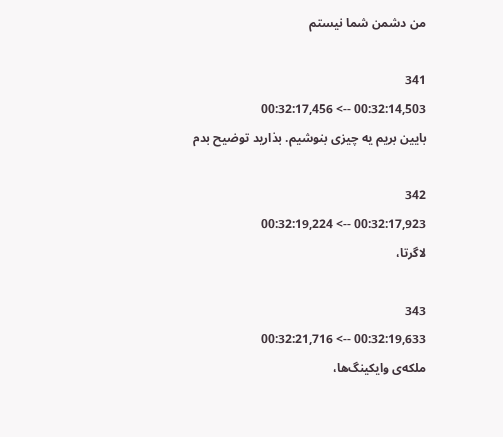من دشمن شما نیستم

341
00:32:14,503 --> 00:32:17,456
بایین بریم یه چیزی بنوشیم. بذارید توضیح بدم

342
00:32:17,923 --> 00:32:19,224
لاگرتا،

343
00:32:19,633 --> 00:32:21,716
ملکه‌ی وایکینگ‌ها،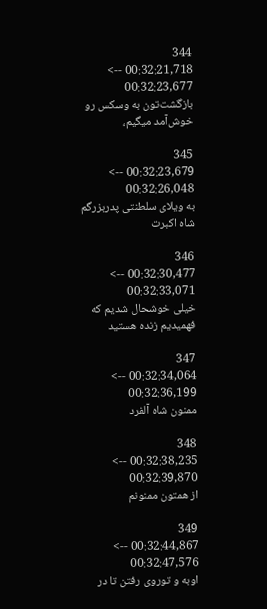344
00:32:21,718 --> 00:32:23,677
بازگشت‌تون به وسکس رو خوش‌آمد میگیم،

345
00:32:23,679 --> 00:32:26,048
به ویلای سلطنتی پدربزرگم شاه اکبرت

346
00:32:30,477 --> 00:32:33,071
خیلی خوشحال شدیم که فهمیدیم زنده هستید

347
00:32:34,064 --> 00:32:36,199
ممنون شاه آلفرد

348
00:32:38,235 --> 00:32:39,870
از همتون ممنونم

349
00:32:44,867 --> 00:32:47,576
اوبه و توروی رفتن تا در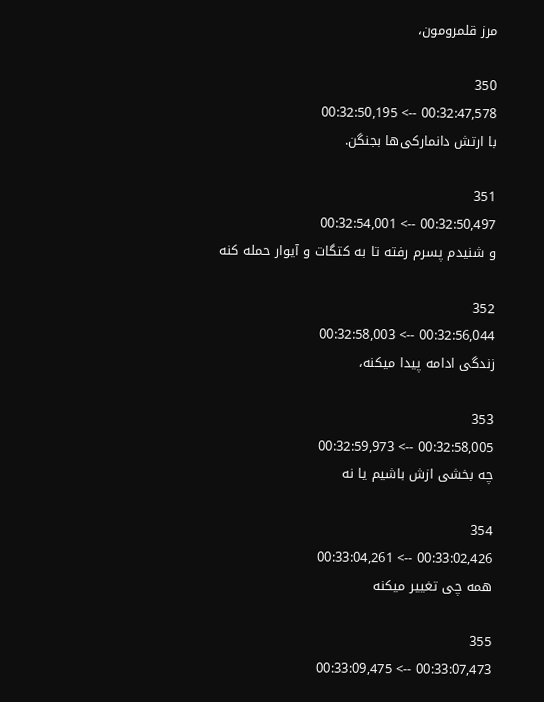مرز قلمرومون،

350
00:32:47,578 --> 00:32:50,195
با ارتش دانمارکی‌ها بجنگن.

351
00:32:50,497 --> 00:32:54,001
و شنیدم پسرم رفته تا به کتگات و آیوار حمله کنه

352
00:32:56,044 --> 00:32:58,003
زندگی ادامه پیدا میکنه،

353
00:32:58,005 --> 00:32:59,973
چه بخشی ازش باشیم یا نه

354
00:33:02,426 --> 00:33:04,261
همه چی تغییر میکنه

355
00:33:07,473 --> 00:33:09,475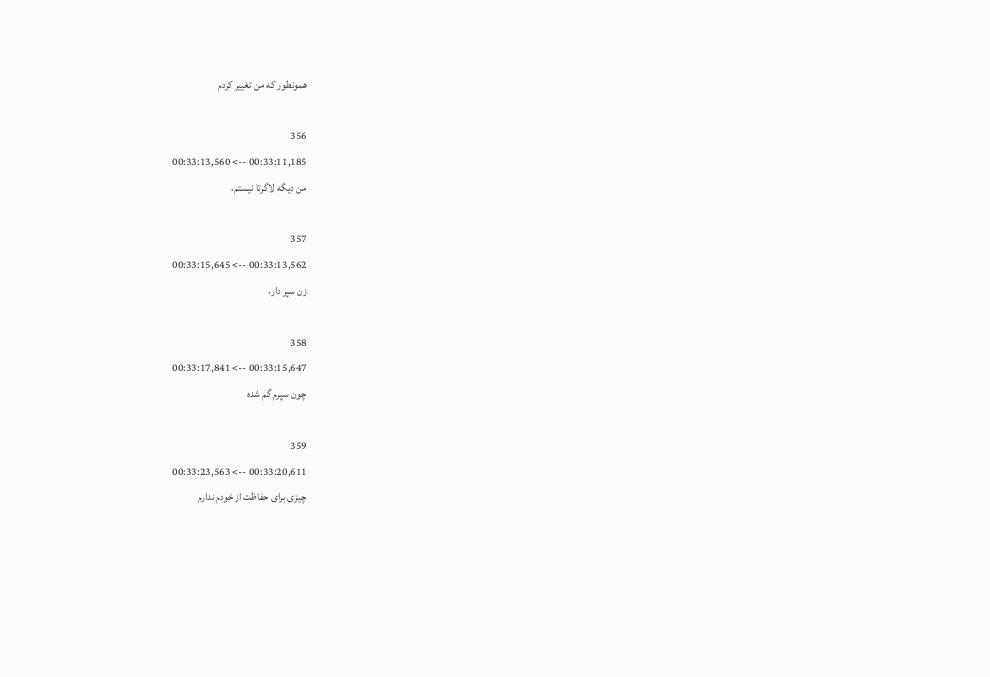همونطور که من تغییر کردم

356
00:33:11,185 --> 00:33:13,560
من دیگه لاگرتا نیستم،

357
00:33:13,562 --> 00:33:15,645
زن سپر دار،

358
00:33:15,647 --> 00:33:17,841
چون سپرم گم شده

359
00:33:20,611 --> 00:33:23,563
چیزی برای حفاظت از خودم ندارم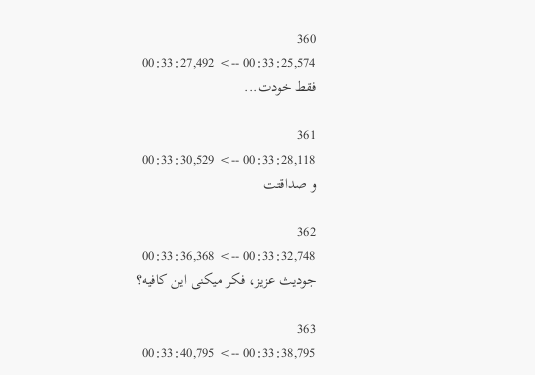360
00:33:25,574 --> 00:33:27,492
فقط خودت...

361
00:33:28,118 --> 00:33:30,529
و صداقتت

362
00:33:32,748 --> 00:33:36,368
جودیث عزیز، فکر میکنی این کافیه؟

363
00:33:38,795 --> 00:33:40,795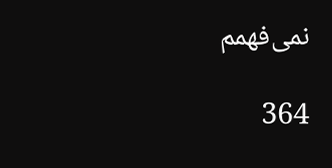نمی‌فهمم

364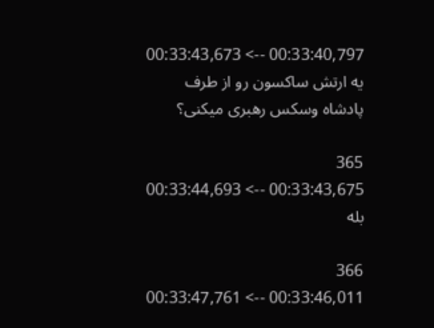00:33:40,797 --> 00:33:43,673
یه ارتش ساکسون رو از طرف
پادشاه وسکس رهبری میکنی؟

365
00:33:43,675 --> 00:33:44,693
بله

366
00:33:46,011 --> 00:33:47,761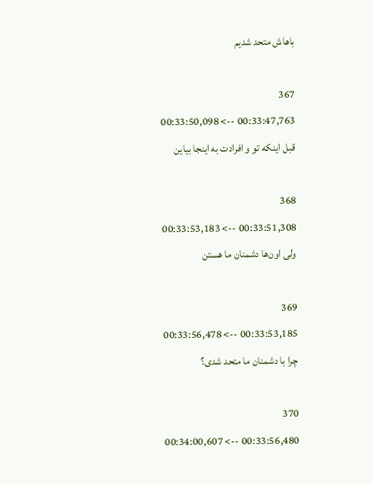باهاش متحد شدیم

367
00:33:47,763 --> 00:33:50,098
قبل اینکه تو و افرادت به اینجا بیاین

368
00:33:51,308 --> 00:33:53,183
ولی اون‌ها دشمنان ما هستن

369
00:33:53,185 --> 00:33:56,478
چرا با دشمنان ما متحد شدی؟

370
00:33:56,480 --> 00:34:00,607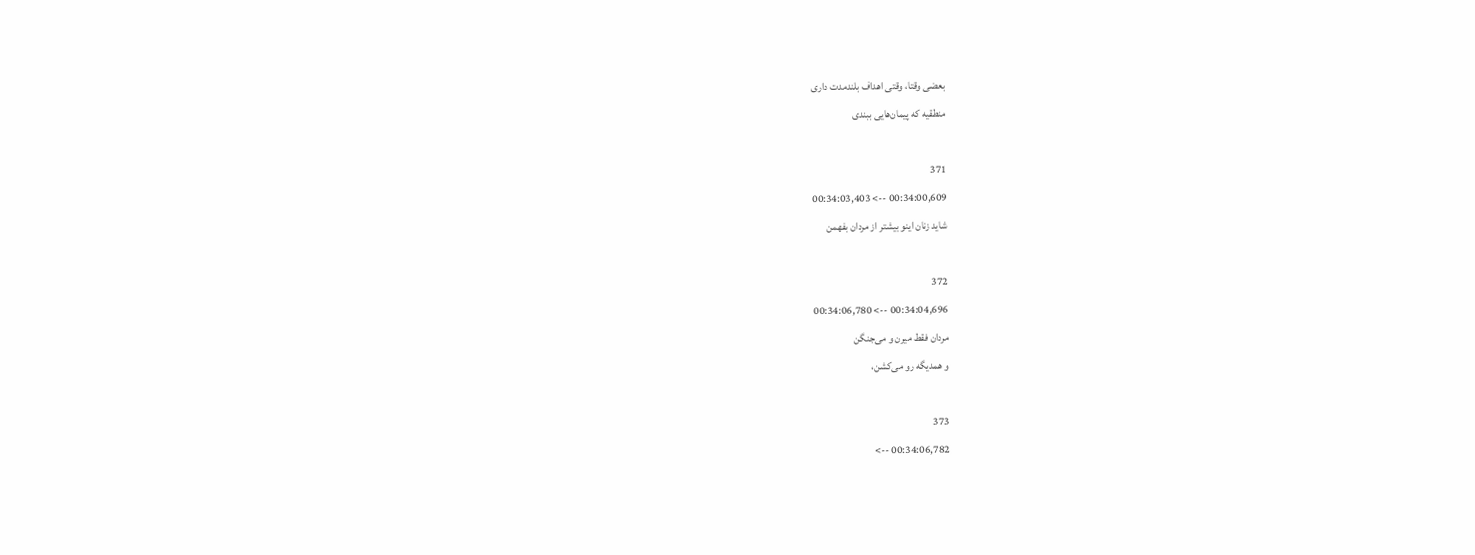بعضی وقتا، وقتی اهداف بلندمدت داری
منطقیه که پیمان‌هایی ببندی

371
00:34:00,609 --> 00:34:03,403
شاید زنان اینو بیشتر از مردان بفهمن

372
00:34:04,696 --> 00:34:06,780
مردان فقط میرن و می‌جنگن
و همدیگه رو می‌کشن،

373
00:34:06,782 -->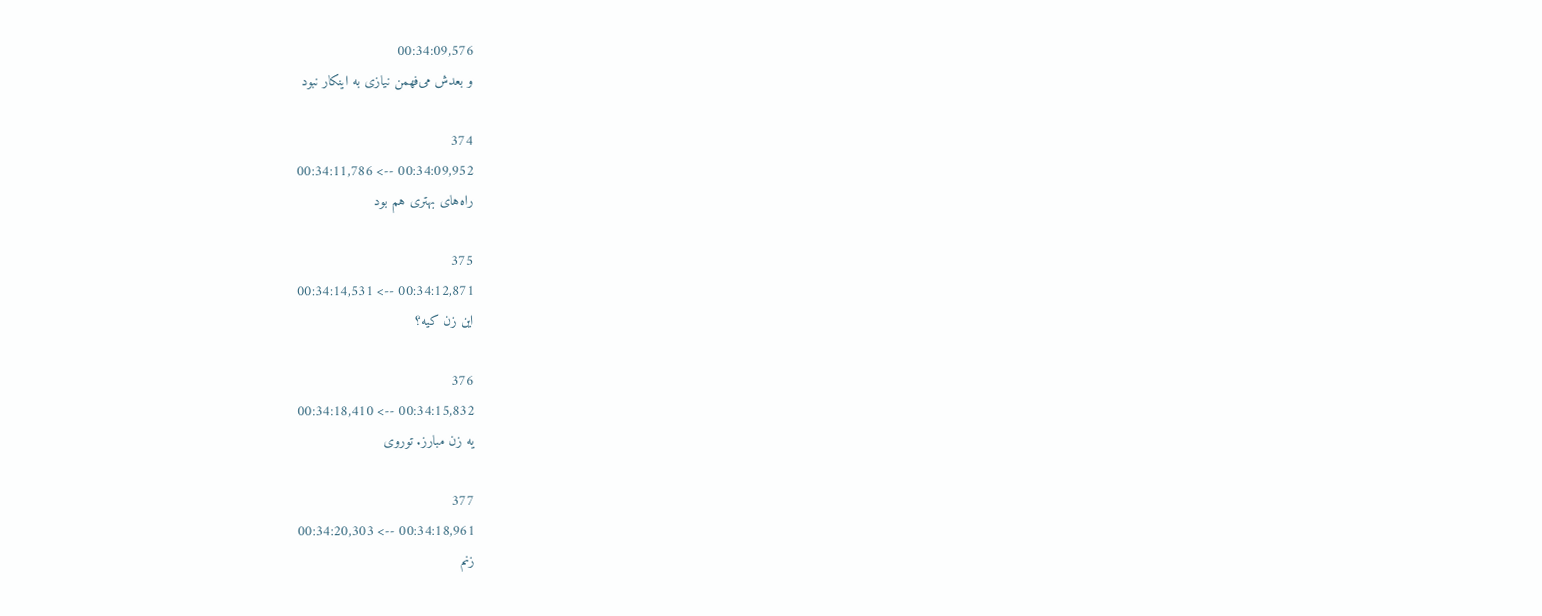00:34:09,576
و بعدش می‌فهمن نیازی به اینکار نبود

374
00:34:09,952 --> 00:34:11,786
راه‌های بهتری هم بود

375
00:34:12,871 --> 00:34:14,531
این زن کیه؟

376
00:34:15,832 --> 00:34:18,410
یه زن مبارز. توروی

377
00:34:18,961 --> 00:34:20,303
زنم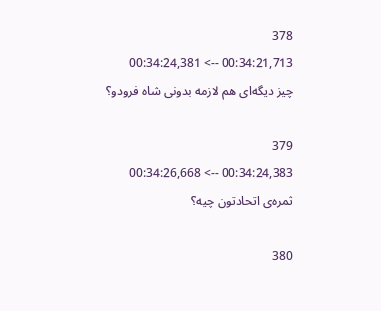378
00:34:21,713 --> 00:34:24,381
چیز دیگه‌ای هم لازمه بدونی شاه فرودو؟

379
00:34:24,383 --> 00:34:26,668
ثمره‌ی اتحادتون چیه؟

380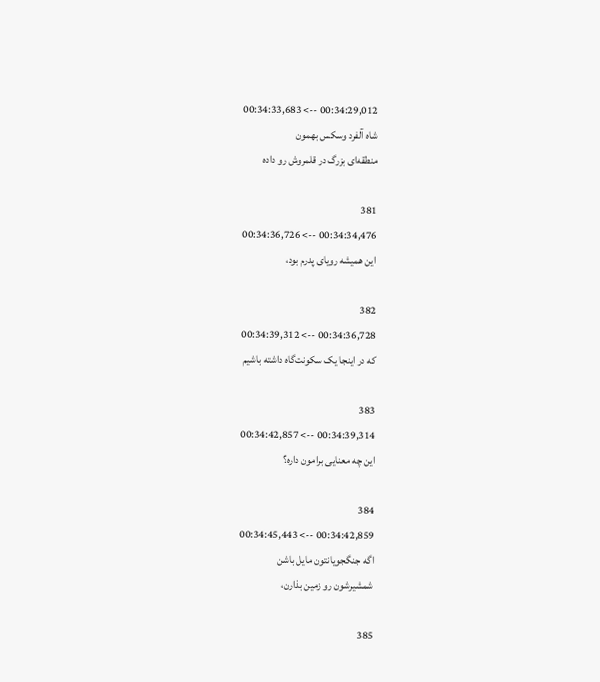00:34:29,012 --> 00:34:33,683
شاه آلفرد وسکس بهمون
منطقه‌ای بزرگ در قلمروش رو داده

381
00:34:34,476 --> 00:34:36,726
این همیشه رویای پدرم بود،

382
00:34:36,728 --> 00:34:39,312
که در اینجا یک سکونت‌گاه داشته باشیم

383
00:34:39,314 --> 00:34:42,857
این چه معنایی برامون داره؟

384
00:34:42,859 --> 00:34:45,443
اگه جنگجویانتون مایل باشن
شمشیرشون رو زمین بذارن،

385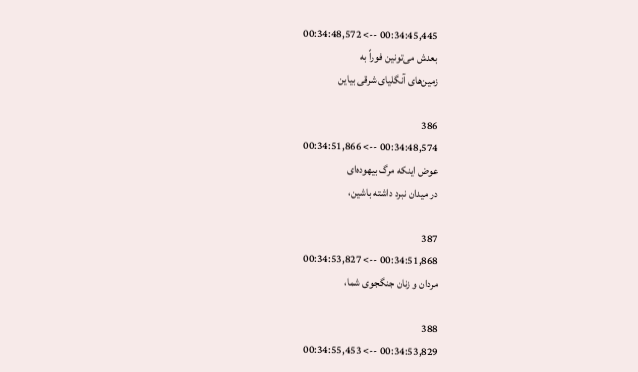00:34:45,445 --> 00:34:48,572
بعدش می‌تونین فوراً به
زمین‌های آنگلیای شرقی بیاین

386
00:34:48,574 --> 00:34:51,866
عوض اینکه مرگ بیهوده‌ای
در میدان نبرد داشته باشین،

387
00:34:51,868 --> 00:34:53,827
مردان و زنان جنگجوی شما،

388
00:34:53,829 --> 00:34:55,453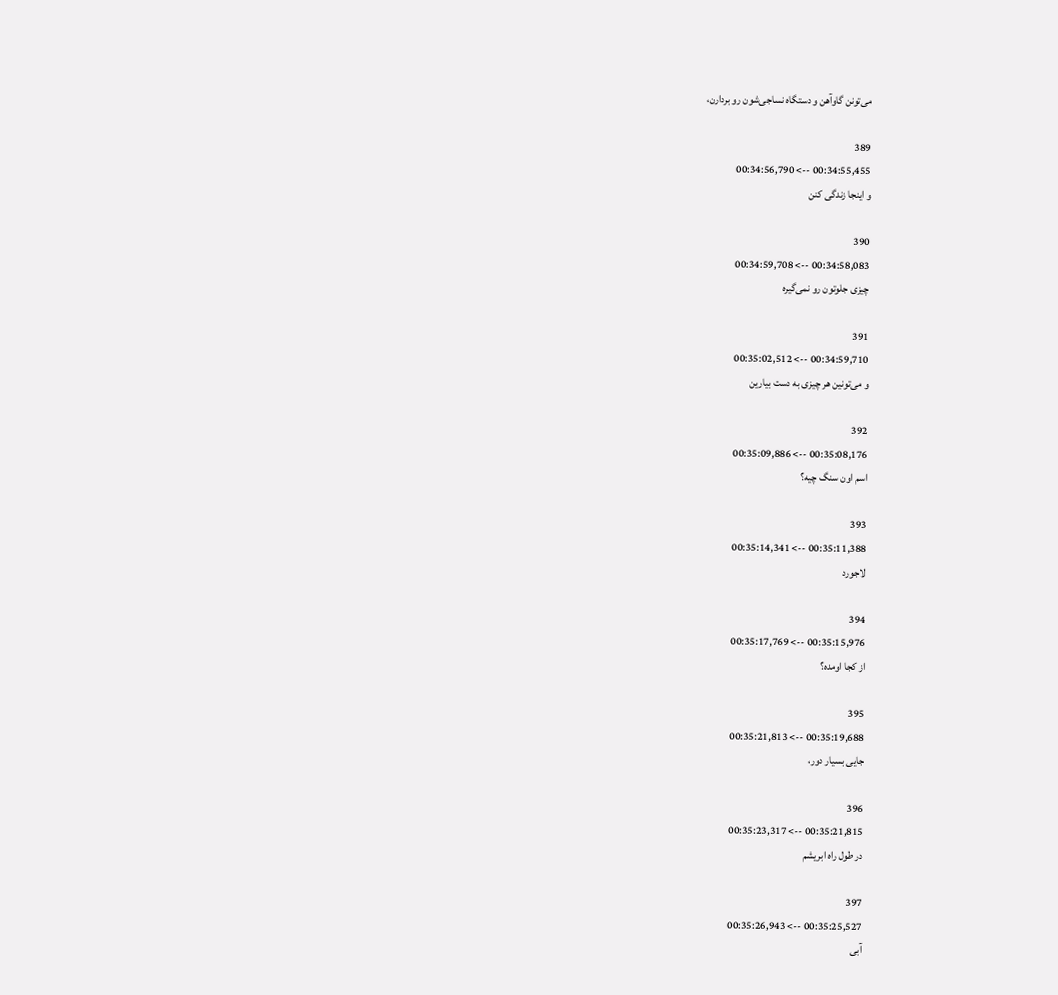می‌تونن گاوآهن و دستگاه نساجی‌شون رو بردارن،

389
00:34:55,455 --> 00:34:56,790
و اینجا زندگی کنن

390
00:34:58,083 --> 00:34:59,708
چیزی جلوتون رو نمی‌گیره

391
00:34:59,710 --> 00:35:02,512
و می‌تونین هر چیزی به دست بیارین

392
00:35:08,176 --> 00:35:09,886
اسم اون سنگ چیه؟

393
00:35:11,388 --> 00:35:14,341
لاجورد

394
00:35:15,976 --> 00:35:17,769
از کجا اومده؟

395
00:35:19,688 --> 00:35:21,813
جایی بسیار دور،

396
00:35:21,815 --> 00:35:23,317
در طول راه ابریشم

397
00:35:25,527 --> 00:35:26,943
آبی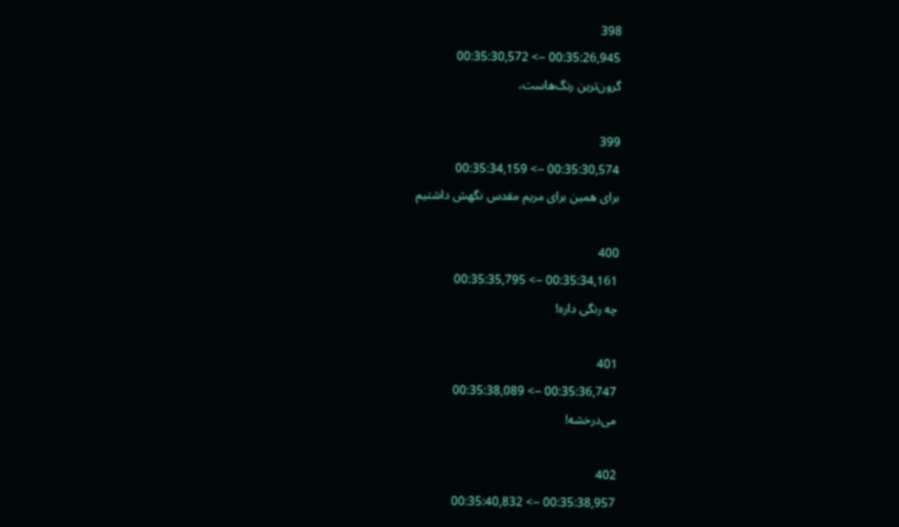398
00:35:26,945 --> 00:35:30,572
گرون‌ترین رنگ‌هاست،

399
00:35:30,574 --> 00:35:34,159
برای همین برای مریم مقدس نگهش داشتیم

400
00:35:34,161 --> 00:35:35,795
چه رنگی داره!

401
00:35:36,747 --> 00:35:38,089
می‌درخشه!

402
00:35:38,957 --> 00:35:40,832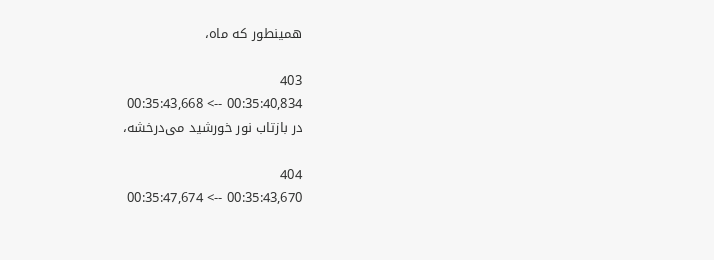همینطور که ماه،

403
00:35:40,834 --> 00:35:43,668
در بازتاب نور خورشید می‌درخشه،

404
00:35:43,670 --> 00:35:47,674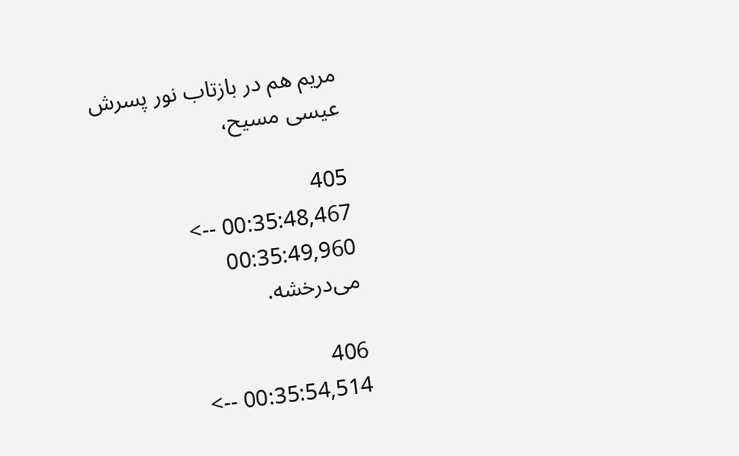مریم هم در بازتاب نور پسرش عیسی مسیح،

405
00:35:48,467 --> 00:35:49,960
می‌درخشه.

406
00:35:54,514 -->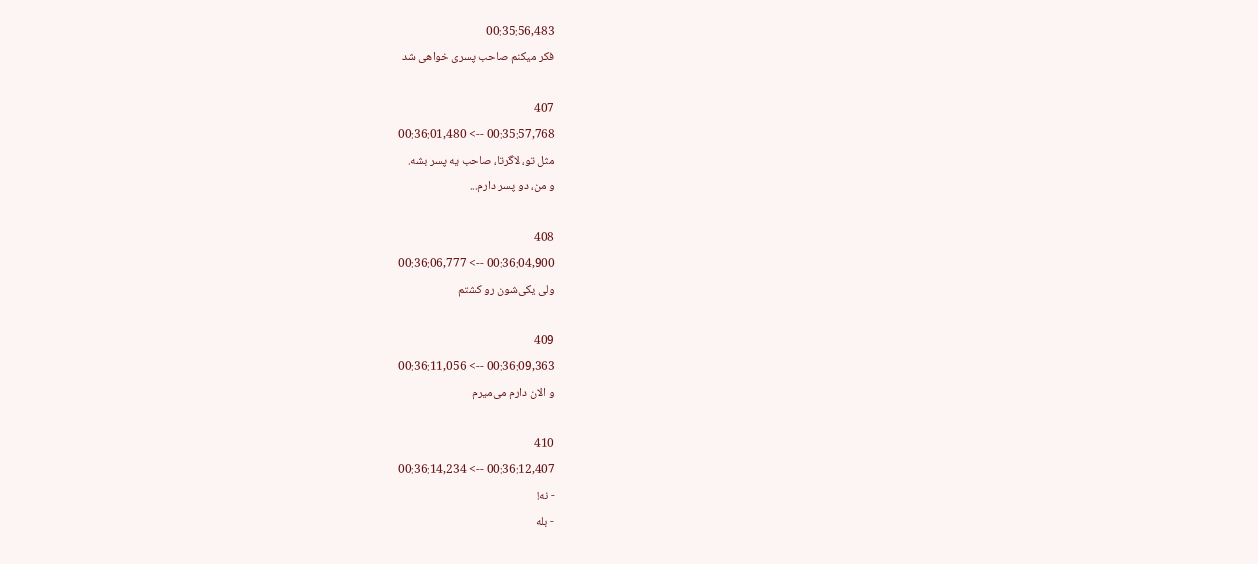00:35:56,483
فکر میکنم صاحب پسری خواهی شد

407
00:35:57,768 --> 00:36:01,480
مثل تو، لاگرتا، صاحب یه پسر بشه.
و من، دو پسر دارم...

408
00:36:04,900 --> 00:36:06,777
ولی یکی‌شون رو کشتم

409
00:36:09,363 --> 00:36:11,056
و الان دارم می‌میرم

410
00:36:12,407 --> 00:36:14,234
- نه!
- بله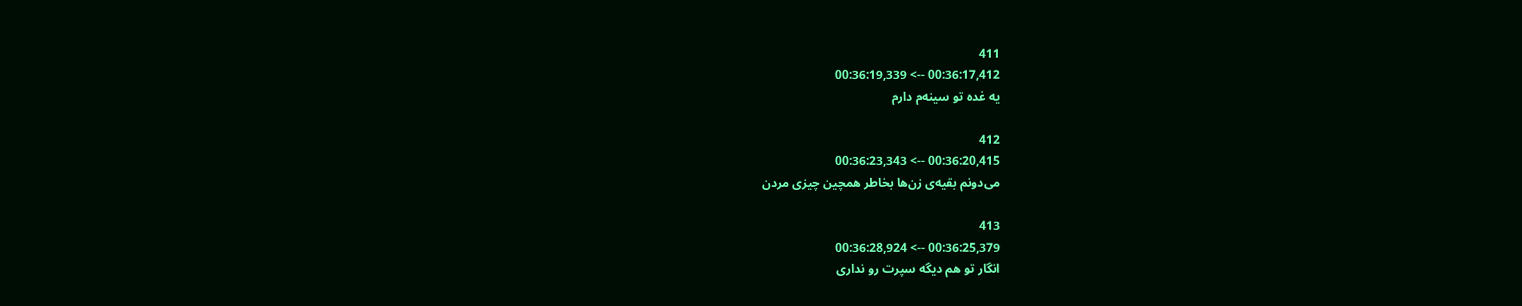411
00:36:17,412 --> 00:36:19,339
یه غده تو سینه‌م دارم

412
00:36:20,415 --> 00:36:23,343
می‌دونم بقیه‌ی زن‌ها بخاطر همچین چیزی مردن

413
00:36:25,379 --> 00:36:28,924
انگار تو هم دیگه سپرت رو نداری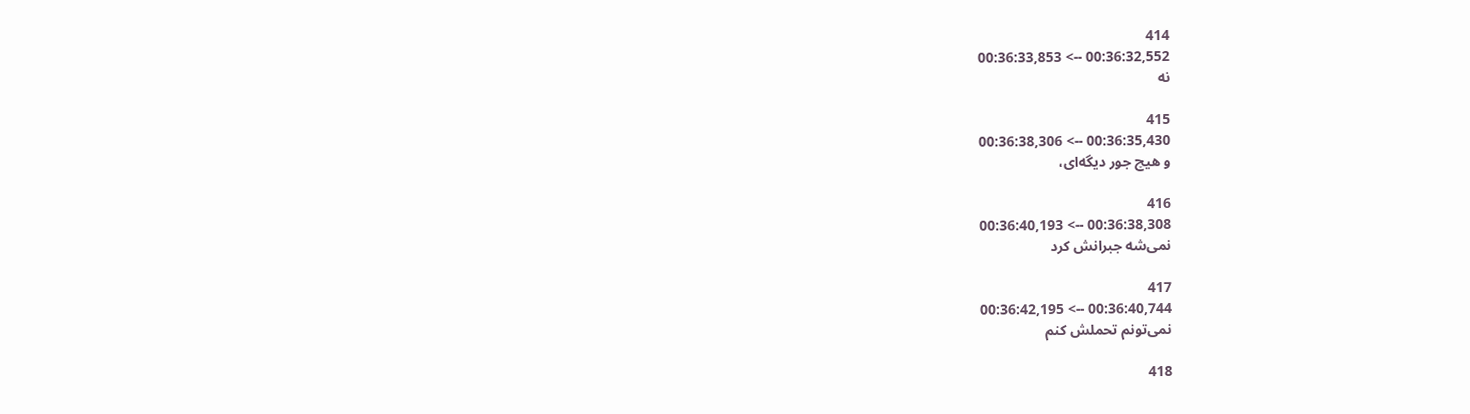414
00:36:32,552 --> 00:36:33,853
نه

415
00:36:35,430 --> 00:36:38,306
و هیچ جور دیگه‌ای،

416
00:36:38,308 --> 00:36:40,193
نمی‌شه جبرانش کرد

417
00:36:40,744 --> 00:36:42,195
نمی‌تونم تحملش کنم

418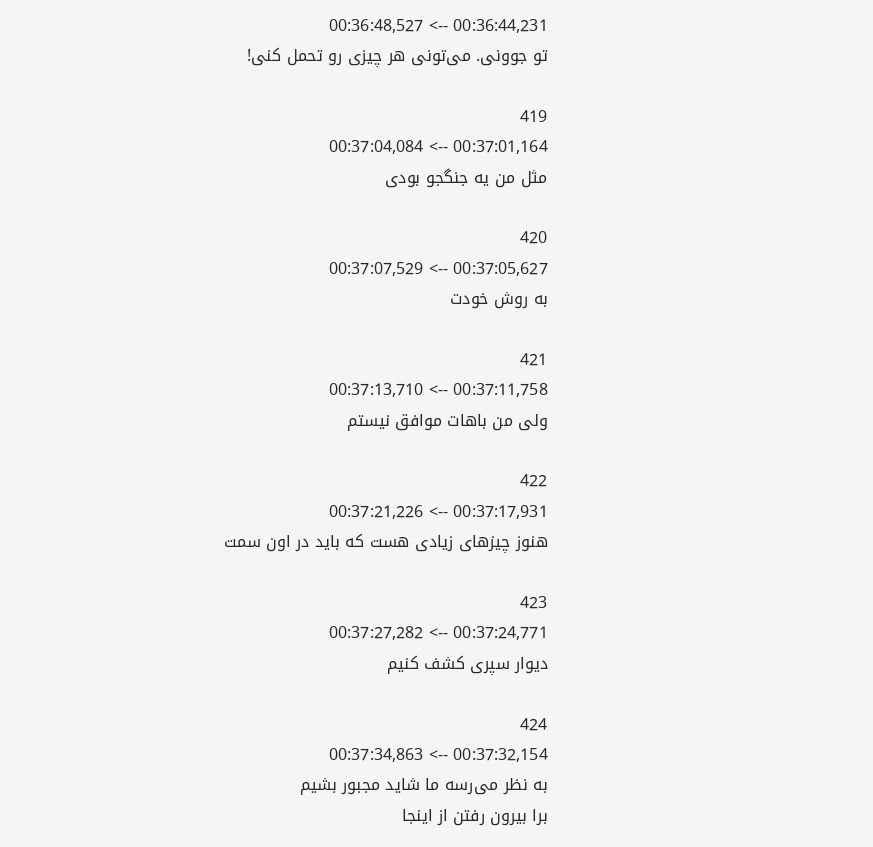00:36:44,231 --> 00:36:48,527
تو جوونی. می‌تونی هر چیزی رو تحمل کنی!

419
00:37:01,164 --> 00:37:04,084
مثل من یه جنگجو بودی

420
00:37:05,627 --> 00:37:07,529
به روش خودت

421
00:37:11,758 --> 00:37:13,710
ولی من باهات موافق نیستم

422
00:37:17,931 --> 00:37:21,226
هنوز چیزهای زیادی هست که باید در اون سمت

423
00:37:24,771 --> 00:37:27,282
دیوار سپری کشف کنیم

424
00:37:32,154 --> 00:37:34,863
به نظر می‌رسه ما شاید مجبور بشیم
برا بیرون رفتن از اینجا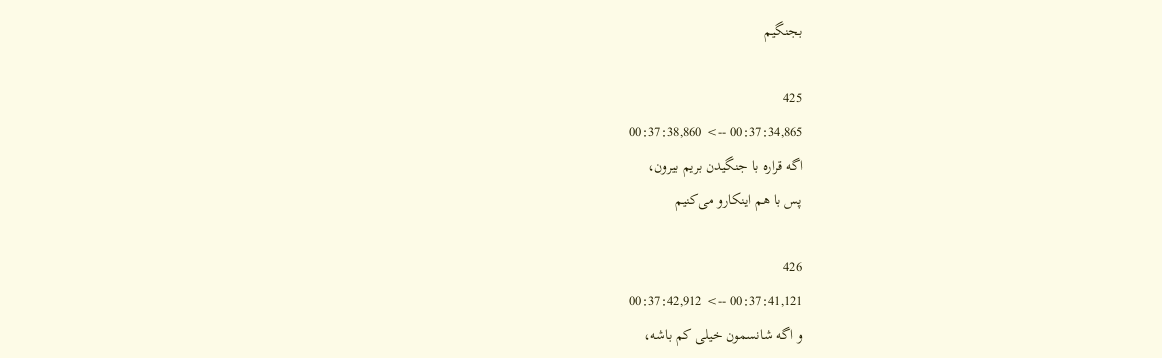بجنگیم

425
00:37:34,865 --> 00:37:38,860
اگه قراره با جنگیدن بریم بیرون،
پس با هم اینکارو می‌کنیم

426
00:37:41,121 --> 00:37:42,912
و اگه شانسمون خیلی کم باشه،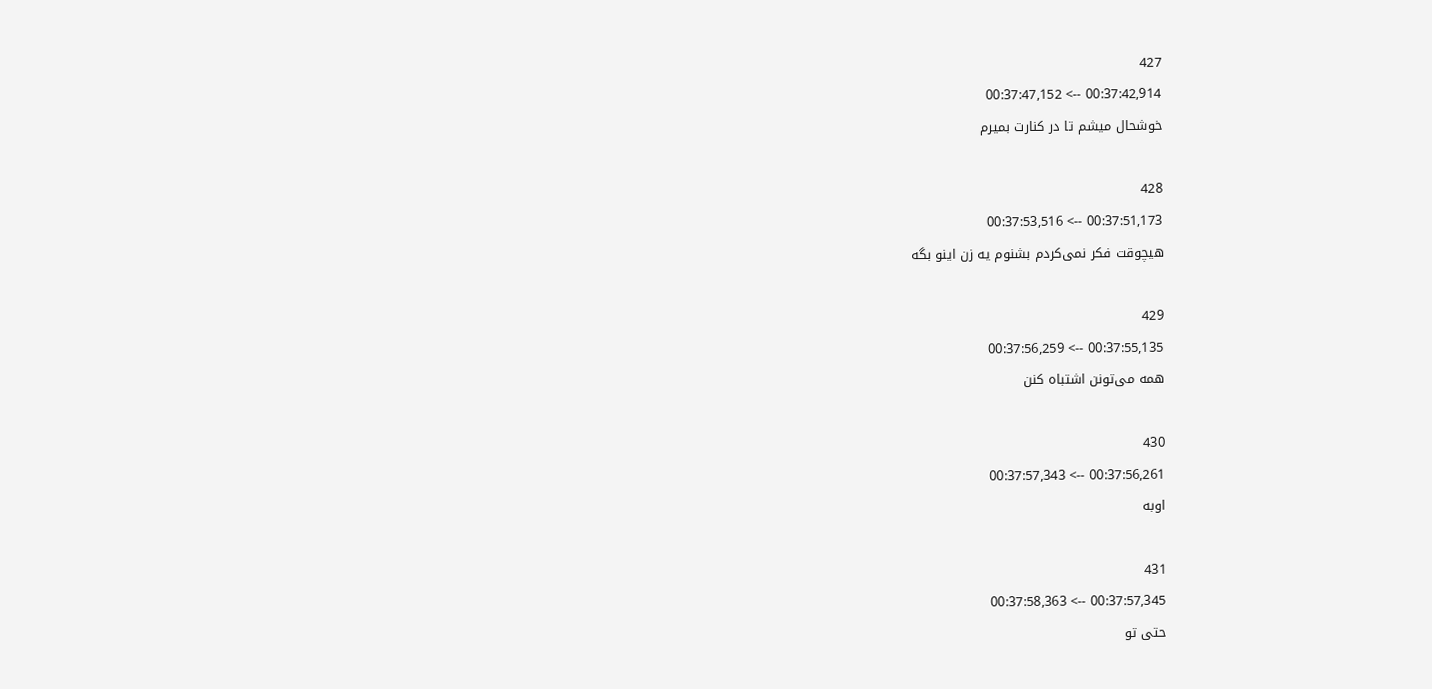427
00:37:42,914 --> 00:37:47,152
خوشحال میشم تا در کنارت بمیرم

428
00:37:51,173 --> 00:37:53,516
هیچوقت فکر نمی‌کردم بشنوم یه زن اینو بگه

429
00:37:55,135 --> 00:37:56,259
همه می‌تونن اشتباه کنن

430
00:37:56,261 --> 00:37:57,343
اوبه

431
00:37:57,345 --> 00:37:58,363
حتی تو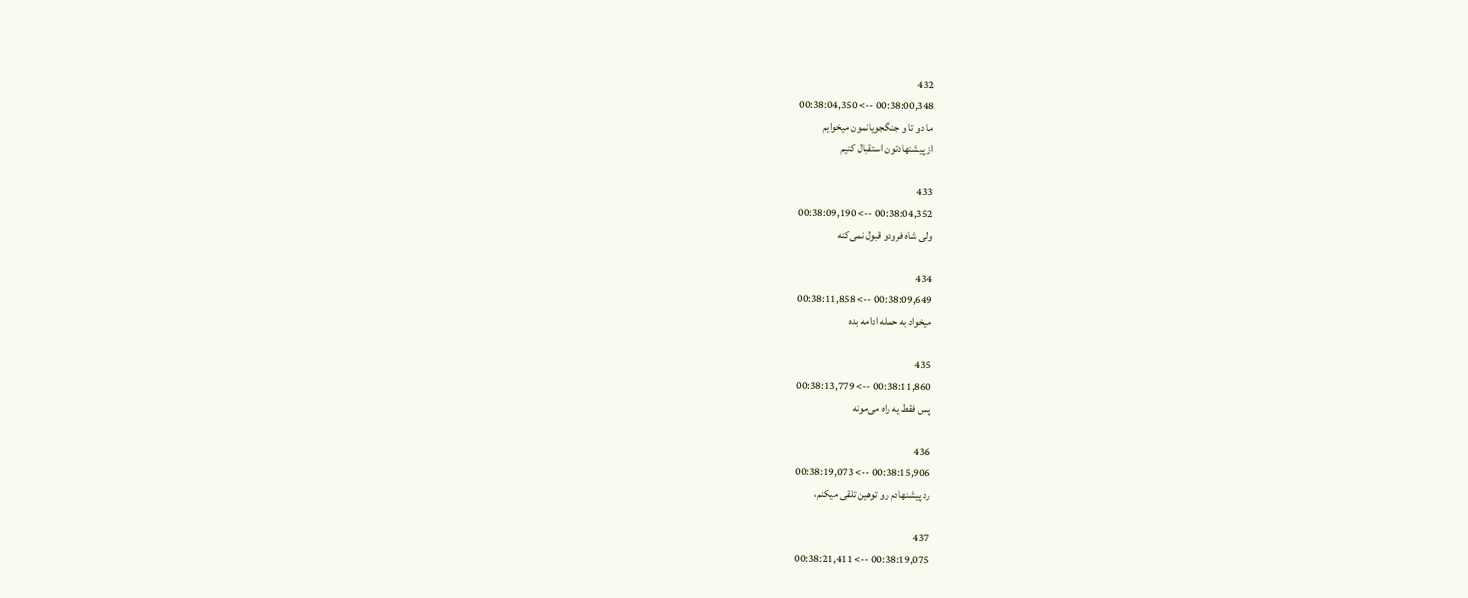432
00:38:00,348 --> 00:38:04,350
ما دو تا و جنگجویانمون میخوایم
از پیشنهادتون استقبال کنیم

433
00:38:04,352 --> 00:38:09,190
ولی شاه فرودو قبول نمی‌کنه

434
00:38:09,649 --> 00:38:11,858
میخواد به حمله ادامه بده

435
00:38:11,860 --> 00:38:13,779
پس فقط یه راه می‌مونه

436
00:38:15,906 --> 00:38:19,073
رد پیشنهادم رو توهین تلقی میکنم،

437
00:38:19,075 --> 00:38:21,411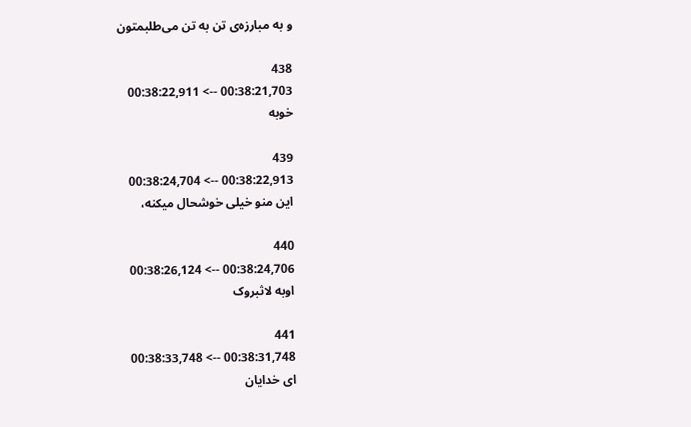و به مبارزه‌ی تن به تن می‌طلبمتون

438
00:38:21,703 --> 00:38:22,911
خوبه

439
00:38:22,913 --> 00:38:24,704
این منو خیلی خوشحال میکنه،

440
00:38:24,706 --> 00:38:26,124
اوبه لاثبروک

441
00:38:31,748 --> 00:38:33,748
ای خدایان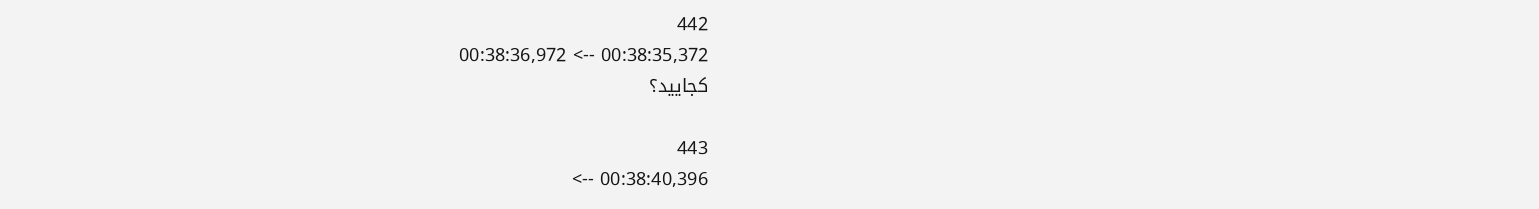442
00:38:35,372 --> 00:38:36,972
کجایید؟

443
00:38:40,396 -->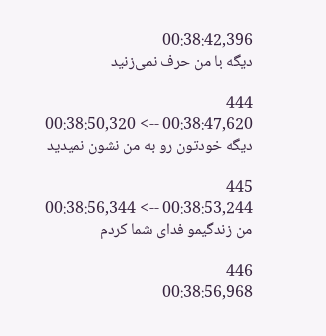00:38:42,396
دیگه با من حرف نمی‌زنید

444
00:38:47,620 --> 00:38:50,320
دیگه خودتون رو به من نشون نمیدید

445
00:38:53,244 --> 00:38:56,344
من زندگیمو فدای شما کردم

446
00:38:56,968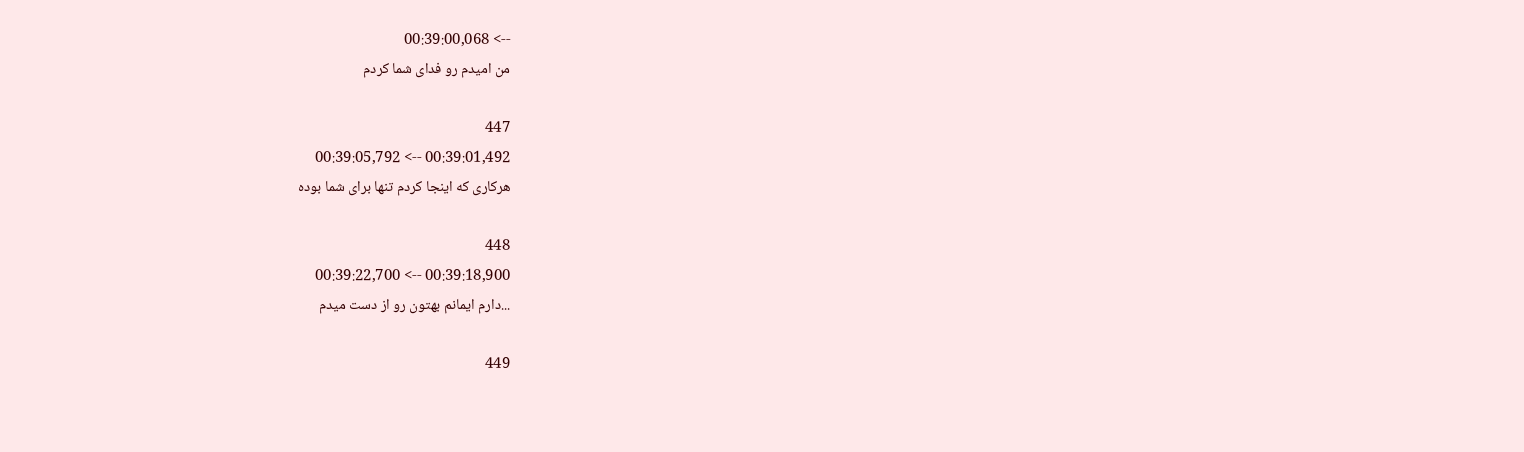--> 00:39:00,068
من امیدم رو فدای شما کردم

447
00:39:01,492 --> 00:39:05,792
هرکاری که اینجا کردم تنها برای شما بوده

448
00:39:18,900 --> 00:39:22,700
...دارم ایمانم بهتون رو از دست میدم

449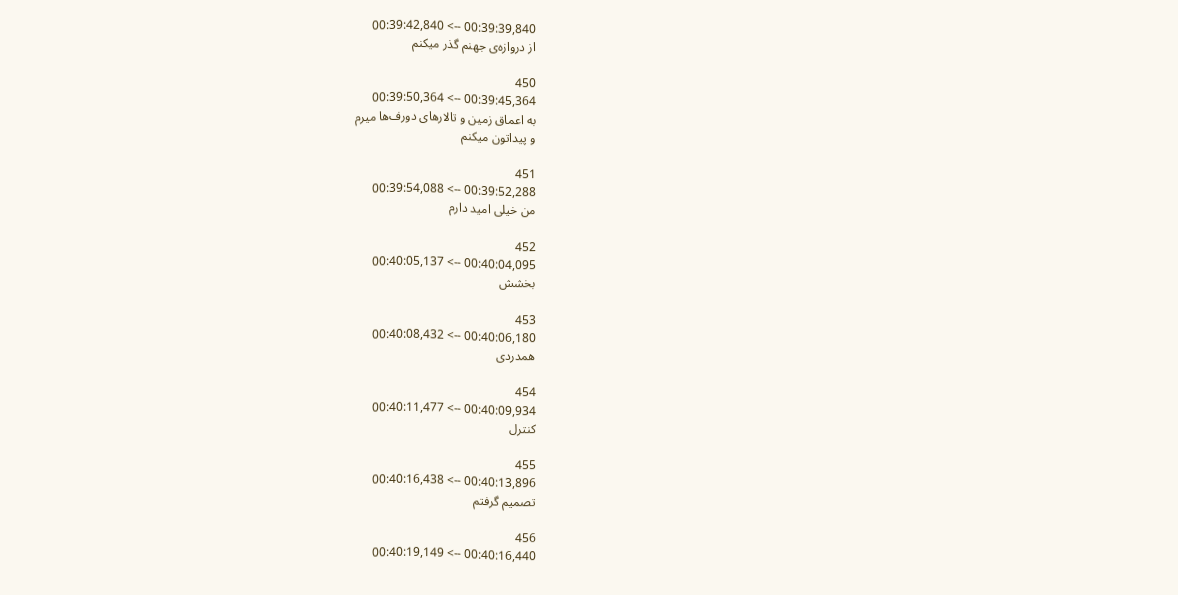00:39:39,840 --> 00:39:42,840
از دروازه‌ی جهنم گذر میکنم

450
00:39:45,364 --> 00:39:50,364
به اعماق زمین و تالارهای دورف‌ها میرم
و پیداتون میکنم

451
00:39:52,288 --> 00:39:54,088
من خیلی امید دارم

452
00:40:04,095 --> 00:40:05,137
بخشش

453
00:40:06,180 --> 00:40:08,432
همدردی

454
00:40:09,934 --> 00:40:11,477
کنترل

455
00:40:13,896 --> 00:40:16,438
تصمیم گرفتم

456
00:40:16,440 --> 00:40:19,149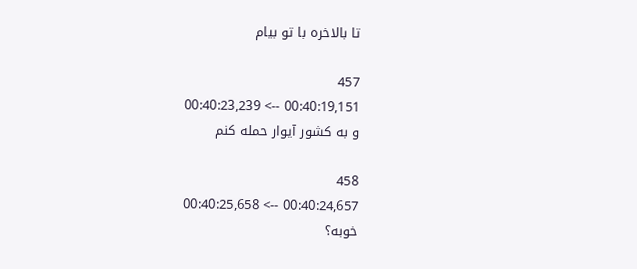تا بالاخره با تو بیام

457
00:40:19,151 --> 00:40:23,239
و به کشور آیوار حمله کنم

458
00:40:24,657 --> 00:40:25,658
خوبه؟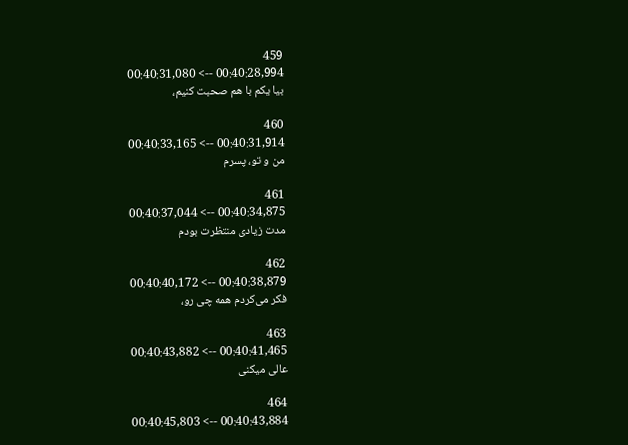459
00:40:28,994 --> 00:40:31,080
بیا یکم با هم صحبت کنیم،

460
00:40:31,914 --> 00:40:33,165
من و تو، پسرم

461
00:40:34,875 --> 00:40:37,044
مدت زیادی منتظرت بودم

462
00:40:38,879 --> 00:40:40,172
فکر می‌کردم همه چی رو،

463
00:40:41,465 --> 00:40:43,882
عالی میکنی

464
00:40:43,884 --> 00:40:45,803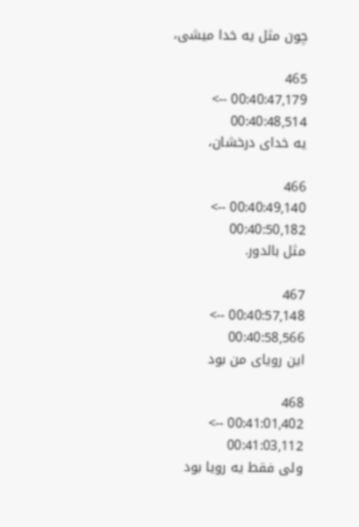چون مثل یه خدا میشی،

465
00:40:47,179 --> 00:40:48,514
یه خدای درخشان،

466
00:40:49,140 --> 00:40:50,182
مثل بالدور.

467
00:40:57,148 --> 00:40:58,566
این رویای من بود

468
00:41:01,402 --> 00:41:03,112
ولی فقط یه رویا بود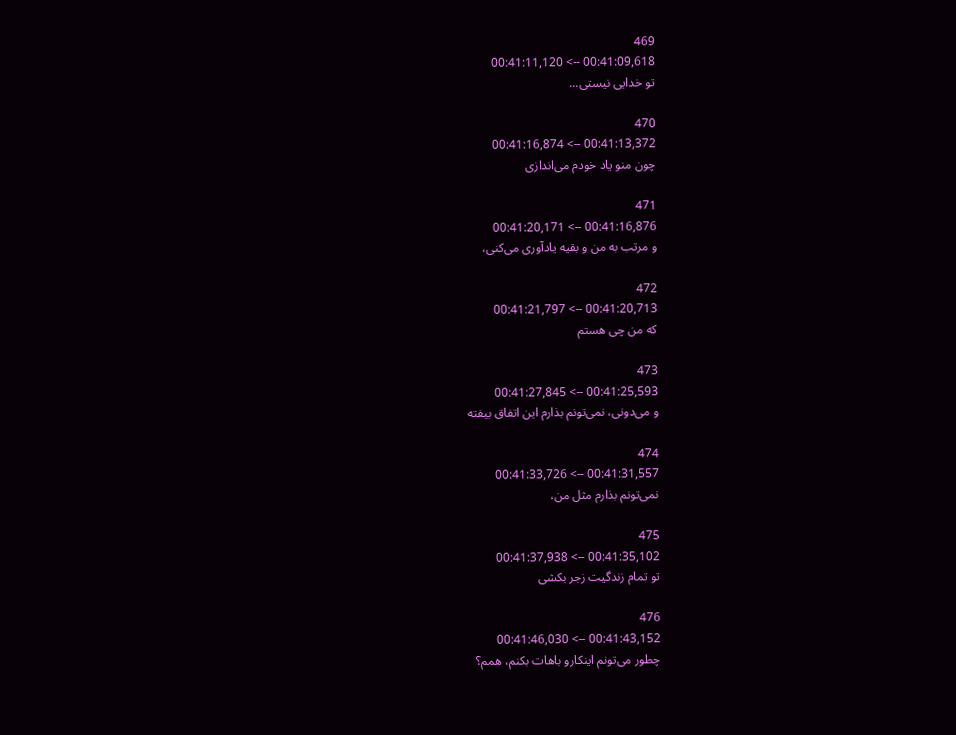469
00:41:09,618 --> 00:41:11,120
تو خدایی نیستی...

470
00:41:13,372 --> 00:41:16,874
چون منو یاد خودم می‌اندازی

471
00:41:16,876 --> 00:41:20,171
و مرتب به من و بقیه یادآوری می‌کنی،

472
00:41:20,713 --> 00:41:21,797
که من چی هستم

473
00:41:25,593 --> 00:41:27,845
و می‌دونی، نمی‌تونم بذارم این اتفاق بیفته

474
00:41:31,557 --> 00:41:33,726
نمی‌تونم بذارم مثل من،

475
00:41:35,102 --> 00:41:37,938
تو تمام زندگیت زجر بکشی

476
00:41:43,152 --> 00:41:46,030
چطور می‌تونم اینکارو باهات بکنم، همم؟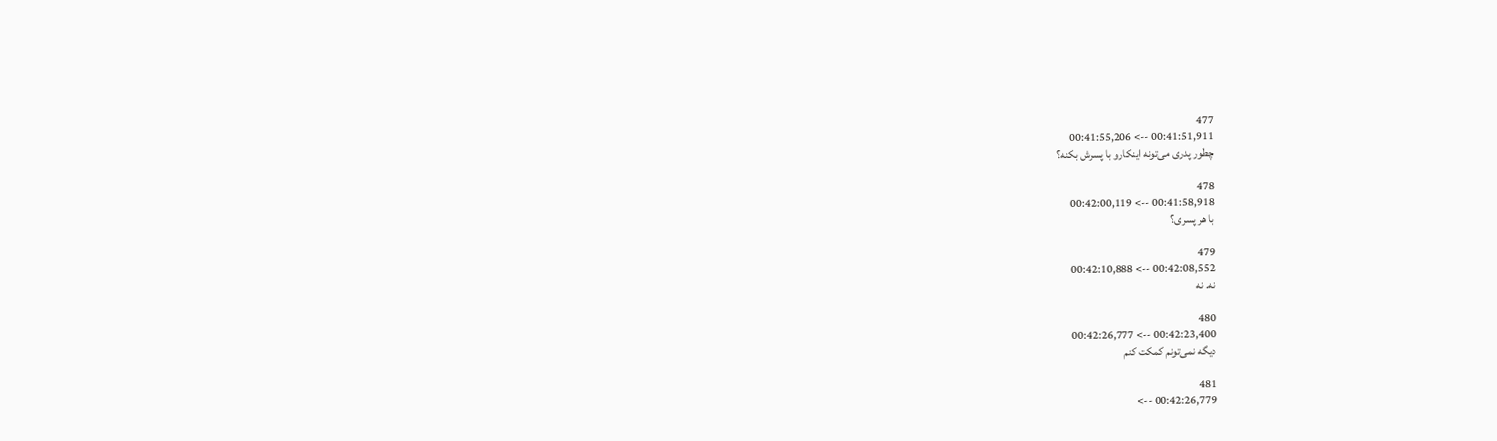477
00:41:51,911 --> 00:41:55,206
چطور پدری می‌تونه اینکارو با پسرش بکنه؟

478
00:41:58,918 --> 00:42:00,119
با هر پسری؟

479
00:42:08,552 --> 00:42:10,888
نه. نه

480
00:42:23,400 --> 00:42:26,777
دیگه نمی‌تونم کمکت کنم

481
00:42:26,779 -->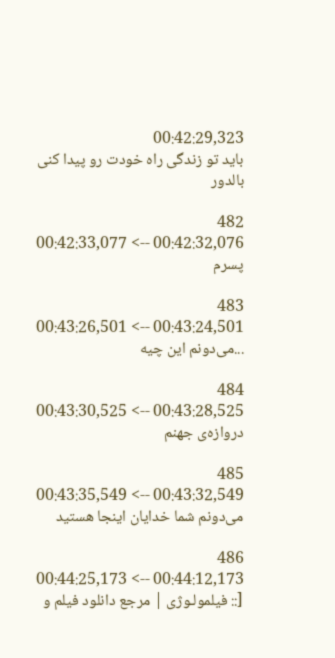00:42:29,323
باید تو زندگی راه خودت رو پیدا کنی بالدور

482
00:42:32,076 --> 00:42:33,077
پسرم

483
00:43:24,501 --> 00:43:26,501
...می‌دونم این چیه

484
00:43:28,525 --> 00:43:30,525
دروازه‌ی جهنم

485
00:43:32,549 --> 00:43:35,549
می‌دونم شما خدایان اینجا هستید

486
00:44:12,173 --> 00:44:25,173
[:: فیلمولـوژی | مرجع دانلود فیلم و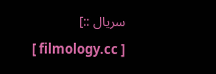سریال ::]
[ filmology.cc ]